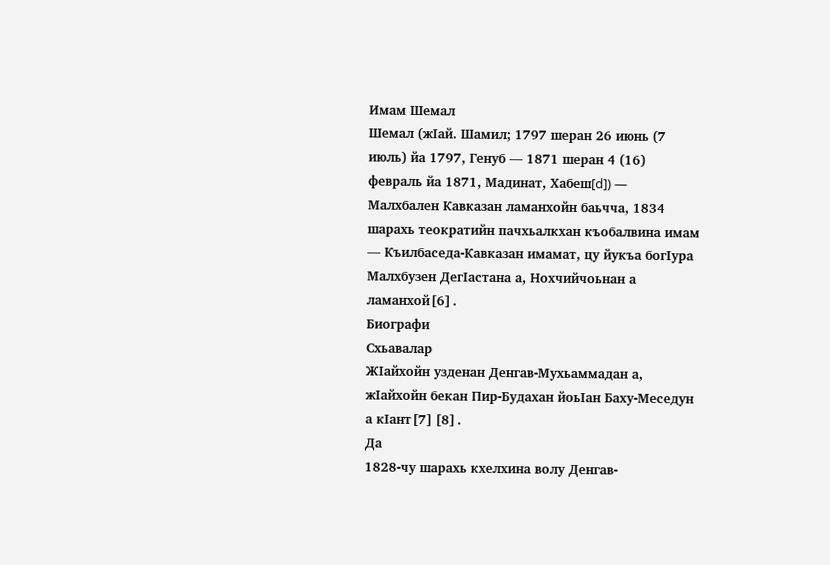Имам Шемал
Шемал (жӀай. Шамил; 1797 шеран 26 июнь (7 июль) йа 1797, Генуб — 1871 шеран 4 (16) февраль йа 1871, Мадинат, Хабеш[d]) — Малхбален Кавказан ламанхойн баьчча, 1834 шарахь теократийн пачхьалкхан къобалвина имам — Къилбаседа-Кавказан имамат, цу йукъа богӀура Малхбузен ДегӀастана а, Нохчийчоьнан а ламанхой[6].
Биографи
Схьавалар
ЖӀайхойн узденан Денгав-Мухьаммадан а, жӀайхойн бекан Пир-Будахан йоьӀан Баху-Меседун а кӀант[7][8].
Да
1828-чу шарахь кхелхина волу Денгав-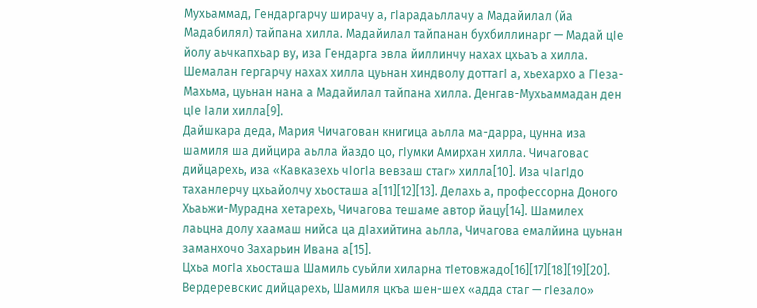Мухьаммад, Гендаргарчу ширачу а, гӀарадаьллачу а Мадайилал (йа Мадабилял) тайпана хилла. Мадайилал тайпанан бухбиллинарг — Мадай цӀе йолу аьчкапхьар ву, иза Гендарга эвла йиллинчу нахах цхьаъ а хилла. Шемалан гергарчу нахах хилла цуьнан хиндволу доттагӀ а, хьехархо а ГӀеза-Махьма, цуьнан нана а Мадайилал тайпана хилла. Денгав-Мухьаммадан ден цӀе Ӏали хилла[9].
Дайшкара деда, Мария Чичагован книгица аьлла ма-дарра, цунна иза шамиля ша дийцира аьлла йаздо цо, гӀумки Амирхан хилла. Чичаговас дийцарехь, иза «Кавказехь чӀогӀа вевзаш стаг» хилла[10]. Иза чӀагӀдо таханлерчу цхьайолчу хьосташа а[11][12][13]. Делахь а, профессорна Доного Хьаьжи-Мурадна хетарехь, Чичагова тешаме автор йацу[14]. Шамилех лаьцна долу хаамаш нийса ца дӀахийтина аьлла, Чичагова емалйина цуьнан заманхочо Захарьин Ивана а[15].
Цхьа могӀа хьосташа Шамиль суьйли хиларна тӀетовжадо[16][17][18][19][20].
Вердеревскис дийцарехь, Шамиля цкъа шен-шех «адда стаг — гӀезало»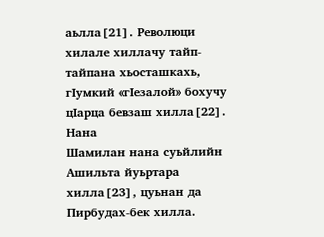аьлла[21]. Революци хилале хиллачу тайп-тайпана хьосташкахь, гӀумкий «гӀезалой» бохучу цӀарца бевзаш хилла[22].
Нана
Шамилан нана суьйлийн Ашильта йуьртара хилла[23], цуьнан да Пирбудах-бек хилла.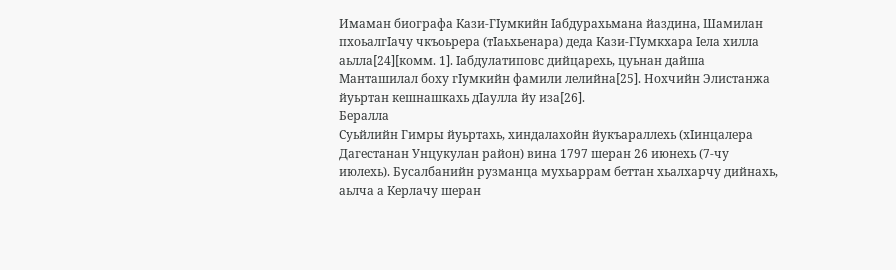Имаман биографа Кази-ГӀумкийн Ӏабдурахьмана йаздина, Шамилан пхоьалгӀачу чкъоьрера (тӀаьхьенара) деда Кази-ГӀумкхара Ӏела хилла аьлла[24][комм. 1]. Ӏабдулатиповс дийцарехь, цуьнан дайша Манташилал боху гӀумкийн фамили лелийна[25]. Нохчийн Элистанжа йуьртан кешнашкахь дӀаулла йу иза[26].
Бералла
Суьйлийн Гимры йуьртахь, хиндалахойн йукъараллехь (хӀинцалера Дагестанан Унцукулан район) вина 1797 шеран 26 июнехь (7-чу июлехь). Бусалбанийн рузманца мухьаррам беттан хьалхарчу дийнахь, аьлча а Керлачу шеран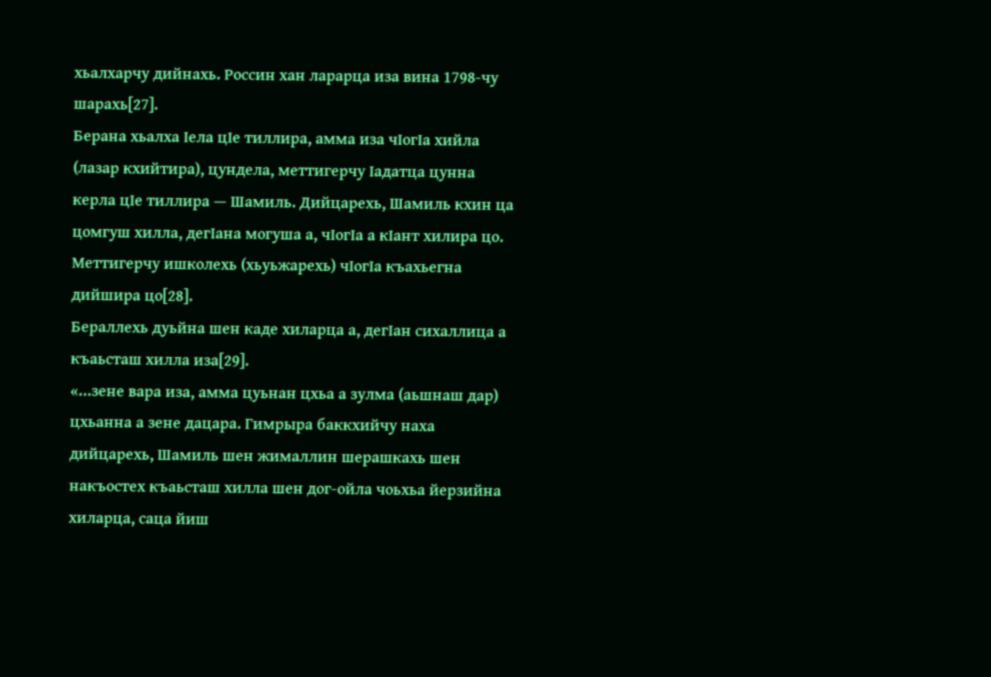хьалхарчу дийнахь. Россин хан ларарца иза вина 1798-чу шарахь[27].
Берана хьалха Ӏела цӀе тиллира, амма иза чӀогӀа хийла (лазар кхийтира), цундела, меттигерчу Ӏадатца цунна керла цӀе тиллира — Шамиль. Дийцарехь, Шамиль кхин ца цомгуш хилла, дегӀана могуша а, чӀогӀа а кӀант хилира цо. Меттигерчу ишколехь (хьуьжарехь) чӀогӀа къахьегна дийшира цо[28].
Бераллехь дуьйна шен каде хиларца а, дегӀан сихаллица а къаьсташ хилла иза[29].
«…зене вара иза, амма цуьнан цхьа а зулма (аьшнаш дар) цхьанна а зене дацара. Гимрыра баккхийчу наха дийцарехь, Шамиль шен жималлин шерашкахь шен накъостех къаьсташ хилла шен дог-ойла чоьхьа йерзийна хиларца, саца йиш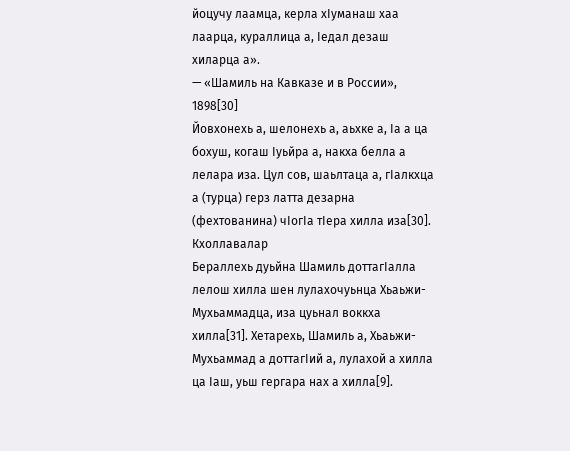йоцучу лаамца, керла хӀуманаш хаа лаарца, кураллица а, Ӏедал дезаш хиларца а».
— «Шамиль на Кавказе и в России», 1898[30]
Йовхонехь а, шелонехь а, аьхке а, Ӏа а ца бохуш, когаш Ӏуьйра а, накха белла а лелара иза. Цул сов, шаьлтаца а, гӀалкхца а (турца) герз латта дезарна (фехтованина) чӀогӀа тӀера хилла иза[30].
Кхоллавалар
Бераллехь дуьйна Шамиль доттагӀалла лелош хилла шен лулахочуьнца Хьаьжи-Мухьаммадца, иза цуьнал воккха хилла[31]. Хетарехь, Шамиль а, Хьаьжи-Мухьаммад а доттагӀий а, лулахой а хилла ца Ӏаш, уьш гергара нах а хилла[9].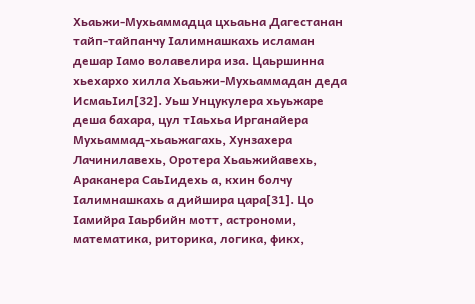Хьаьжи-Мухьаммадца цхьаьна Дагестанан тайп-тайпанчу Ӏалимнашкахь исламан дешар Ӏамо волавелира иза. Цаьршинна хьехархо хилла Хьаьжи-Мухьаммадан деда ИсмаьӀил[32]. Уьш Унцукулера хьуьжаре деша бахара, цул тӀаьхьа Ирганайера Мухьаммад-хьаьжагахь, Хунзахера Лачинилавехь, Оротера Хьаьжийавехь, Араканера СаьӀидехь а, кхин болчу Ӏалимнашкахь а дийшира цара[31]. Цо Ӏамийра Ӏаьрбийн мотт, астрономи, математика, риторика, логика, фикх,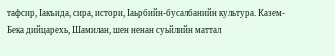тафсир, Ӏакъида, сира, истори, Ӏаьрбийн-бусалбанийн культура. Казем-Бека дийцарехь, Шамилан, шен ненан суьйлийн маттал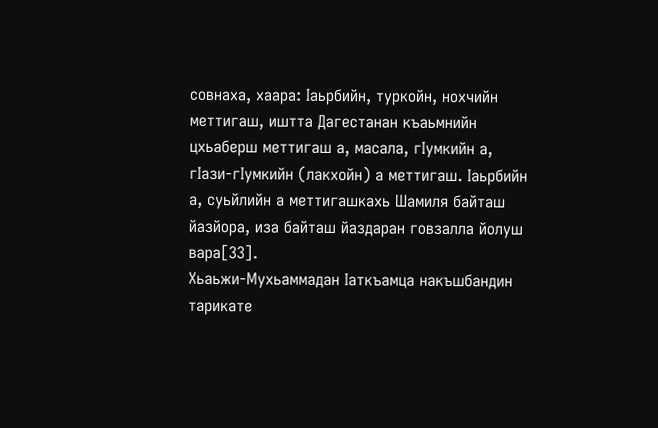совнаха, хаара: Ӏаьрбийн, туркойн, нохчийн меттигаш, иштта Дагестанан къаьмнийн цхьаберш меттигаш а, масала, гӀумкийн а, гӀази-гӀумкийн (лакхойн) а меттигаш. Ӏаьрбийн а, суьйлийн а меттигашкахь Шамиля байташ йазйора, иза байташ йаздаран говзалла йолуш вара[33].
Хьаьжи-Мухьаммадан Ӏаткъамца накъшбандин тарикате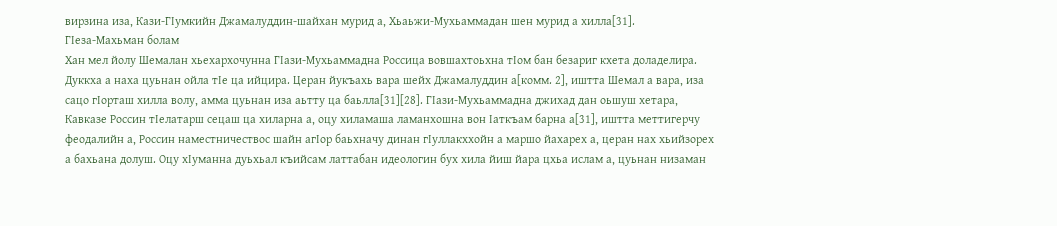вирзина иза, Кази-ГӀумкийн Джамалуддин-шайхан мурид а, Хьаьжи-Мухьаммадан шен мурид а хилла[31].
ГӀеза-Махьман болам
Хан мел йолу Шемалан хьехархочунна ГӀази-Мухьаммадна Россица вовшахтоьхна тӀом бан безариг кхета доладелира. Дуккха а наха цуьнан ойла тӀе ца ийцира. Церан йукъахь вара шейх Джамалуддин а[комм. 2], иштта Шемал а вара, иза сацо гӀорташ хилла волу, амма цуьнан иза аьтту ца баьлла[31][28]. ГӀази-Мухьаммадна джихад дан оьшуш хетара, Кавказе Россин тӀелатарш сецаш ца хиларна а, оцу хиламаша ламанхошна вон Ӏаткъам барна а[31], иштта меттигерчу феодалийн а, Россин наместничествос шайн агӀор баьхначу динан гӀуллакххойн а маршо йахарех а, церан нах хьийзорех а бахьана долуш. Оцу хӀуманна дуьхьал къийсам латтабан идеологин бух хила йиш йара цхьа ислам а, цуьнан низаман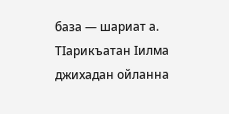база — шариат а. ТӀарикъатан Ӏилма джихадан ойланна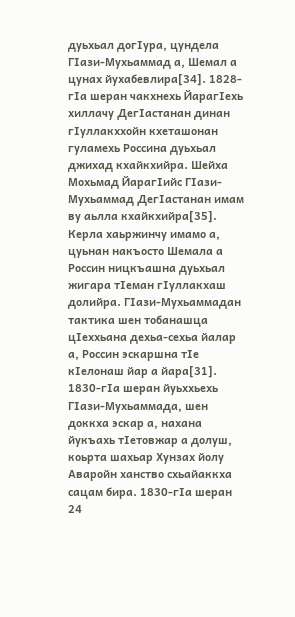дуьхьал догӀура, цундела ГӀази-Мухьаммад а, Шемал а цунах йухабевлира[34]. 1828-гӀа шеран чакхнехь ЙарагӀехь хиллачу ДегӀастанан динан гӀуллакххойн кхеташонан гуламехь Россина дуьхьал джихад кхайкхийра. Шейха Мохьмад ЙарагӀийс ГӀази-Мухьаммад ДегӀастанан имам ву аьлла кхайкхийра[35].
Керла хаьржинчу имамо а, цуьнан накъосто Шемала а Россин ницкъашна дуьхьал жигара тӀеман гӀуллакхаш долийра. ГӀази-Мухьаммадан тактика шен тобанашца цӀеххьана дехьа-сехьа йалар а, Россин эскаршна тӀе кӀелонаш йар а йара[31].
1830-гӀа шеран йуьххьехь ГӀази-Мухьаммада, шен доккха эскар а, нахана йукъахь тӀетовжар а долуш, коьрта шахьар Хунзах йолу Аваройн ханство схьайаккха сацам бира. 1830-гӀа шеран 24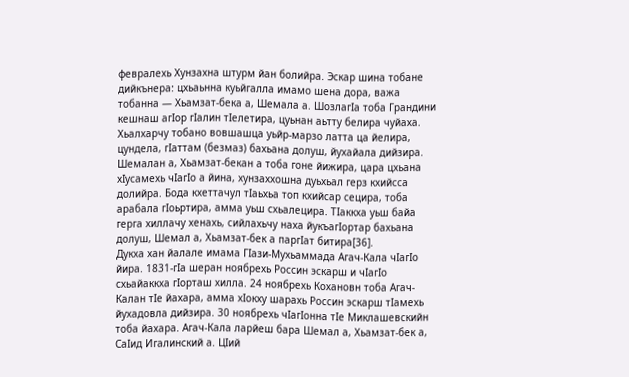февралехь Хунзахна штурм йан болийра. Эскар шина тобане дийкънера: цхьаьнна куьйгалла имамо шена дора, важа тобанна — Хьамзат-бека а, Шемала а. ШозлагӀа тоба Грандини кешнаш агӀор гӀалин тӀелетира, цуьнан аьтту белира чуйаха. Хьалхарчу тобано вовшашца уьйр-марзо латта ца йелира, цундела, гӀаттам (безмаз) бахьана долуш, йухайала дийзира. Шемалан а, Хьамзат-бекан а тоба гоне йижира, цара цхьана хӀусамехь чӀагӀо а йина, хунзаххошна дуьхьал герз кхийсса долийра. Бода кхеттачул тӀаьхьа топ кхийсар сецира, тоба арабала гӀоьртира, амма уьш схьалецира. ТӀаккха уьш байа герга хиллачу хенахь, сийлахьчу наха йукъагӀортар бахьана долуш, Шемал а, Хьамзат-бек а паргӀат битира[36].
Дукха хан йалале имама ГӀази-Мухьаммада Агач-Кала чӀагӀо йира. 1831-гӀа шеран ноябрехь Россин эскарш и чӀагӀо схьайаккха гӀорташ хилла. 24 ноябрехь Кохановн тоба Агач-Калан тӀе йахара, амма хӀокху шарахь Россин эскарш тӀамехь йухадовла дийзира. 30 ноябрехь чӀагӀонна тӀе Миклашевскийн тоба йахара. Агач-Кала ларйеш бара Шемал а, Хьамзат-бек а, СаӀид Игалинский а. ЦӀий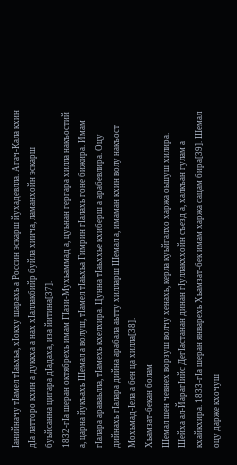Ӏанийначу тӀамел тӀаьхьа, хӀокху шарахь а Россин эскарш йухадевлла. Агач-Кала кхин дӀа латторо кхин а дуккха а нах хӀаллакбийр буйла хиича, ламанхойн эскарш буьйсанна цигара дӀадаха, иза йитина[37].
1832-гӀа шеран октябрехь имам ГӀази-Мухьаммад а, цуьнан гергара хилла накъостий а, царна йукъахь Шемал а волуш, тӀамел тӀаьхьа Гимрин гӀалахь гоне бижира. Имам гӀалара араваьлла, тӀамехь кхелхира. Цунна тӀаьххье кхиберш а арабевлира. Оцу дийнахь гӀалара дийна арабала аьтту хилларш Шемал а, имаман кхин волу накъост Мохьмад-Ӏела а бен ца хилла[38].
Хьамзат-бекан болам
Шемал шен чевнех ворзуш волчу хенахь, керла куьйгалхо харжа оьшуш хилира. Шейха ал-ЙарагӀийс ДегӀастанан динан гӀуллакххойн съезд а, халкъан гулам а кхайкхира. 1833-гӀа шеран январехь Хьамзат-бек имам харжа сацам бира[39]. Шемал оцу дарже кхочуш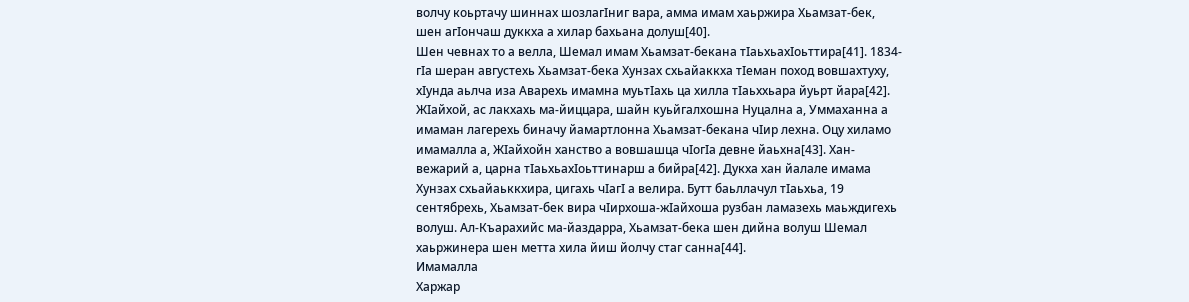волчу коьртачу шиннах шозлагӀниг вара, амма имам хаьржира Хьамзат-бек, шен агӀончаш дуккха а хилар бахьана долуш[40].
Шен чевнах то а велла, Шемал имам Хьамзат-бекана тӀаьхьахӀоьттира[41]. 1834-гӀа шеран августехь Хьамзат-бека Хунзах схьайаккха тӀеман поход вовшахтуху, хӀунда аьлча иза Аварехь имамна муьтӀахь ца хилла тӀаьххьара йуьрт йара[42]. ЖӀайхой, ас лакхахь ма-йиццара, шайн куьйгалхошна Нуцална а, Уммаханна а имаман лагерехь биначу йамартлонна Хьамзат-бекана чӀир лехна. Оцу хиламо имамалла а, ЖӀайхойн ханство а вовшашца чӀогӀа девне йаьхна[43]. Хан-вежарий а, царна тӀаьхьахӀоьттинарш а бийра[42]. Дукха хан йалале имама Хунзах схьайаьккхира, цигахь чӀагӀ а велира. Бутт баьллачул тӀаьхьа, 19 сентябрехь, Хьамзат-бек вира чӀирхоша-жӀайхоша рузбан ламазехь маьждигехь волуш. Ал-Къарахийс ма-йаздарра, Хьамзат-бека шен дийна волуш Шемал хаьржинера шен метта хила йиш йолчу стаг санна[44].
Имамалла
Харжар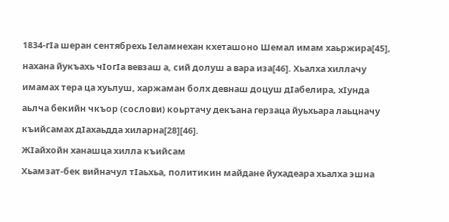1834-гӀа шеран сентябрехь Ӏеламнехан кхеташоно Шемал имам хаьржира[45], нахана йукъахь чӀогӀа вевзаш а, сий долуш а вара иза[46]. Хьалха хиллачу имамах тера ца хуьлуш, харжаман болх девнаш доцуш дӀабелира, хӀунда аьлча бекийн чкъор (сослови) коьртачу декъана герзаца йуьхьара лаьцначу къийсамах дӀахаьдда хиларна[28][46].
ЖӀайхойн ханашца хилла къийсам
Хьамзат-бек вийначул тӀаьхьа, политикин майдане йухадеара хьалха эшна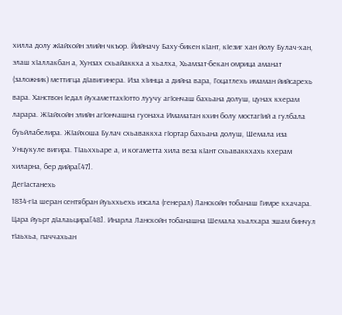хилла долу жӀайхойн элийн чкъор. Йийначу Баху-бикен кӀант, кӀезиг хан йолу Булач-хан, элаш хӀаллакбан а, Хунзах схьайаккха а хьалха, Хьамзат-бекан омрица аманат (заложник) меттигца дӀавигинера. Иза хӀинца а дийна вара, Гоцатлехь имаман йийсарехь вара. Ханствон Ӏедал йухаметтахӀотто луучу агӀончаш бахьана долуш, цунах кхерам ларара. ЖӀайхойн элийн агӀончашна гуонаха Имаматан кхин болу мостагӀий а гулбала буьйлабелира. ЖӀайхоша Булач схьаваккха гӀортар бахьана долуш, Шемала иза Унцукуле вигира. ТӀаьххьаре а, и когаметта хила веза кӀант схьаваккхахь кхерам хиларна, бер дийра[47].
ДегӀастанехь
1834-гӀа шеран сентябран йуьххьехь иэсала (генерал) Ланскойн тобанаш Гимре кхачара. Цара йуьрт дӀалаьцира[48]. Инарла Ланскойн тобанашна Шемала хьалхара эшам бинчул тӀаьхьа, паччахьан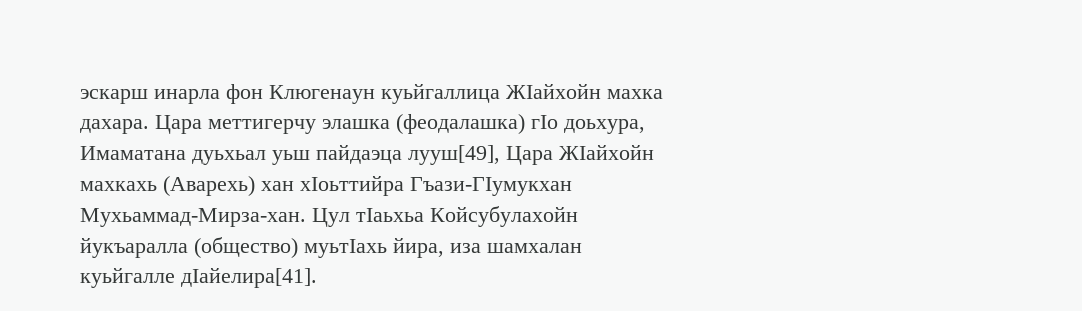эскарш инарла фон Клюгенаун куьйгаллица ЖӀайхойн махка дахара. Цара меттигерчу элашка (феодалашка) гӀо доьхура, Имаматана дуьхьал уьш пайдаэца лууш[49], Цара ЖӀайхойн махкахь (Аварехь) хан хӀоьттийра Гъази-ГӀумукхан Мухьаммад-Мирза-хан. Цул тӀаьхьа Койсубулахойн йукъаралла (общество) муьтӀахь йира, иза шамхалан куьйгалле дӀайелира[41].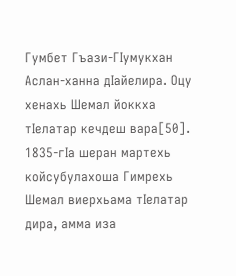Гумбет Гъази-ГӀумукхан Аслан-ханна дӀайелира. Оцу хенахь Шемал йоккха тӀелатар кечдеш вара[50].
1835-гӀа шеран мартехь койсубулахоша Гимрехь Шемал виерхьама тӀелатар дира, амма иза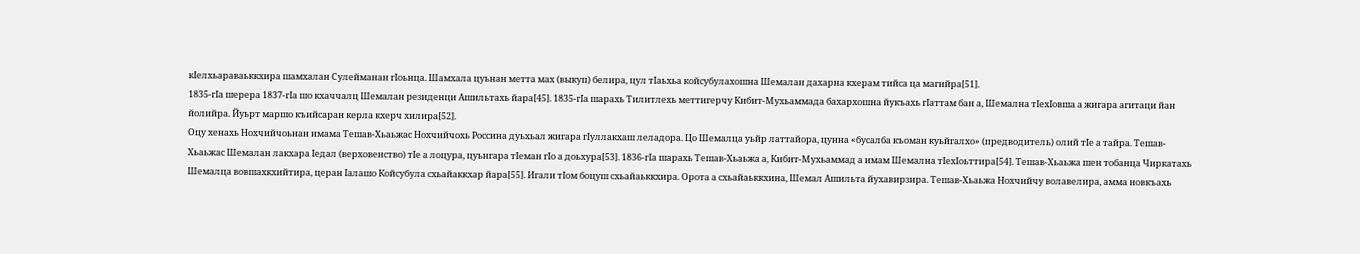кӀелхьараваьккхира шамхалан Сулейманан гӀоьнца. Шамхала цуьнан метта мах (выкуп) белира, цул тӀаьхьа койсубулахошна Шемалан дахарна кхерам тийса ца магийра[51].
1835-гӀа шерера 1837-гӀа шо кхаччалц Шемалан резиденци Ашильтахь йара[45]. 1835-гӀа шарахь Тилитлехь меттигерчу Кибит-Мухьаммада бахархошна йукъахь гӀаттам бан а, Шемална тӀехӀовша а жигара агитаци йан йолийра. Йуьрт маршо къийсаран керла кхерч хилира[52].
Оцу хенахь Нохчийчоьнан имама Тешав-Хьаьжас Нохчийчохь Россина дуьхьал жигара гӀуллакхаш леладора. Цо Шемалца уьйр латтайора, цунна «бусалба къоман куьйгалхо» (предводитель) олий тӀе а тайра. Тешав-Хьаьжас Шемалан лакхара Ӏедал (верховенство) тӀе а лоцура, цуьнгара тӀеман гӀо а доьхура[53]. 1836-гӀа шарахь Тешав-Хьаьжа а, Кибит-Мухьаммад а имам Шемална тӀехӀоьттира[54]. Тешав-Хьаьжа шен тобанца Чиркатахь Шемалца вовшахкхийтира, церан Ӏалашо Койсубула схьайаккхар йара[55]. Игали тӀом боцуш схьайаьккхира. Орота а схьайаьккхина, Шемал Ашильта йухавирзира. Тешав-Хьаьжа Нохчийчу волавелира, амма новкъахь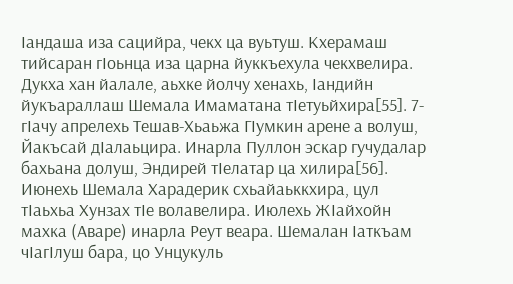Ӏандаша иза сацийра, чекх ца вуьтуш. Кхерамаш тийсаран гӀоьнца иза царна йуккъехула чекхвелира. Дукха хан йалале, аьхке йолчу хенахь, Ӏандийн йукъараллаш Шемала Имаматана тӀетуьйхира[55]. 7-гӀачу апрелехь Тешав-Хьаьжа ГӀумкин арене а волуш, Йакъсай дӀалаьцира. Инарла Пуллон эскар гучудалар бахьана долуш, Эндирей тӀелатар ца хилира[56].
Июнехь Шемала Харадерик схьайаьккхира, цул тӀаьхьа Хунзах тӀе волавелира. Июлехь ЖӀайхойн махка (Аваре) инарла Реут веара. Шемалан Ӏаткъам чӀагӀлуш бара, цо Унцукуль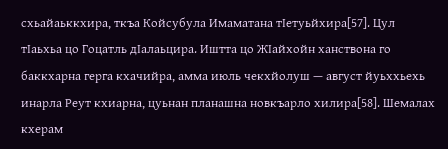схьайаьккхира, ткъа Койсубула Имаматана тӀетуьйхира[57]. Цул тӀаьхьа цо Гоцатль дӀалаьцира. Иштта цо ЖӀайхойн ханствона го баккхарна герга кхачийра, амма июль чекхйолуш — август йуьххьехь инарла Реут кхиарна, цуьнан планашна новкъарло хилира[58]. Шемалах кхерам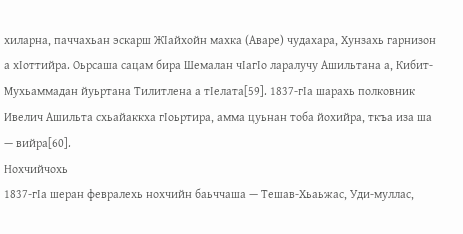хиларна, паччахьан эскарш ЖӀайхойн махка (Аваре) чудахара, Хунзахь гарнизон а хӀоттийра. Оьрсаша сацам бира Шемалан чӀагӀо ларалучу Ашильтана а, Кибит-Мухьаммадан йуьртана Тилитлена а тӀелата[59]. 1837-гӀа шарахь полковник Ивелич Ашильта схьайаккха гӀоьртира, амма цуьнан тоба йохийра, ткъа иза ша — вийра[60].
Нохчийчохь
1837-гӀа шеран февралехь нохчийн баьччаша — Тешав-Хьаьжас, Уди-муллас,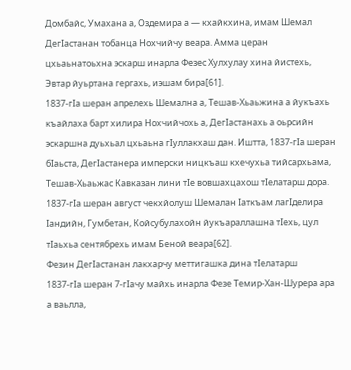Домбайс, Умахана а, Оздемира а — кхайкхина, имам Шемал ДегӀастанан тобанца Нохчийчу веара. Амма церан цхьаьнатоьхна эскарш инарла Фезес Хулхулау хина йистехь, Эвтар йуьртана гергахь, иэшам бира[61].
1837-гӀа шеран апрелехь Шемална а, Тешав-Хьаьжина а йукъахь къайлаха барт хилира Нохчийчохь а, ДегӀастанахь а оьрсийн эскаршна дуьхьал цхьаьна гӀуллакхаш дан. Иштта, 1837-гӀа шеран бӀаьста, ДегӀастанера имперски ницкъаш кхечухьа тийсархьама, Тешав-Хьаьжас Кавказан лини тӀе вовшахцахош тӀелатарш дора. 1837-гӀа шеран август чекхйолуш Шемалан Ӏаткъам лагӀделира Ӏандийн, Гумбетан, Койсубулахойн йукъараллашна тӀехь, цул тӀаьхьа сентябрехь имам Беной веара[62].
Фезин ДегӀастанан лакхарчу меттигашка дина тӀелатарш
1837-гӀа шеран 7-гӀачу майхь инарла Фезе Темир-Хан-Шурера ара а ваьлла,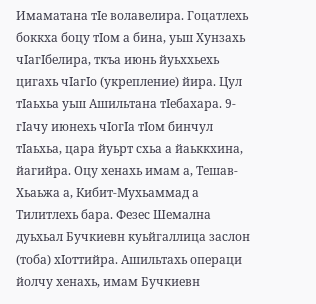Имаматана тӀе волавелира. Гоцатлехь боккха боцу тӀом а бина, уьш Хунзахь чӀагӀбелира, ткъа июнь йуьххьехь цигахь чӀагӀо (укрепление) йира. Цул тӀаьхьа уьш Ашильтана тӀебахара. 9-гӀачу июнехь чӀогӀа тӀом бинчул тӀаьхьа, цара йуьрт схьа а йаьккхина, йагийра. Оцу хенахь имам а, Тешав-Хьаьжа а, Кибит-Мухьаммад а Тилитлехь бара. Фезес Шемална дуьхьал Бучкиевн куьйгаллица заслон (тоба) хӀоттийра. Ашильтахь операци йолчу хенахь, имам Бучкиевн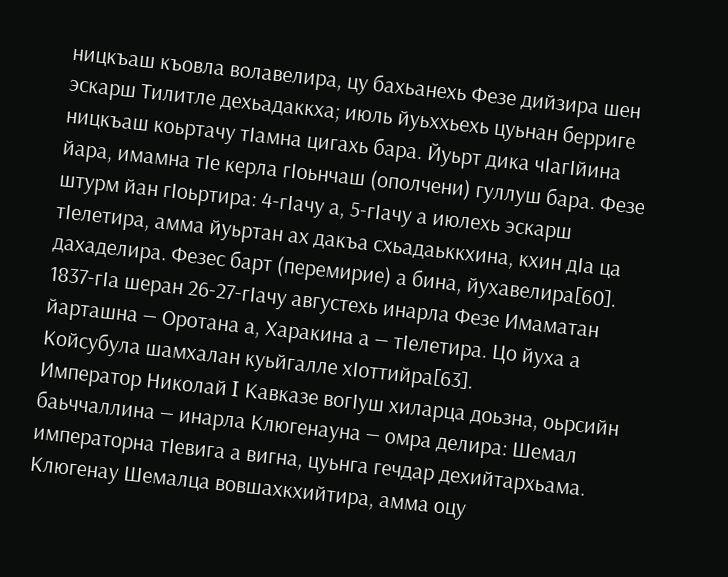ницкъаш къовла волавелира, цу бахьанехь Фезе дийзира шен эскарш Тилитле дехьадаккха; июль йуьххьехь цуьнан берриге ницкъаш коьртачу тӀамна цигахь бара. Йуьрт дика чӀагӀйина йара, имамна тӀе керла гӀоьнчаш (ополчени) гуллуш бара. Фезе штурм йан гӀоьртира: 4-гӀачу а, 5-гӀачу а июлехь эскарш тӀелетира, амма йуьртан ах дакъа схьадаьккхина, кхин дӀа ца дахаделира. Фезес барт (перемирие) а бина, йухавелира[60].
1837-гӀа шеран 26-27-гӀачу августехь инарла Фезе Имаматан йарташна — Оротана а, Харакина а — тӀелетира. Цо йуха а Койсубула шамхалан куьйгалле хӀоттийра[63].
Император Николай I Кавказе вогӀуш хиларца доьзна, оьрсийн баьччаллина — инарла Клюгенауна — омра делира: Шемал императорна тӀевига а вигна, цуьнга гечдар дехийтархьама. Клюгенау Шемалца вовшахкхийтира, амма оцу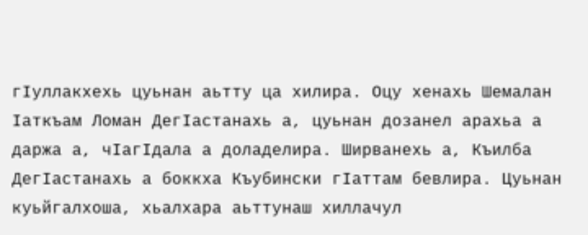гӀуллакхехь цуьнан аьтту ца хилира. Оцу хенахь Шемалан Ӏаткъам Ломан ДегӀастанахь а, цуьнан дозанел арахьа а даржа а, чӀагӀдала а доладелира. Ширванехь а, Къилба ДегӀастанахь а боккха Къубински гӀаттам бевлира. Цуьнан куьйгалхоша, хьалхара аьттунаш хиллачул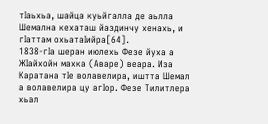тӀаьхьа, шайца куьйгалла де аьлла Шемална кехаташ йаздинчу хенахь, и гӀаттам охьатаӀийра[64].
1838-гӀа шеран июлехь Фезе йуха а ЖӀайхойн махка (Аваре) веара. Иза Каратана тӀе волавелира, иштта Шемал а волавелира цу агӀор. Фезе Тилитлера хьал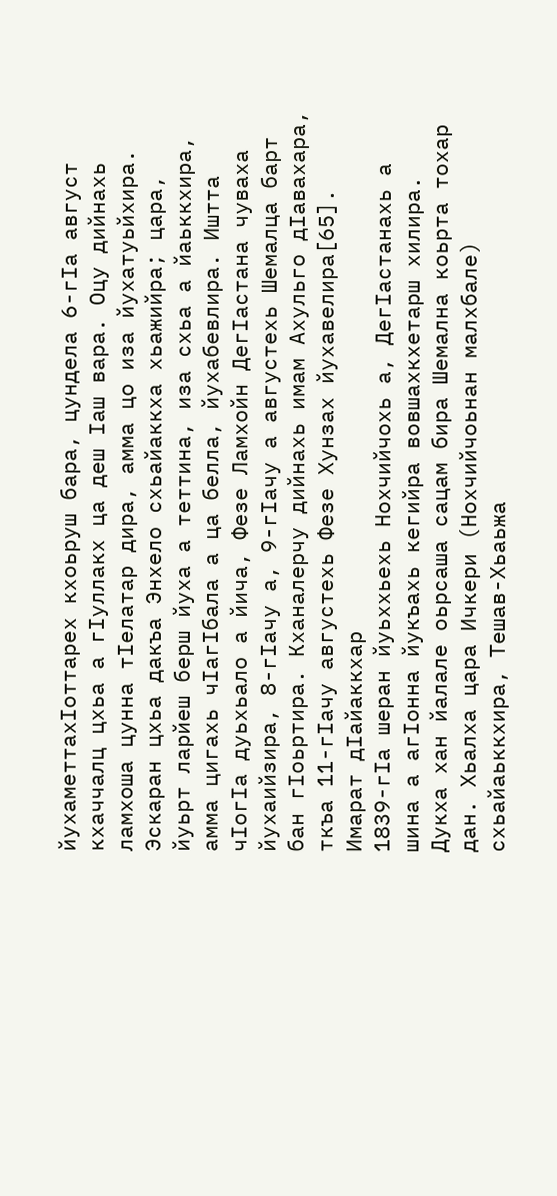йухаметтахӀоттарех кхоьруш бара, цундела 6-гӀа август кхаччалц цхьа а гӀуллакх ца деш Ӏаш вара. Оцу дийнахь ламхоша цунна тӀелатар дира, амма цо иза йухатуьйхира. Эскаран цхьа дакъа Энхело схьайаккха хьажийра; цара, йуьрт ларйеш берш йуха а теттина, иза схьа а йаьккхира, амма цигахь чӀагӀбала а ца белла, йухабевлира. Иштта чӀогӀа дуьхьало а йича, Фезе Ламхойн ДегӀастана чуваха йухаийзира, 8-гӀачу а, 9-гӀачу а августехь Шемалца барт бан гӀоьртира. Кханалерчу дийнахь имам Ахульго дӀавахара, ткъа 11-гӀачу августехь Фезе Хунзах йухавелира[65].
Имарат дӀайаккхар
1839-гӀа шеран йуьххьехь Нохчийчохь а, ДегӀастанахь а шина а агӀонна йукъахь кегийра вовшахкхетарш хилира. Дукха хан йалале оьрсаша сацам бира Шемална коьрта тохар дан. Хьалха цара Ичкери (Нохчийчоьнан малхбале) схьайаьккхира, Тешав-Хьаьжа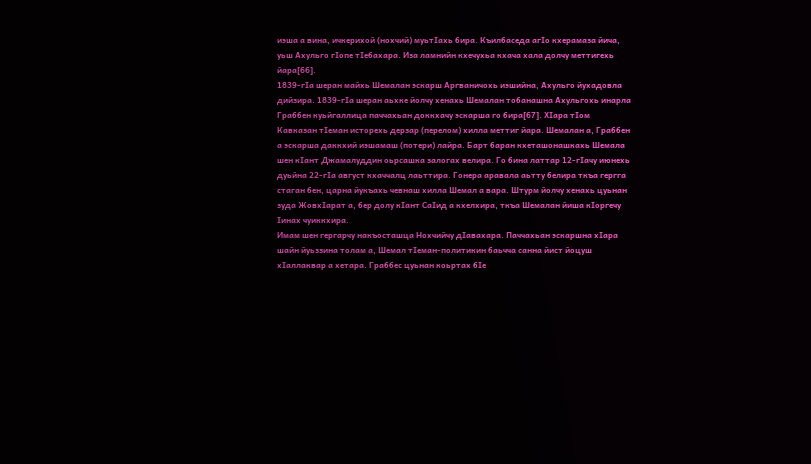иэша а вина, ичкерихой (нохчий) муьтӀахь бира. Къилбаседа агӀо кхерамаза йича, уьш Ахульго гӀопе тӀебахара. Иза ламнийн кхечухьа кхача хала долчу меттигехь йара[66].
1839-гӀа шеран майхь Шемалан эскарш Аргваничохь иэшийна, Ахульго йухадовла дийзира. 1839-гӀа шеран аьхке йолчу хенахь Шемалан тобанашна Ахульгохь инарла Граббен куьйгаллица паччахьан доккхачу эскарша го бира[67]. ХӀара тӀом Кавказан тӀеман исторехь дерзар (перелом) хилла меттиг йара. Шемалан а, Граббен а эскарша даккхий иэшамаш (потери) лайра. Барт баран кхеташонашкахь Шемала шен кӀант Джамалуддин оьрсашка залогах велира. Го бина латтар 12-гӀачу июнехь дуьйна 22-гӀа август кхаччалц лаьттира. Гонера аравала аьтту белира ткъа гергга стаган бен, царна йукъахь чевнаш хилла Шемал а вара. Штурм йолчу хенахь цуьнан зуда ЖовхӀарат а, бер долу кӀант СаӀид а кхелхира, ткъа Шемалан йиша кӀоргечу Ӏинах чуиккхира.
Имам шен гергарчу накъосташца Нохчийчу дӀавахара. Паччахьан эскаршна хӀара шайн йуьззина толам а, Шемал тӀеман-политикин баьчча санна йист йоцуш хӀаллаквар а хетара. Граббес цуьнан коьртах бӀе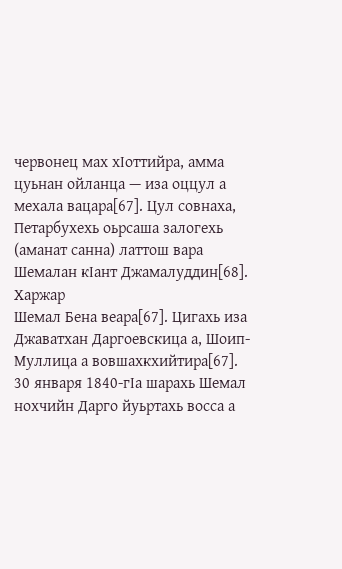червонец мах хӀоттийра, амма цуьнан ойланца — иза оццул а мехала вацара[67]. Цул совнаха, Петарбухехь оьрсаша залогехь (аманат санна) латтош вара Шемалан кӀант Джамалуддин[68].
Харжар
Шемал Бена веара[67]. Цигахь иза Джаватхан Даргоевскица а, Шоип-Муллица а вовшахкхийтира[67]. 30 января 1840-гӀа шарахь Шемал нохчийн Дарго йуьртахь восса а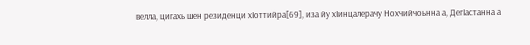велла, цигахь шен резиденци хӀоттийра[69], иза йу хӀинцалерачу Нохчийчоьнна а, ДегӀастанна а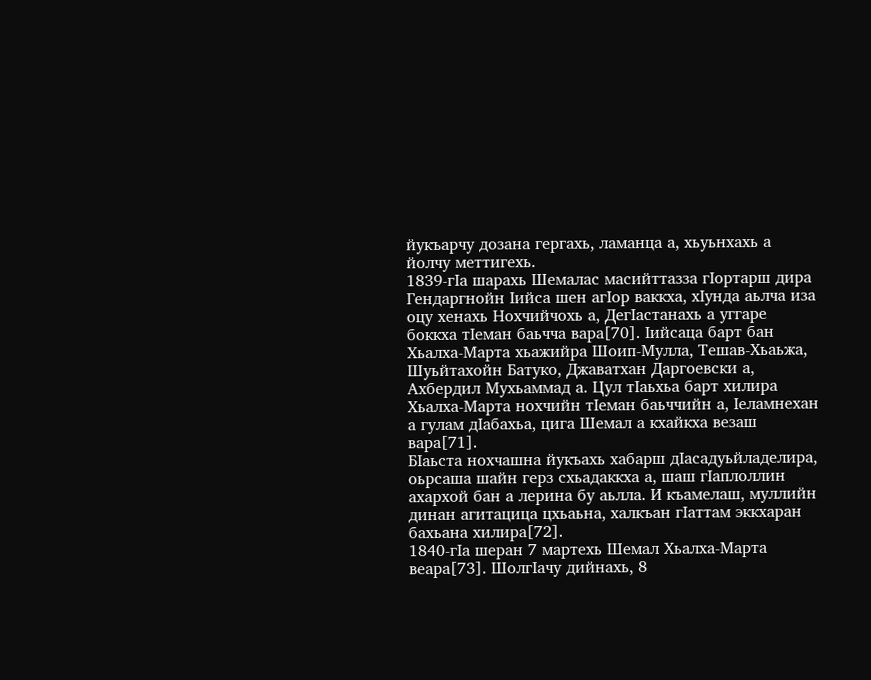йукъарчу дозана гергахь, ламанца а, хьуьнхахь а йолчу меттигехь.
1839-гӀа шарахь Шемалас масийттазза гӀортарш дира Гендаргнойн Ӏийса шен агӀор ваккха, хӀунда аьлча иза оцу хенахь Нохчийчохь а, ДегӀастанахь а уггаре боккха тӀеман баьчча вара[70]. Ӏийсаца барт бан Хьалха-Марта хьажийра Шоип-Мулла, Тешав-Хьаьжа, Шуьйтахойн Батуко, Джаватхан Даргоевски а, Ахбердил Мухьаммад а. Цул тӀаьхьа барт хилира Хьалха-Марта нохчийн тӀеман баьччийн а, Ӏеламнехан а гулам дӀабахьа, цига Шемал а кхайкха везаш вара[71].
БӀаьста нохчашна йукъахь хабарш дӀасадуьйладелира, оьрсаша шайн герз схьадаккха а, шаш гӀаплоллин ахархой бан а лерина бу аьлла. И къамелаш, муллийн динан агитацица цхьаьна, халкъан гӀаттам эккхаран бахьана хилира[72].
1840-гӀа шеран 7 мартехь Шемал Хьалха-Марта веара[73]. ШолгӀачу дийнахь, 8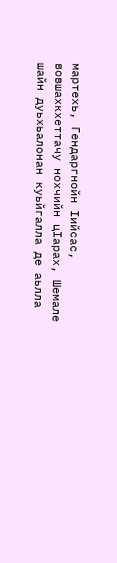мартехь, Гендаргнойн Ӏийсас, вовшахкхеттачу нохчийн цӀарах, Шемале шайн дуьхьалонан куьйгалла де аьлла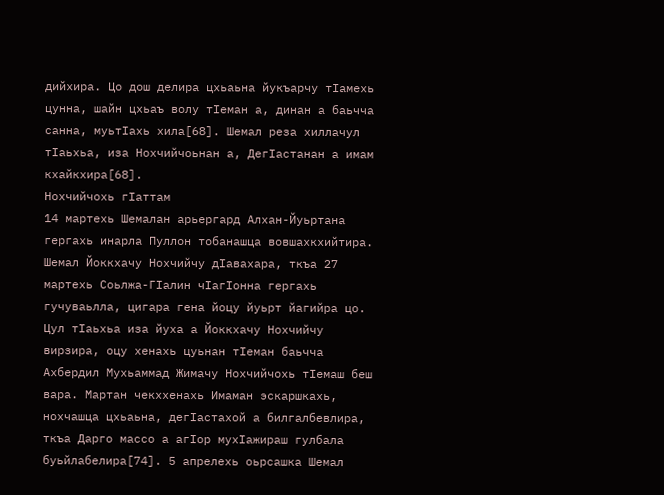дийхира. Цо дош делира цхьаьна йукъарчу тӀамехь цунна, шайн цхьаъ волу тӀеман а, динан а баьчча санна, муьтӀахь хила[68]. Шемал реза хиллачул тӀаьхьа, иза Нохчийчоьнан а, ДегӀастанан а имам кхайкхира[68].
Нохчийчохь гӀаттам
14 мартехь Шемалан арьергард Алхан-Йуьртана гергахь инарла Пуллон тобанашца вовшахкхийтира. Шемал Йоккхачу Нохчийчу дӀавахара, ткъа 27 мартехь Соьлжа-ГӀалин чӀагӀонна гергахь гучуваьлла, цигара гена йоцу йуьрт йагийра цо. Цул тӀаьхьа иза йуха а Йоккхачу Нохчийчу вирзира, оцу хенахь цуьнан тӀеман баьчча Ахбердил Мухьаммад Жимачу Нохчийчохь тӀемаш беш вара. Мартан чекххенахь Имаман эскаршкахь, нохчашца цхьаьна, дегӀастахой а билгалбевлира, ткъа Дарго массо а агӀор мухӀажираш гулбала буьйлабелира[74]. 5 апрелехь оьрсашка Шемал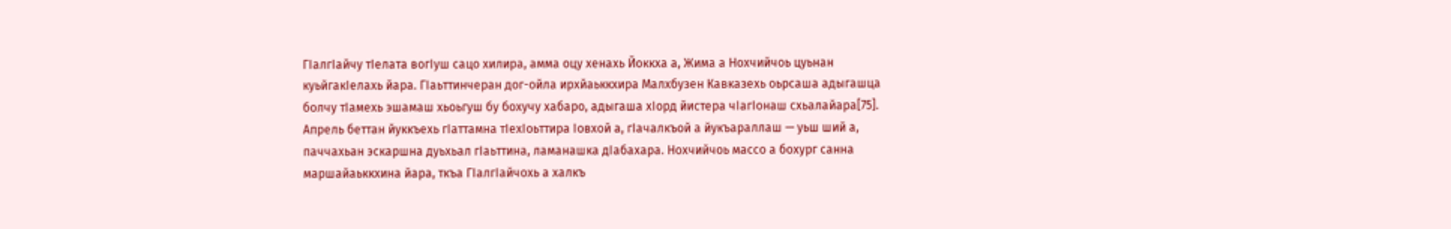ГӀалгӀайчу тӀелата вогӀуш сацо хилира, амма оцу хенахь Йоккха а, Жима а Нохчийчоь цуьнан куьйгакӀелахь йара. ГӀаьттинчеран дог-ойла ирхйаьккхира Малхбузен Кавказехь оьрсаша адыгашца болчу тӀамехь эшамаш хьоьгуш бу бохучу хабаро, адыгаша хӀорд йистера чӀагӀонаш схьалайара[75]. Апрель беттан йуккъехь гӀаттамна тӀехӀоьттира Ӏовхой а, гӀачалкъой а йукъараллаш — уьш ший а, паччахьан эскаршна дуьхьал гӀаьттина, ламанашка дӀабахара. Нохчийчоь массо а бохург санна маршайаьккхина йара, ткъа ГӀалгӀайчохь а халкъ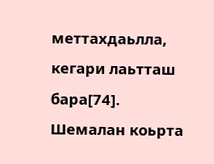меттахдаьлла, кегари лаьтташ бара[74].
Шемалан коьрта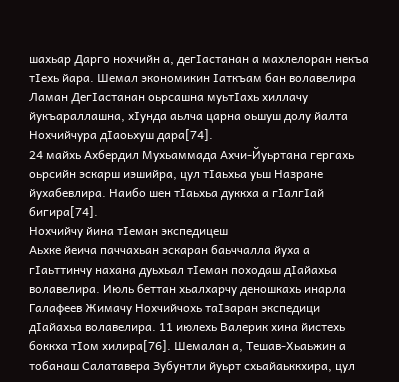шахьар Дарго нохчийн а, дегӀастанан а махлелоран некъа тӀехь йара. Шемал экономикин Ӏаткъам бан волавелира Ламан ДегӀастанан оьрсашна муьтӀахь хиллачу йукъараллашна, хӀунда аьлча царна оьшуш долу йалта Нохчийчура дӀаоьхуш дара[74].
24 майхь Ахбердил Мухьаммада Ахчи-Йуьртана гергахь оьрсийн эскарш иэшийра, цул тӀаьхьа уьш Назране йухабевлира. Наибо шен тӀаьхьа дуккха а гӀалгӀай бигира[74].
Нохчийчу йина тӀеман экспедицеш
Аьхке йеича паччахьан эскаран баьччалла йуха а гӀаьттинчу нахана дуьхьал тӀеман походаш дӀайахьа волавелира. Июль беттан хьалхарчу деношкахь инарла Галафеев Жимачу Нохчийчохь таӀзаран экспедици дӀайахьа волавелира. 11 июлехь Валерик хина йистехь боккха тӀом хилира[76]. Шемалан а, Тешав-Хьаьжин а тобанаш Салатавера Зубунтли йуьрт схьайаьккхира, цул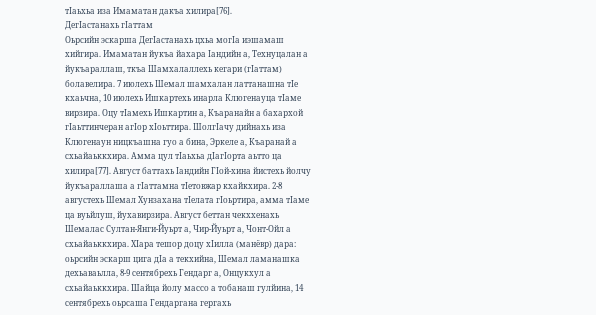тӀаьхьа иза Имаматан дакъа хилира[76].
ДегӀастанахь гӀаттам
Оьрсийн эскарша ДегӀастанахь цхьа могӀа иэшамаш хийгира. Имаматан йукъа йахара Ӏандийн а, Технуцалан а йукъараллаш, ткъа Шамхалаллехь кегари (гӀаттам) болавелира. 7 июлехь Шемал шамхалан латтанашна тӀе кхаьчна, 10 июлехь Ишкартехь инарла Клюгенауца тӀаме вирзира. Оцу тӀамехь Ишкартин а, Къаранайн а бахархой гӀаьттинчеран агӀор хӀоьттира. ШолгӀачу дийнахь иза Клюгенаун ницкъашна гуо а бина, Эркеле а, Къаранай а схьайаьккхира. Амма цул тӀаьхьа дӀагӀорта аьтто ца хилира[77]. Август баттахь Ӏандийн ГӀой-хина йистехь йолчу йукъараллаша а гӀаттамна тӀетовжар кхайкхира. 2-8 августехь Шемал Хунзахана тӀелата гӀоьртира, амма тӀаме ца вуьйлуш, йухавирзира. Август беттан чекххенахь Шемалас Султан-Янги-Йуьрт а, Чир-Йуьрт а, Чонт-Ойл а схьайаьккхира. ХӀара тешор доцу хӀилла (манёвр) дара: оьрсийн эскарш цига дӀа а текхийна, Шемал ламанашка дехьаваьлла, 8-9 сентябрехь Гендарг а, Онцукхул а схьайаьккхира. Шайца йолу массо а тобанаш гулйина, 14 сентябрехь оьрсаша Гендаргана гергахь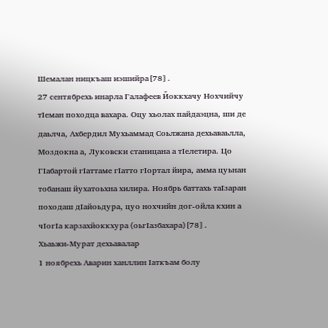Шемалан ницкъаш иэшийра[78].
27 сентябрехь инарла Галафеев Йоккхачу Нохчийчу тӀеман походца вахара. Оцу хьолах пайдаэцна, ши де даьлча, Ахбердил Мухьаммад Соьлжана дехьаваьлла, Моздокна а, Луковски станицана а тӀелетира. Цо ГӀабартой гӀаттаме гӀатто гӀортал йира, амма цуьнан тобанаш йухатоьхна хилира. Ноябрь баттахь таӀзаран походаш дӀайоьдура, цуо нохчийн дог-ойла кхин а чӀогӀа карзахйоккхура (оьгӀазбахара)[78].
Хьаьжи-Мурат дехьавалар
1 ноябрехь Аварин ханллин Ӏаткъам болу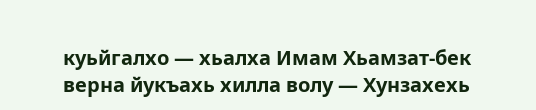куьйгалхо — хьалха Имам Хьамзат-бек верна йукъахь хилла волу — Хунзахехь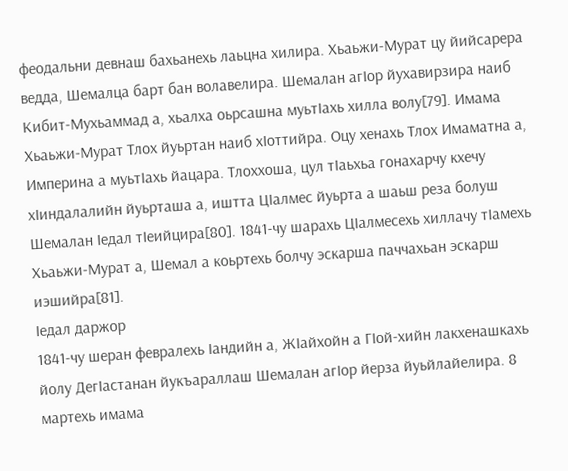феодальни девнаш бахьанехь лаьцна хилира. Хьаьжи-Мурат цу йийсарера ведда, Шемалца барт бан волавелира. Шемалан агӀор йухавирзира наиб Кибит-Мухьаммад а, хьалха оьрсашна муьтӀахь хилла волу[79]. Имама Хьаьжи-Мурат Тлох йуьртан наиб хӀоттийра. Оцу хенахь Тлох Имаматна а, Империна а муьтӀахь йацара. Тлоххоша, цул тӀаьхьа гонахарчу кхечу хӀиндалалийн йуьрташа а, иштта ЦӀалмес йуьрта а шаьш реза болуш Шемалан Ӏедал тӀеийцира[80]. 1841-чу шарахь ЦӀалмесехь хиллачу тӀамехь Хьаьжи-Мурат а, Шемал а коьртехь болчу эскарша паччахьан эскарш иэшийра[81].
Ӏедал даржор
1841-чу шеран февралехь Ӏандийн а, ЖӀайхойн а ГӀой-хийн лакхенашкахь йолу ДегӀастанан йукъараллаш Шемалан агӀор йерза йуьйлайелира. 8 мартехь имама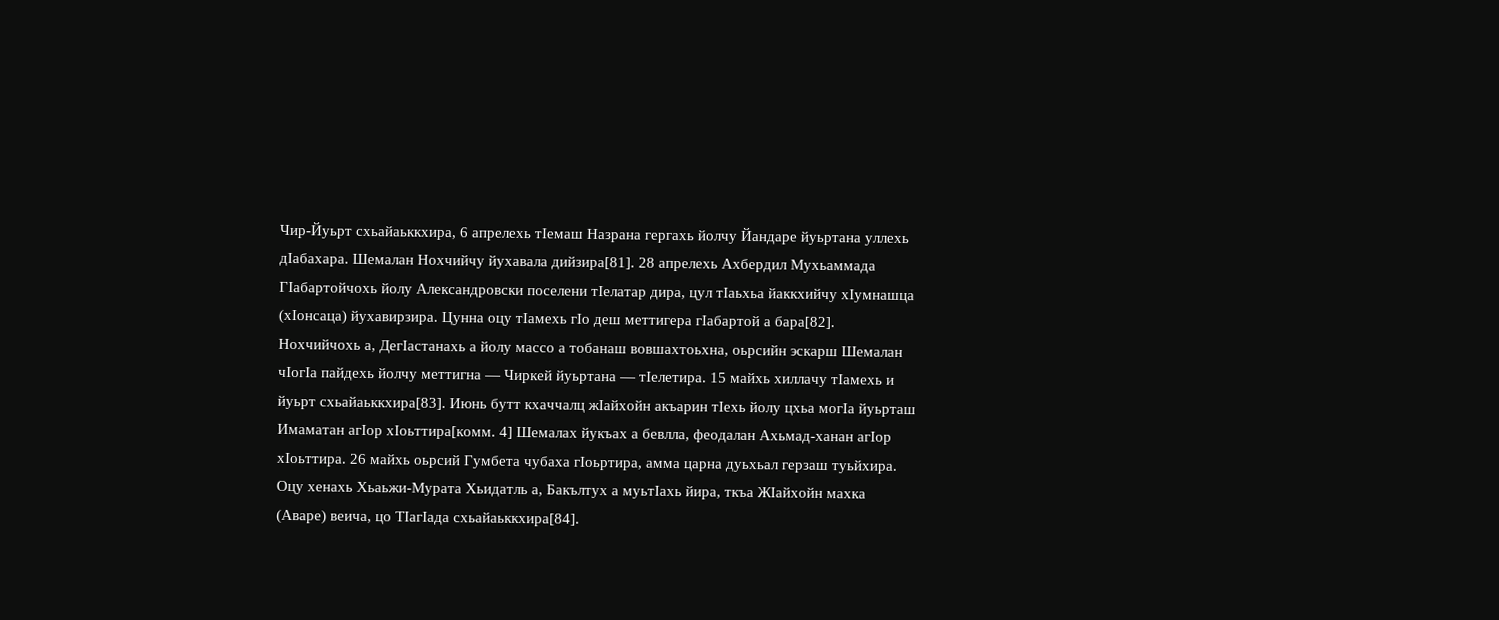Чир-Йуьрт схьайаьккхира, 6 апрелехь тӀемаш Назрана гергахь йолчу Йандаре йуьртана уллехь дӀабахара. Шемалан Нохчийчу йухавала дийзира[81]. 28 апрелехь Ахбердил Мухьаммада ГӀабартойчохь йолу Александровски поселени тӀелатар дира, цул тӀаьхьа йаккхийчу хӀумнашца (хӀонсаца) йухавирзира. Цунна оцу тӀамехь гӀо деш меттигера гӀабартой а бара[82]. Нохчийчохь а, ДегӀастанахь а йолу массо а тобанаш вовшахтоьхна, оьрсийн эскарш Шемалан чӀогӀа пайдехь йолчу меттигна — Чиркей йуьртана — тӀелетира. 15 майхь хиллачу тӀамехь и йуьрт схьайаьккхира[83]. Июнь бутт кхаччалц жӀайхойн акъарин тӀехь йолу цхьа могӀа йуьрташ Имаматан агӀор хӀоьттира[комм. 4] Шемалах йукъах а бевлла, феодалан Ахьмад-ханан агӀор хӀоьттира. 26 майхь оьрсий Гумбета чубаха гӀоьртира, амма царна дуьхьал герзаш туьйхира. Оцу хенахь Хьаьжи-Мурата Хьидатль а, Бакълтух а муьтӀахь йира, ткъа ЖӀайхойн махка (Аваре) веича, цо ТӀагӀада схьайаьккхира[84].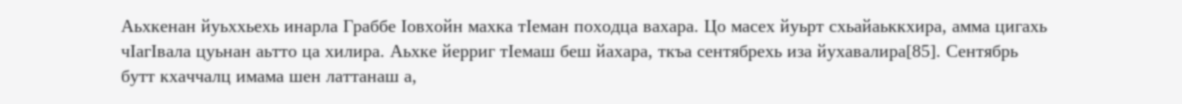Аьхкенан йуьххьехь инарла Граббе Ӏовхойн махка тӀеман походца вахара. Цо масех йуьрт схьайаьккхира, амма цигахь чӀагӀвала цуьнан аьтто ца хилира. Аьхке йерриг тӀемаш беш йахара, ткъа сентябрехь иза йухавалира[85]. Сентябрь бутт кхаччалц имама шен латтанаш а,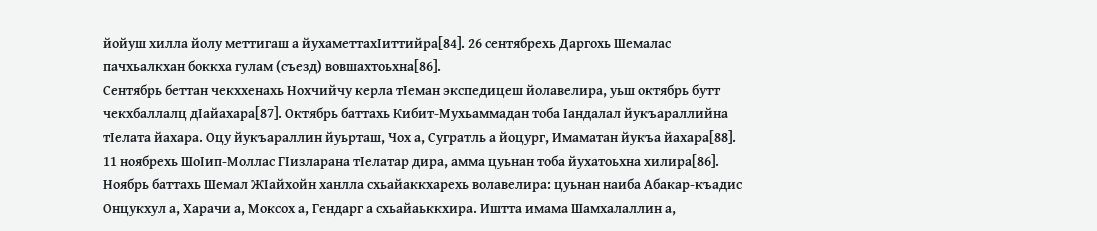йойуш хилла йолу меттигаш а йухаметтахӀиттийра[84]. 26 сентябрехь Даргохь Шемалас пачхьалкхан боккха гулам (съезд) вовшахтоьхна[86].
Сентябрь беттан чекххенахь Нохчийчу керла тӀеман экспедицеш йолавелира, уьш октябрь бутт чекхбаллалц дӀайахара[87]. Октябрь баттахь Кибит-Мухьаммадан тоба Ӏандалал йукъараллийна тӀелата йахара. Оцу йукъараллин йуьрташ, Чох а, Сугратль а йоцург, Имаматан йукъа йахара[88]. 11 ноябрехь ШоӀип-Моллас ГӀизларана тӀелатар дира, амма цуьнан тоба йухатоьхна хилира[86]. Ноябрь баттахь Шемал ЖӀайхойн ханлла схьайаккхарехь волавелира: цуьнан наиба Абакар-къадис Онцукхул а, Харачи а, Моксох а, Гендарг а схьайаьккхира. Иштта имама Шамхалаллин а,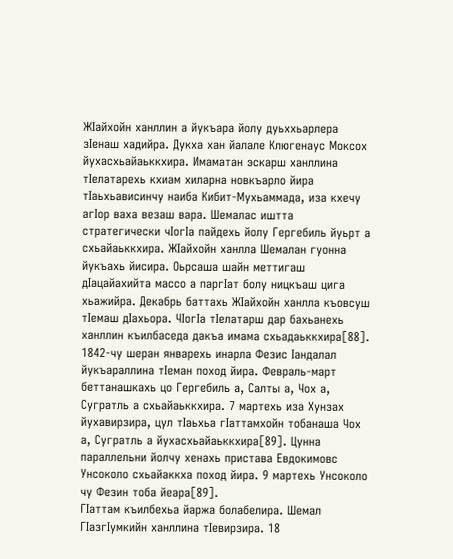ЖӀайхойн ханллин а йукъара йолу дуьххьарлера зӀенаш хадийра. Дукха хан йалале Клюгенаус Моксох йухасхьайаьккхира. Имаматан эскарш ханллина тӀелатарехь кхиам хиларна новкъарло йира тӀаьхьависинчу наиба Кибит-Мухьаммада, иза кхечу агӀор ваха везаш вара. Шемалас иштта стратегически чӀогӀа пайдехь йолу Гергебиль йуьрт а схьайаьккхира. ЖӀайхойн ханлла Шемалан гуонна йукъахь йисира. Оьрсаша шайн меттигаш дӀацайахийта массо а паргӀат болу ницкъаш цига хьажийра. Декабрь баттахь ЖӀайхойн ханлла къовсуш тӀемаш дӀахьора. ЧӀогӀа тӀелатарш дар бахьанехь ханллин къилбаседа дакъа имама схьадаьккхира[88]. 1842-чу шеран январехь инарла Фезис Ӏандалал йукъараллина тӀеман поход йира. Февраль-март беттанашкахь цо Гергебиль а, Салты а, Чох а, Сугратль а схьайаьккхира. 7 мартехь иза Хунзах йухавирзира, цул тӀаьхьа гӀаттамхойн тобанаша Чох а, Сугратль а йухасхьайаьккхира[89]. Цунна параллельни йолчу хенахь пристава Евдокимовс Унсоколо схьайаккха поход йира. 9 мартехь Унсоколо чу Фезин тоба йеара[89].
ГӀаттам къилбехьа йаржа болабелира. Шемал ГӀазгӀумкийн ханллина тӀевирзира. 18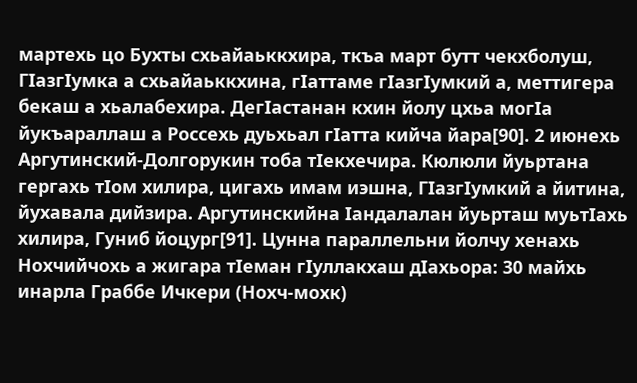мартехь цо Бухты схьайаьккхира, ткъа март бутт чекхболуш, ГӀазгӀумка а схьайаьккхина, гӀаттаме гӀазгӀумкий а, меттигера бекаш а хьалабехира. ДегӀастанан кхин йолу цхьа могӀа йукъараллаш а Россехь дуьхьал гӀатта кийча йара[90]. 2 июнехь Аргутинский-Долгорукин тоба тӀекхечира. Кюлюли йуьртана гергахь тӀом хилира, цигахь имам иэшна, ГӀазгӀумкий а йитина, йухавала дийзира. Аргутинскийна Ӏандалалан йуьрташ муьтӀахь хилира, Гуниб йоцург[91]. Цунна параллельни йолчу хенахь Нохчийчохь а жигара тӀеман гӀуллакхаш дӀахьора: 30 майхь инарла Граббе Ичкери (Нохч-мохк)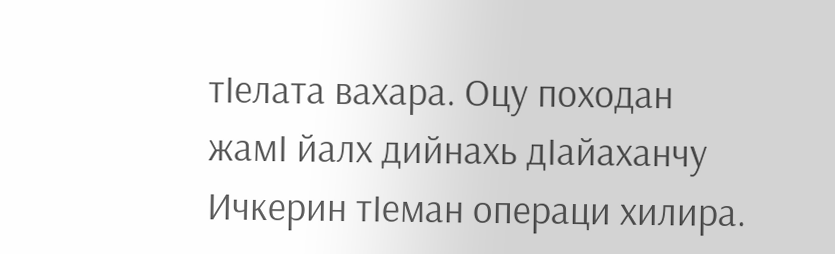тӀелата вахара. Оцу походан жамӀ йалх дийнахь дӀайаханчу Ичкерин тӀеман операци хилира.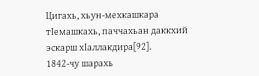Цигахь, хьун-мехкашкара тӀемашкахь, паччахьан даккхий эскарш хӀаллакдира[92].
1842-чу шарахь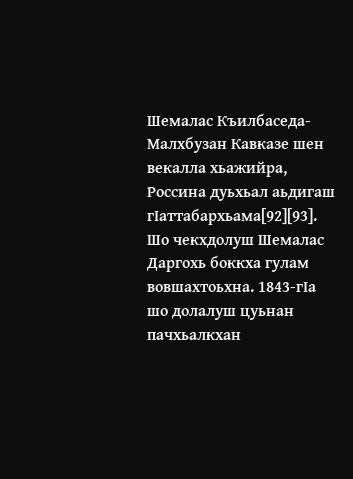Шемалас Къилбаседа-Малхбузан Кавказе шен векалла хьажийра, Россина дуьхьал аьдигаш гӀаттабархьама[92][93]. Шо чекхдолуш Шемалас Даргохь боккха гулам вовшахтоьхна. 1843-гӀа шо долалуш цуьнан пачхьалкхан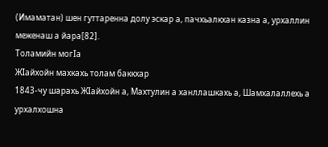(Имаматан) шен гуттаренна долу эскар а, пачхьалкхан казна а, урхаллин меженаш а йара[82].
Толамийн могӀа
ЖӀайхойн махкахь толам баккхар
1843-чу шарахь ЖӀайхойн а, Махтулин а ханллашкахь а, Шамхалаллехь а урхалхошна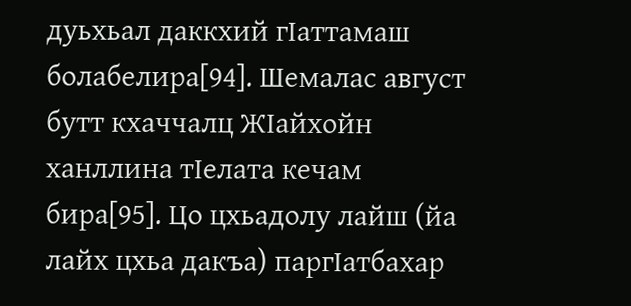дуьхьал даккхий гӀаттамаш болабелира[94]. Шемалас август бутт кхаччалц ЖӀайхойн ханллина тӀелата кечам бира[95]. Цо цхьадолу лайш (йа лайх цхьа дакъа) паргӀатбахар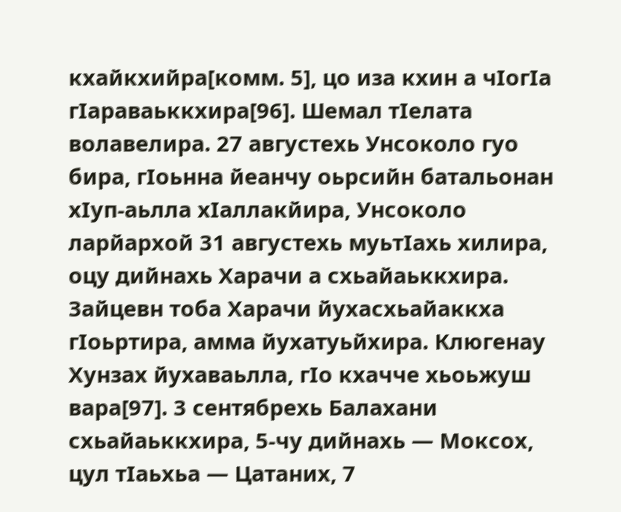кхайкхийра[комм. 5], цо иза кхин а чӀогӀа гӀараваьккхира[96]. Шемал тӀелата волавелира. 27 августехь Унсоколо гуо бира, гӀоьнна йеанчу оьрсийн батальонан хӀуп-аьлла хӀаллакйира, Унсоколо ларйархой 31 августехь муьтӀахь хилира, оцу дийнахь Харачи а схьайаьккхира. Зайцевн тоба Харачи йухасхьайаккха гӀоьртира, амма йухатуьйхира. Клюгенау Хунзах йухаваьлла, гӀо кхачче хьоьжуш вара[97]. 3 сентябрехь Балахани схьайаьккхира, 5-чу дийнахь — Моксох, цул тӀаьхьа — Цатаних, 7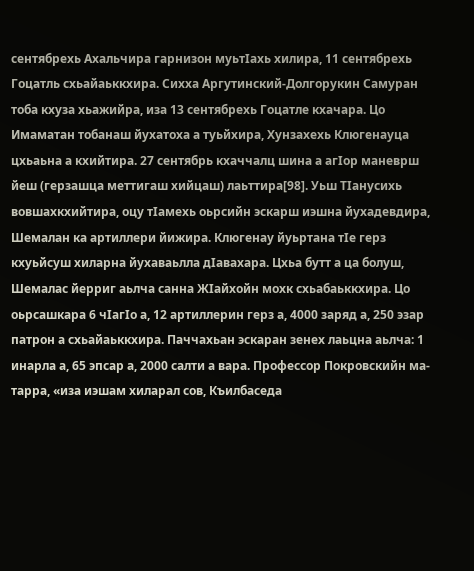сентябрехь Ахальчира гарнизон муьтӀахь хилира, 11 сентябрехь Гоцатль схьайаьккхира. Сихха Аргутинский-Долгорукин Самуран тоба кхуза хьажийра, иза 13 сентябрехь Гоцатле кхачара. Цо Имаматан тобанаш йухатоха а туьйхира, Хунзахехь Клюгенауца цхьаьна а кхийтира. 27 сентябрь кхаччалц шина а агӀор маневрш йеш (герзашца меттигаш хийцаш) лаьттира[98]. Уьш ТӀанусихь вовшахкхийтира, оцу тӀамехь оьрсийн эскарш иэшна йухадевдира, Шемалан ка артиллери йижира. Клюгенау йуьртана тӀе герз кхуьйсуш хиларна йухаваьлла дӀавахара. Цхьа бутт а ца болуш, Шемалас йерриг аьлча санна ЖӀайхойн мохк схьабаьккхира. Цо оьрсашкара 6 чӀагӀо а, 12 артиллерин герз а, 4000 заряд а, 250 эзар патрон а схьайаьккхира. Паччахьан эскаран зенех лаьцна аьлча: 1 инарла а, 65 эпсар а, 2000 салти а вара. Профессор Покровскийн ма-тарра, «иза иэшам хиларал сов, Къилбаседа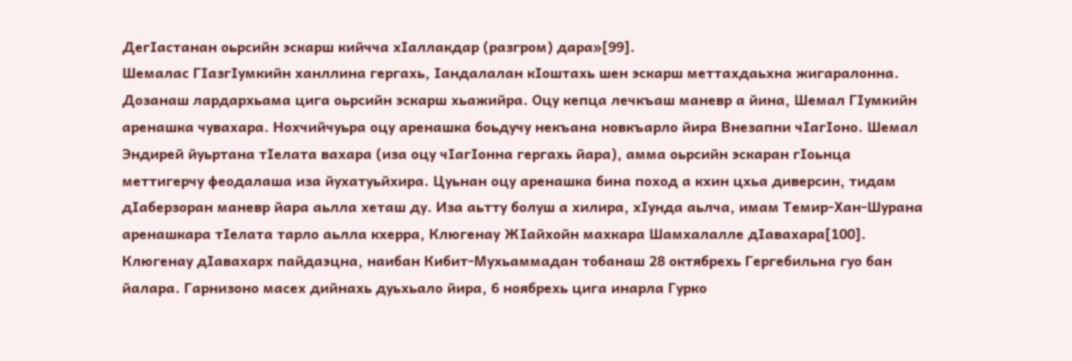ДегӀастанан оьрсийн эскарш кийчча хӀаллакдар (разгром) дара»[99].
Шемалас ГӀазгӀумкийн ханллина гергахь, Ӏандалалан кӀоштахь шен эскарш меттахдаьхна жигаралонна. Дозанаш лардархьама цига оьрсийн эскарш хьажийра. Оцу кепца лечкъаш маневр а йина, Шемал ГӀумкийн аренашка чувахара. Нохчийчуьра оцу аренашка боьдучу некъана новкъарло йира Внезапни чӀагӀоно. Шемал Эндирей йуьртана тӀелата вахара (иза оцу чӀагӀонна гергахь йара), амма оьрсийн эскаран гӀоьнца меттигерчу феодалаша иза йухатуьйхира. Цуьнан оцу аренашка бина поход а кхин цхьа диверсин, тидам дӀаберзоран маневр йара аьлла хеташ ду. Иза аьтту болуш а хилира, хӀунда аьлча, имам Темир-Хан-Шурана аренашкара тӀелата тарло аьлла кхерра, Клюгенау ЖӀайхойн махкара Шамхалалле дӀавахара[100].
Клюгенау дӀавахарх пайдаэцна, наибан Кибит-Мухьаммадан тобанаш 28 октябрехь Гергебильна гуо бан йалара. Гарнизоно масех дийнахь дуьхьало йира, 6 ноябрехь цига инарла Гурко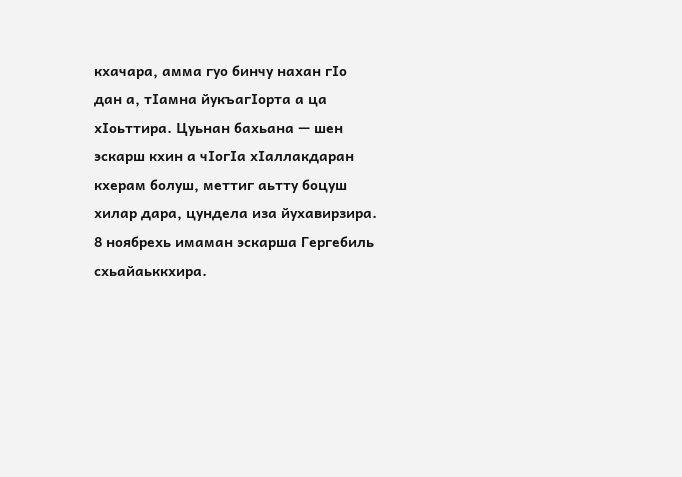кхачара, амма гуо бинчу нахан гӀо дан а, тӀамна йукъагӀорта а ца хӀоьттира. Цуьнан бахьана — шен эскарш кхин а чӀогӀа хӀаллакдаран кхерам болуш, меттиг аьтту боцуш хилар дара, цундела иза йухавирзира. 8 ноябрехь имаман эскарша Гергебиль схьайаьккхира.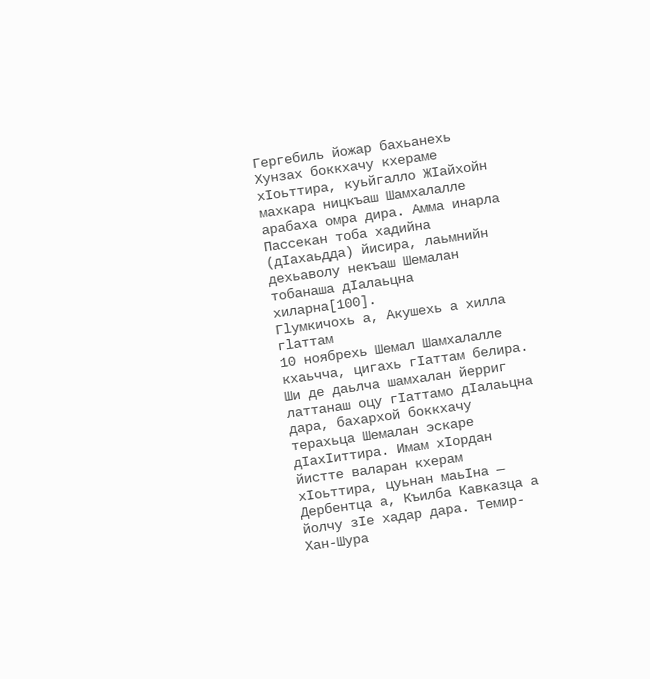Гергебиль йожар бахьанехь Хунзах боккхачу кхераме хӀоьттира, куьйгалло ЖӀайхойн махкара ницкъаш Шамхалалле арабаха омра дира. Амма инарла Пассекан тоба хадийна (дӀахаьдда) йисира, лаьмнийн дехьаволу некъаш Шемалан тобанаша дӀалаьцна хиларна[100].
Гӏумкичохь а, Акушехь а хилла гӏаттам
10 ноябрехь Шемал Шамхалалле кхаьчча, цигахь гӀаттам белира. Ши де даьлча шамхалан йерриг латтанаш оцу гӀаттамо дӀалаьцна дара, бахархой боккхачу терахьца Шемалан эскаре дӀахӀиттира. Имам хӀордан йистте валаран кхерам хӀоьттира, цуьнан маьӀна — Дербентца а, Къилба Кавказца а йолчу зӀе хадар дара. Темир-Хан-Шура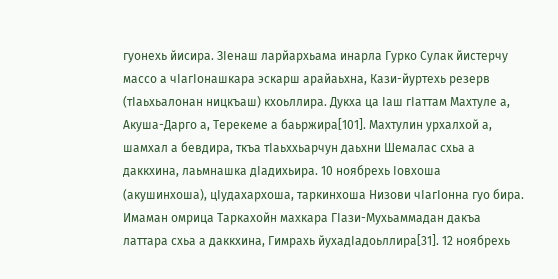гуонехь йисира. ЗӀенаш ларйархьама инарла Гурко Сулак йистерчу массо а чӀагӀонашкара эскарш арайаьхна, Кази-йуртехь резерв (тӀаьхьалонан ницкъаш) кхоьллира. Дукха ца Ӏаш гӀаттам Махтуле а, Акуша-Дарго а, Терекеме а баьржира[101]. Махтулин урхалхой а, шамхал а бевдира, ткъа тӀаьххьарчун даьхни Шемалас схьа а даккхина, лаьмнашка дӀадихьира. 10 ноябрехь Ӏовхоша (акушинхоша), цӀудахархоша, таркинхоша Низови чӀагӀонна гуо бира. Имаман омрица Таркахойн махкара ГӀази-Мухьаммадан дакъа латтара схьа а даккхина, Гимрахь йухадӀадоьллира[31]. 12 ноябрехь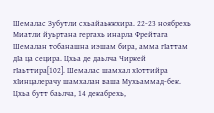Шемалас Зубутли схьайаьккхира. 22-23 ноябрехь Миатли йуьртана гергахь инарла Фрейтага Шемалан тобанашна иэшам бира, амма гӀаттам дӀа ца сецира. Цхьа де даьлча Чиркей гӀаьттира[102]. Шемалас шамхал хӀоттийра хӀинцалерачу шамхалан ваша Мухьаммад-бек. Цхьа бутт баьлча, 14 декабрехь,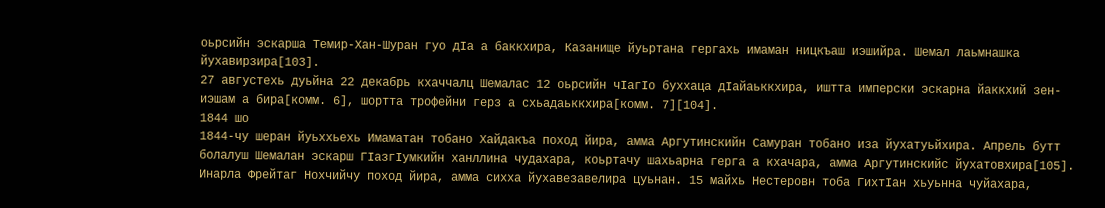оьрсийн эскарша Темир-Хан-Шуран гуо дӀа а баккхира, Казанище йуьртана гергахь имаман ницкъаш иэшийра. Шемал лаьмнашка йухавирзира[103].
27 августехь дуьйна 22 декабрь кхаччалц Шемалас 12 оьрсийн чӀагӀо буххаца дӀайаьккхира, иштта имперски эскарна йаккхий зен-иэшам а бира[комм. 6], шортта трофейни герз а схьадаьккхира[комм. 7][104].
1844 шо
1844-чу шеран йуьххьехь Имаматан тобано Хайдакъа поход йира, амма Аргутинскийн Самуран тобано иза йухатуьйхира. Апрель бутт болалуш Шемалан эскарш ГӀазгӀумкийн ханллина чудахара, коьртачу шахьарна герга а кхачара, амма Аргутинскийс йухатовхира[105]. Инарла Фрейтаг Нохчийчу поход йира, амма сихха йухавезавелира цуьнан. 15 майхь Нестеровн тоба ГихтӀан хьуьнна чуйахара,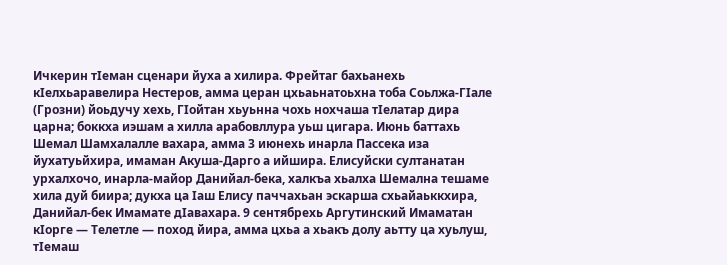Ичкерин тӀеман сценари йуха а хилира. Фрейтаг бахьанехь кӀелхьаравелира Нестеров, амма церан цхьаьнатоьхна тоба Соьлжа-ГӀале (Грозни) йоьдучу хехь, ГӀойтан хьуьнна чохь нохчаша тӀелатар дира царна; боккха иэшам а хилла арабовллура уьш цигара. Июнь баттахь Шемал Шамхалалле вахара, амма 3 июнехь инарла Пассека иза йухатуьйхира, имаман Акуша-Дарго а ийшира. Елисуйски султанатан урхалхочо, инарла-майор Данийал-бека, халкъа хьалха Шемална тешаме хила дуй биира; дукха ца Ӏаш Елису паччахьан эскарша схьайаьккхира, Данийал-бек Имамате дӀавахара. 9 сентябрехь Аргутинский Имаматан кӀорге — Телетле — поход йира, амма цхьа а хьакъ долу аьтту ца хуьлуш, тӀемаш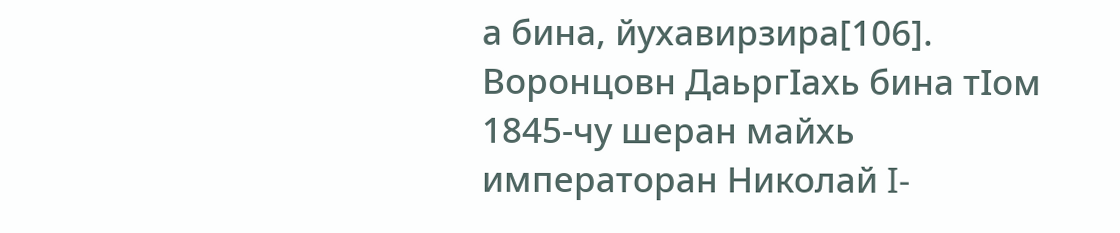а бина, йухавирзира[106].
Воронцовн Даьргӏахь бина тӀом
1845-чу шеран майхь императоран Николай I-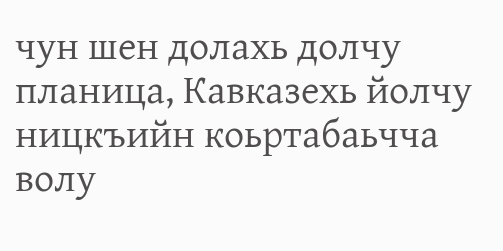чун шен долахь долчу планица, Кавказехь йолчу ницкъийн коьртабаьчча волу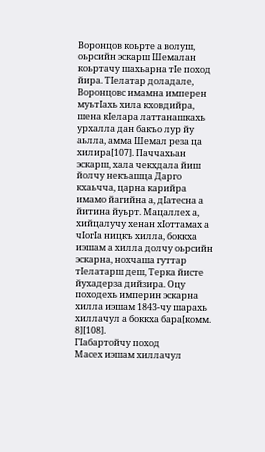Воронцов коьрте а волуш, оьрсийн эскарш Шемалан коьртачу шахьарна тӀе поход йира. ТӀелатар доладале, Воронцовс имамна имперен муьтӀахь хила кховдийра, шена кӀелара латтанашкахь урхалла дан бакъо лур йу аьлла, амма Шемал реза ца хилира[107]. Паччахьан эскарш, хала чекхдала йиш йолчу некъашца Дарго кхаьчча, царна карийра имамо йагийна а, дӀатесна а йитина йуьрт. Мацаллех а, хийцалучу хенан хӀоттамах а чӀогӀа ницкъ хилла, боккха иэшам а хилла долчу оьрсийн эскарна, нохчаша гуттар тӀелатарш деш, Терка йисте йухадерза дийзира. Оцу походехь империн эскарна хилла иэшам 1843-чу шарахь хиллачул а боккха бара[комм. 8][108].
ГӀабартойчу поход
Масех иэшам хиллачул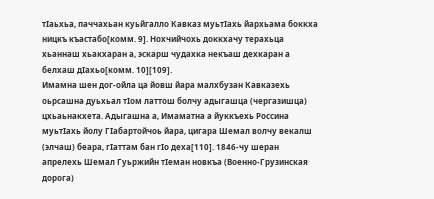тӀаьхьа, паччахьан куьйгалло Кавказ муьтӀахь йархьама боккха ницкъ къастабо[комм. 9]. Нохчийчохь доккхачу терахьца хьаннаш хьакхаран а, эскарш чудахка некъаш дехкаран а белхаш дӀахьо[комм. 10][109].
Имамна шен дог-ойла ца йовш йара малхбузан Кавказехь оьрсашна дуьхьал тӀом латтош болчу адыгашца (чергазишца) цхьаьнакхета. Адыгашна а, Имаматна а йуккъехь Россина муьтӀахь йолу ГӀабартойчоь йара, цигара Шемал волчу векалш (элчаш) беара, гӀаттам бан гӀо деха[110]. 1846-чу шеран апрелехь Шемал Гуьржийн тӀеман новкъа (Военно-Грузинская дорога)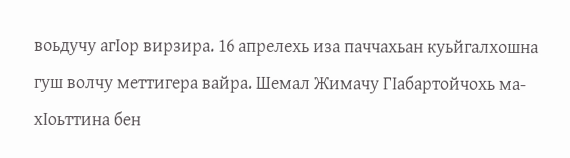воьдучу агӀор вирзира. 16 апрелехь иза паччахьан куьйгалхошна гуш волчу меттигера вайра. Шемал Жимачу ГӀабартойчохь ма-хӀоьттина бен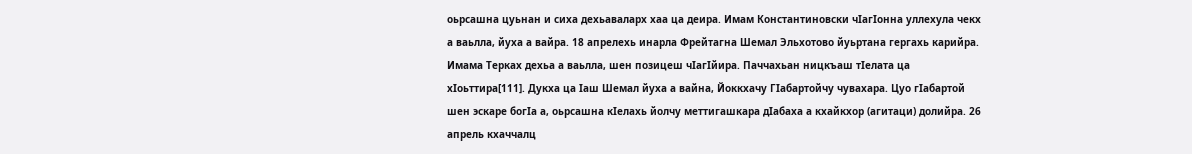оьрсашна цуьнан и сиха дехьаваларх хаа ца деира. Имам Константиновски чӀагӀонна уллехула чекх а ваьлла, йуха а вайра. 18 апрелехь инарла Фрейтагна Шемал Эльхотово йуьртана гергахь карийра. Имама Терках дехьа а ваьлла, шен позицеш чӀагӀйира. Паччахьан ницкъаш тӀелата ца хӀоьттира[111]. Дукха ца Ӏаш Шемал йуха а вайна, Йоккхачу ГӀабартойчу чувахара. Цуо гӀабартой шен эскаре богӀа а, оьрсашна кӀелахь йолчу меттигашкара дӀабаха а кхайкхор (агитаци) долийра. 26 апрель кхаччалц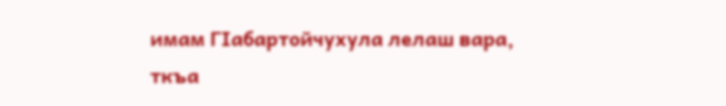имам ГӀабартойчухула лелаш вара, ткъа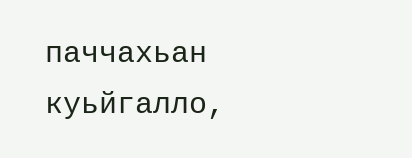паччахьан куьйгалло,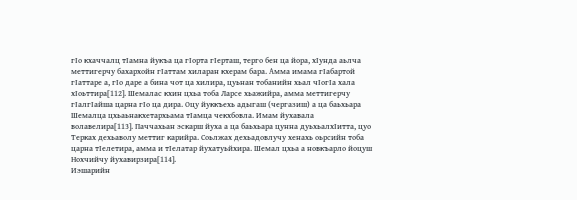гӀо кхаччалц тӀамна йукъа ца гӀорта гӀерташ, терго бен ца йора, хӀунда аьлча меттигерчу бахархойн гӀаттам хиларан кхерам бара. Амма имама гӀабартой гӀаттаре а, гӀо даре а бина чот ца хилира, цуьнан тобанийн хьал чӀогӀа хала хӀоьттира[112]. Шемалас кхин цхьа тоба Ларсе хьажийра, амма меттигерчу гӀалгӀайша царна гӀо ца дира. Оцу йуккъехь адыгаш (чергазиш) а ца баьхьара Шемалца цхьаьнакхетархьама тӀамца чекхбовла. Имам йухавала волавелира[113]. Паччахьан эскарш йуха а ца баьхьара цунна дуьхьалхӀитта, цуо Терках дехьаволу меттиг карийра. Соьлжах дехьадовлучу хенахь оьрсийн тоба царна тӀелетира, амма и тӀелатар йухатуьйхира. Шемал цхьа а новкъарло йоцуш Нохчийчу йухавирзира[114].
Иэшарийн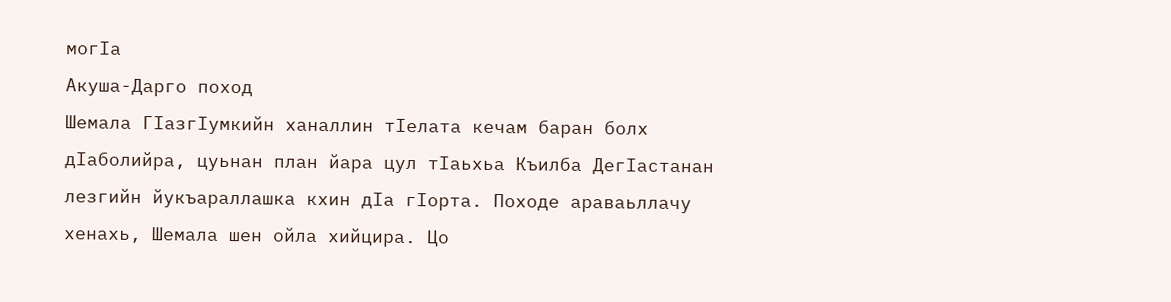могӀа
Акуша-Дарго поход
Шемала ГӀазгӀумкийн ханаллин тӀелата кечам баран болх дӀаболийра, цуьнан план йара цул тӀаьхьа Къилба ДегӀастанан лезгийн йукъараллашка кхин дӀа гӀорта. Походе араваьллачу хенахь, Шемала шен ойла хийцира. Цо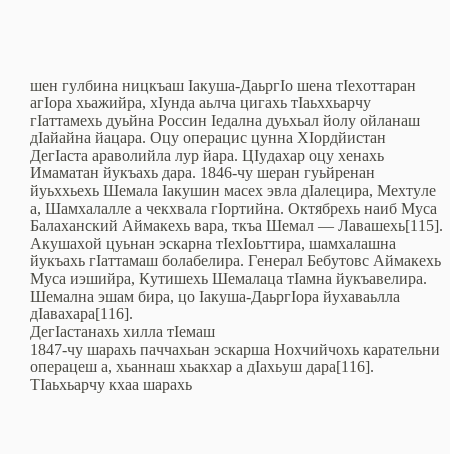шен гулбина ницкъаш Ӏакуша-ДаьргӀо шена тӀехоттаран агӀора хьажийра, хӀунда аьлча цигахь тӀаьххьарчу гӀаттамехь дуьйна Россин Ӏедална дуьхьал йолу ойланаш дӀайайна йацара. Оцу операцис цунна ХӀордйистан ДегӀаста араволийла лур йара. ЦӀудахар оцу хенахь Имаматан йукъахь дара. 1846-чу шеран гуьйренан йуьххьехь Шемала Ӏакушин масех эвла дӀалецира, Мехтуле а, Шамхалалле а чекхвала гӀортийна. Октябрехь наиб Муса Балаханский Аймакехь вара, ткъа Шемал — Лавашехь[115]. Акушахой цуьнан эскарна тӀехӀоьттира, шамхалашна йукъахь гӀаттамаш болабелира. Генерал Бебутовс Аймакехь Муса иэшийра, Кутишехь Шемалаца тӀамна йукъавелира. Шемална эшам бира, цо Ӏакуша-ДаьргӀора йухаваьлла дӀавахара[116].
ДегӀастанахь хилла тӀемаш
1847-чу шарахь паччахьан эскарша Нохчийчохь карательни операцеш а, хьаннаш хьакхар а дӀахьуш дара[116]. ТӀаьхьарчу кхаа шарахь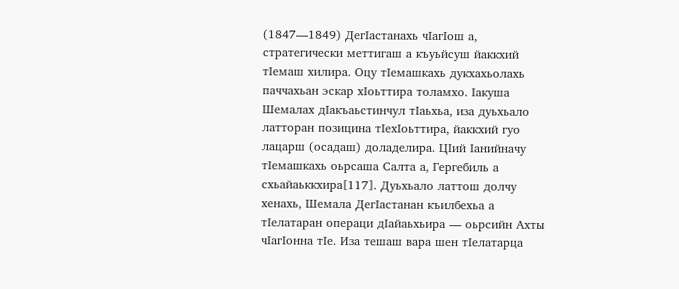(1847—1849) ДегӀастанахь чӀагӀош а, стратегически меттигаш а къуьйсуш йаккхий тӀемаш хилира. Оцу тӀемашкахь дукхахьолахь паччахьан эскар хӀоьттира толамхо. Ӏакуша Шемалах дӀакъаьстинчул тӀаьхьа, иза дуьхьало латторан позицина тӀехӀоьттира, йаккхий гуо лацарш (осадаш) доладелира. ЦӀий Ӏанийначу тӀемашкахь оьрсаша Салта а, Гергебиль а схьайаьккхира[117]. Дуьхьало латтош долчу хенахь, Шемала ДегӀастанан къилбехьа а тӀелатаран операци дӀайаьхьира — оьрсийн Ахты чӀагӀонна тӀе. Иза тешаш вара шен тӀелатарца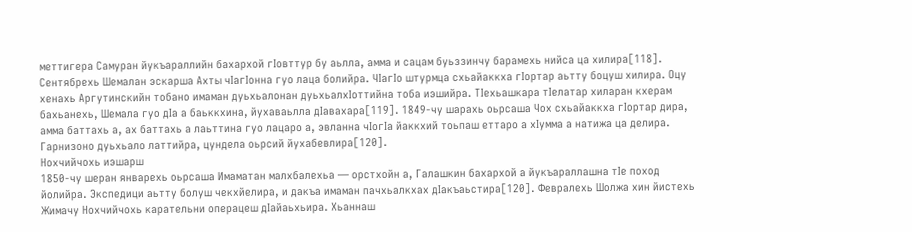меттигера Самуран йукъараллийн бахархой гӀовттур бу аьлла, амма и сацам буьззинчу барамехь нийса ца хилира[118]. Сентябрехь Шемалан эскарша Ахты чӀагӀонна гуо лаца болийра. ЧӀагӀо штурмца схьайаккха гӀортар аьтту боцуш хилира. Оцу хенахь Аргутинскийн тобано имаман дуьхьалонан дуьхьалхӀоттийна тоба иэшийра. ТӀехьашкара тӀелатар хиларан кхерам бахьанехь, Шемала гуо дӀа а баьккхина, йухаваьлла дӀавахара[119]. 1849-чу шарахь оьрсаша Чох схьайаккха гӀортар дира, амма баттахь а, ах баттахь а лаьттина гуо лацаро а, эвланна чӀогӀа йаккхий тоьпаш еттаро а хӀумма а натижа ца делира. Гарнизоно дуьхьало латтийра, цундела оьрсий йухабевлира[120].
Нохчийчохь иэшарш
1850-чу шеран январехь оьрсаша Имаматан малхбалехьа — орстхойн а, Галашкин бахархой а йукъараллашна тӀе поход йолийра. Экспедици аьтту болуш чекхйелира, и дакъа имаман пачхьалкхах дӀакъаьстира[120]. Февралехь Шолжа хин йистехь Жимачу Нохчийчохь карательни операцеш дӀайаьхьира. Хьаннаш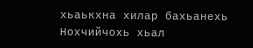хьаькхна хилар бахьанехь Нохчийчохь хьал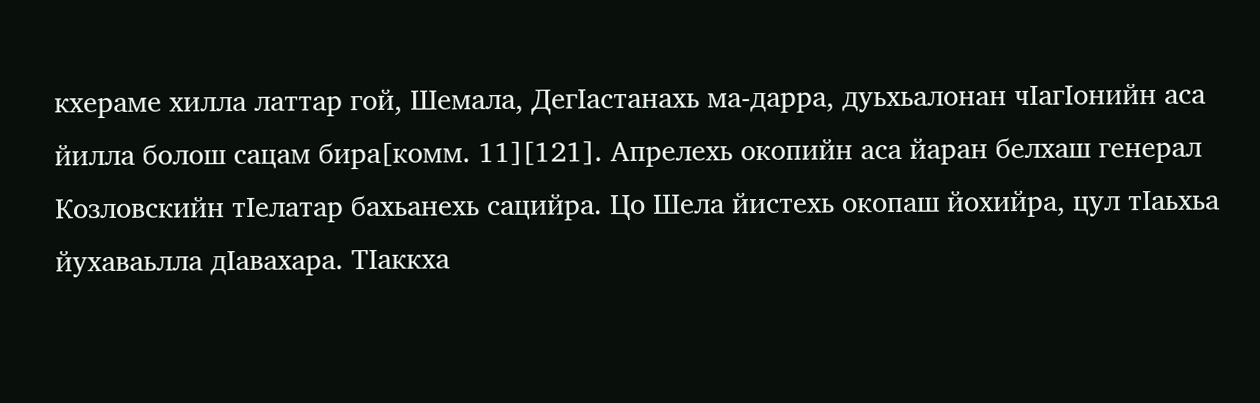кхераме хилла латтар гой, Шемала, ДегӀастанахь ма-дарра, дуьхьалонан чӀагӀонийн аса йилла болош сацам бира[комм. 11][121]. Апрелехь окопийн аса йаран белхаш генерал Козловскийн тӀелатар бахьанехь сацийра. Цо Шела йистехь окопаш йохийра, цул тӀаьхьа йухаваьлла дӀавахара. ТӀаккха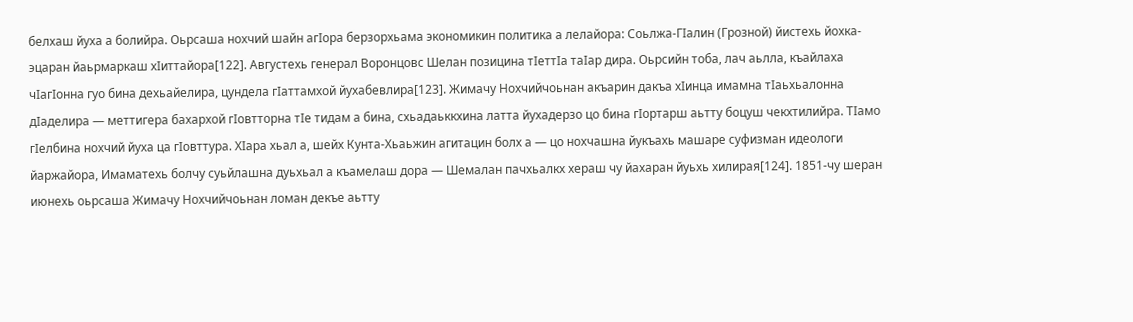белхаш йуха а болийра. Оьрсаша нохчий шайн агӀора берзорхьама экономикин политика а лелайора: Соьлжа-ГӀалин (Грозной) йистехь йохка-эцаран йаьрмаркаш хӀиттайора[122]. Августехь генерал Воронцовс Шелан позицина тӀеттӀа таӀар дира. Оьрсийн тоба, лач аьлла, къайлаха чӀагӀонна гуо бина дехьайелира, цундела гӀаттамхой йухабевлира[123]. Жимачу Нохчийчоьнан акъарин дакъа хӏинца имамна тӏаьхьалонна дӏаделира — меттигера бахархой гӏовтторна тӏе тидам а бина, схьадаьккхина латта йухадерзо цо бина гӏортарш аьтту боцуш чекхтилийра. Тӏамо гӀелбина нохчий йуха ца гӏовттура. Хӏара хьал а, шейх Кунта-Хьаьжин агитацин болх а — цо нохчашна йукъахь машаре суфизман идеологи йаржайора, Имаматехь болчу суьйлашна дуьхьал а къамелаш дора — Шемалан пачхьалкх хераш чу йахаран йуьхь хилирая[124]. 1851-чу шеран июнехь оьрсаша Жимачу Нохчийчоьнан ломан декъе аьтту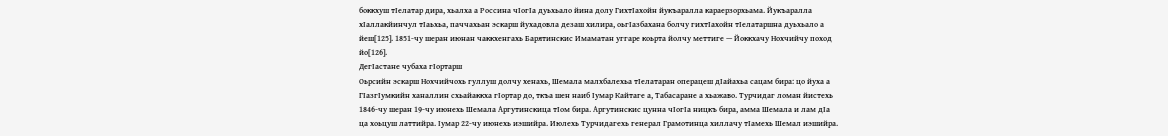боккхуш тӀелатар дира, хьалха а Россина чӀогӀа дуьхьало йина долу ГихтӀахойн йукъаралла караерзорхьама. Йукъаралла хӀаллакйинчул тӀаьхьа, паччахьан эскарш йухадовла дезаш хилира, оьгӀазбахана болчу гихтӀахойн тӀелатаршна дуьхьало а йеш[125]. 1851-чу шеран июнан чаккхенгахь Барятинскис Имаматан уггаре коьрта йолчу меттиге — Йоккхачу Нохчийчу поход йо[126].
ДегӀастане чубаха гӀортарш
Оьрсийн эскарш Нохчийчохь гуллуш долчу хенахь, Шемала малхбалехьа тӀелатаран операцеш дӀайахьа сацам бира: цо йуха а ГӀазгӀумкийн ханаллин схьайаккха гӀортар до, ткъа шен наиб Ӏумар Кайтаге а, Табасаране а хьажаво. Турчидаг ломан йистехь 1846-чу шеран 19-чу июнехь Шемала Аргутинскица тӀом бира. Аргутинскис цунна чӀогӀа ницкъ бира, амма Шемала и лам дӀа ца хоьцуш латтийра. Ӏумар 22-чу июнехь иэшийра. Июлехь Турчидагехь генерал Грамотинца хиллачу тӀамехь Шемал иэшийра.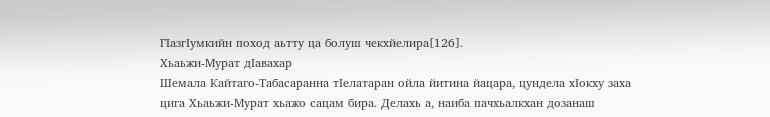ГӀазгӀумкийн поход аьтту ца болуш чекхйелира[126].
Хьаьжи-Мурат дӀавахар
Шемала Кайтаго-Табасаранна тӀелатаран ойла йитина йацара, цундела хӀокху заха цига Хьаьжи-Мурат хьажо сацам бира. Делахь а, наиба пачхьалкхан дозанаш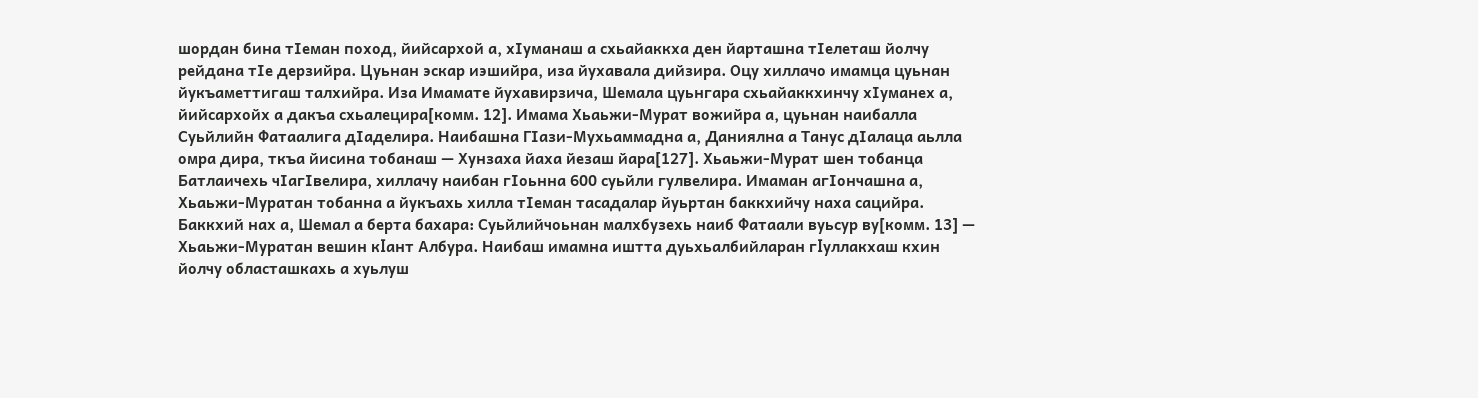шордан бина тӀеман поход, йийсархой а, хӀуманаш а схьайаккха ден йарташна тӀелеташ йолчу рейдана тӀе дерзийра. Цуьнан эскар иэшийра, иза йухавала дийзира. Оцу хиллачо имамца цуьнан йукъаметтигаш талхийра. Иза Имамате йухавирзича, Шемала цуьнгара схьайаккхинчу хӀуманех а, йийсархойх а дакъа схьалецира[комм. 12]. Имама Хьаьжи-Мурат вожийра а, цуьнан наибалла Суьйлийн Фатаалига дӀаделира. Наибашна ГӀази-Мухьаммадна а, Даниялна а Танус дӀалаца аьлла омра дира, ткъа йисина тобанаш — Хунзаха йаха йезаш йара[127]. Хьаьжи-Мурат шен тобанца Батлаичехь чӀагӀвелира, хиллачу наибан гӀоьнна 600 суьйли гулвелира. Имаман агӀончашна а, Хьаьжи-Муратан тобанна а йукъахь хилла тӀеман тасадалар йуьртан баккхийчу наха сацийра. Баккхий нах а, Шемал а берта бахара: Суьйлийчоьнан малхбузехь наиб Фатаали вуьсур ву[комм. 13] — Хьаьжи-Муратан вешин кӏант Албура. Наибаш имамна иштта дуьхьалбийларан гӏуллакхаш кхин йолчу областашкахь а хуьлуш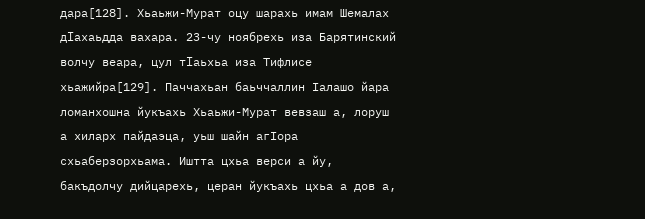дара[128]. Хьаьжи-Мурат оцу шарахь имам Шемалах дӏахаьдда вахара. 23-чу ноябрехь иза Барятинский волчу веара, цул тӏаьхьа иза Тифлисе хьажийра[129]. Паччахьан баьччаллин Ӏалашо йара ломанхошна йукъахь Хьаьжи-Мурат вевзаш а, лоруш а хиларх пайдаэца, уьш шайн агӀора схьаберзорхьама. Иштта цхьа верси а йу, бакъдолчу дийцарехь, церан йукъахь цхьа а дов а,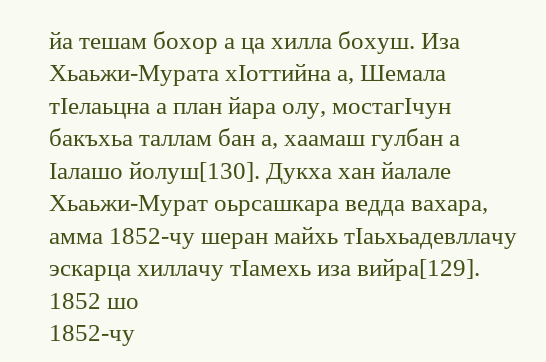йа тешам бохор а ца хилла бохуш. Иза Хьаьжи-Мурата хӀоттийна а, Шемала тӀелаьцна а план йара олу, мостагӀчун бакъхьа таллам бан а, хаамаш гулбан а Ӏалашо йолуш[130]. Дукха хан йалале Хьаьжи-Мурат оьрсашкара ведда вахара, амма 1852-чу шеран майхь тӀаьхьадевллачу эскарца хиллачу тӀамехь иза вийра[129].
1852 шо
1852-чу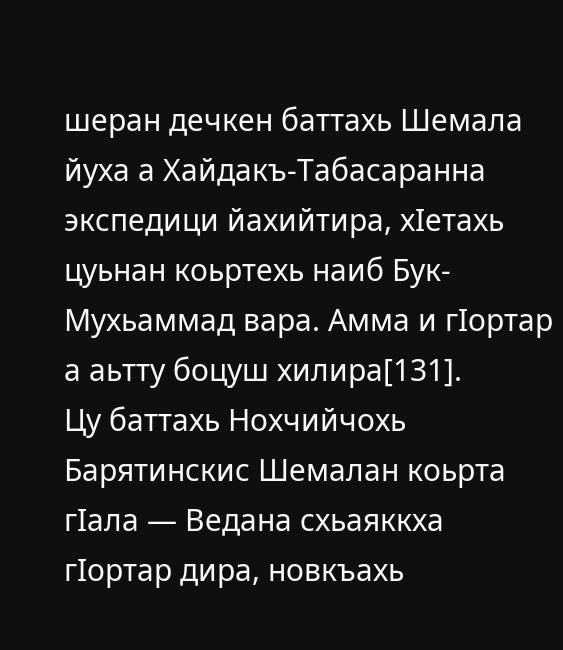шеран дечкен баттахь Шемала йуха а Хайдакъ-Табасаранна экспедици йахийтира, хӀетахь цуьнан коьртехь наиб Бук-Мухьаммад вара. Амма и гӀортар а аьтту боцуш хилира[131].
Цу баттахь Нохчийчохь Барятинскис Шемалан коьрта гӀала — Ведана схьаяккха гӀортар дира, новкъахь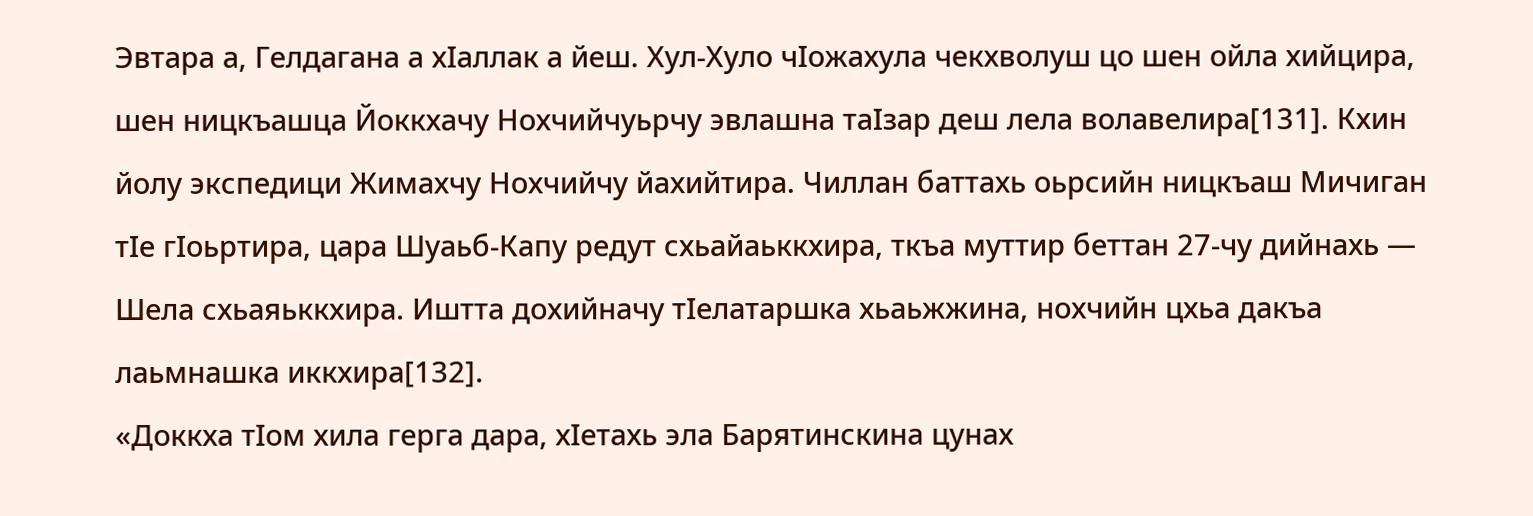Эвтара а, Гелдагана а хӀаллак а йеш. Хул-Хуло чӀожахула чекхволуш цо шен ойла хийцира, шен ницкъашца Йоккхачу Нохчийчуьрчу эвлашна таӀзар деш лела волавелира[131]. Кхин йолу экспедици Жимахчу Нохчийчу йахийтира. Чиллан баттахь оьрсийн ницкъаш Мичиган тӀе гӀоьртира, цара Шуаьб-Капу редут схьайаьккхира, ткъа муттир беттан 27-чу дийнахь — Шела схьаяьккхира. Иштта дохийначу тӀелатаршка хьаьжжина, нохчийн цхьа дакъа лаьмнашка иккхира[132].
«Доккха тӀом хила герга дара, хӀетахь эла Барятинскина цунах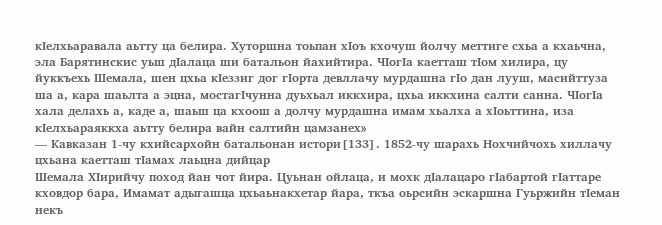кӀелхьаравала аьтту ца белира. Хуторшна тоьпан хӀоъ кхочуш йолчу меттиге схьа а кхаьчна, эла Барятинскис уьш дӀалаца ши батальон йахийтира. ЧӀогӀа каетташ тӀом хилира, цу йуккъехь Шемала, шен цхьа кӀеззиг дог гӀорта девллачу мурдашна гӀо дан лууш, масийттуза ша а, кара шаьлта а эцна, мостагӀчунна дуьхьал иккхира, цхьа иккхина салти санна. ЧӀогӀа хала делахь а, каде а, шаьш ца кхоош а долчу мурдашна имам хьалха а хӀоьттина, иза кӀелхьараяккха аьтту белира вайн салтийн цамзанех»
— Кавказан 1-чу кхийсархойн батальонан истори[133]. 1852-чу шарахь Нохчийчохь хиллачу цхьана каетташ тӀамах лаьцна дийцар
Шемала ХӀирийчу поход йан чот йира. Цуьнан ойлаца, и мохк дӀалацаро гӀабартой гӀаттаре кховдор бара, Имамат адыгашца цхьаьнакхетар йара, ткъа оьрсийн эскаршна Гуьржийн тӀеман некъ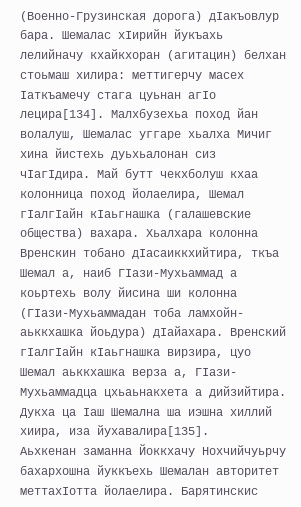(Военно-Грузинская дорога) дӀакъовлур бара. Шемалас хӀирийн йукъахь лелийначу кхайкхоран (агитацин) белхан стоьмаш хилира: меттигерчу масех Ӏаткъамечу стага цуьнан агӀо лецира[134]. Малхбузехьа поход йан волалуш, Шемалас уггаре хьалха Мичиг хина йистехь дуьхьалонан сиз чӀагӀдира. Май бутт чекхболуш кхаа колонница поход йолаелира, Шемал гӀалгӀайн кӀаьгнашка (галашевские общества) вахара. Хьалхара колонна Вренскин тобано дӀасаиккхийтира, ткъа Шемал а, наиб ГӀази-Мухьаммад а коьртехь волу йисина ши колонна (ГӀази-Мухьаммадан тоба ламхойн-аьккхашка йоьдура) дӀайахара. Вренский гӀалгӀайн кӀаьгнашка вирзира, цуо Шемал аьккхашка верза а, ГӀази-Мухьаммадца цхьаьнакхета а дийзийтира. Дукха ца Ӏаш Шемална ша иэшна хиллий хиира, иза йухавалира[135].
Аьхкенан заманна Йоккхачу Нохчийчуьрчу бахархошна йуккъехь Шемалан авторитет меттахӀотта йолаелира. Барятинскис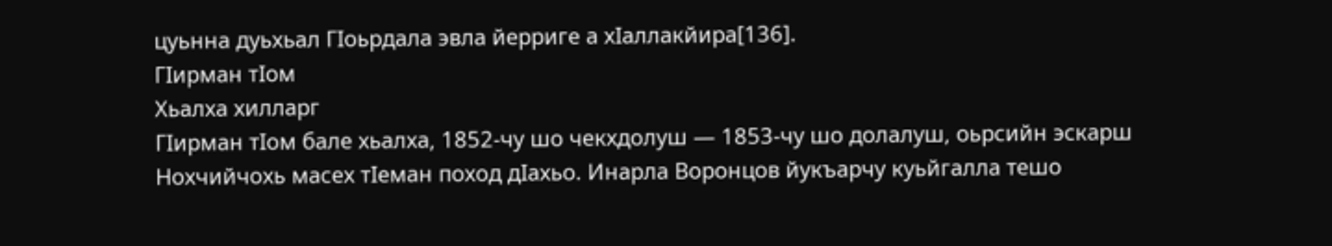цуьнна дуьхьал ГӀоьрдала эвла йерриге а хӀаллакйира[136].
ГӀирман тӀом
Хьалха хилларг
ГӀирман тӀом бале хьалха, 1852-чу шо чекхдолуш — 1853-чу шо долалуш, оьрсийн эскарш Нохчийчохь масех тӀеман поход дӀахьо. Инарла Воронцов йукъарчу куьйгалла тешо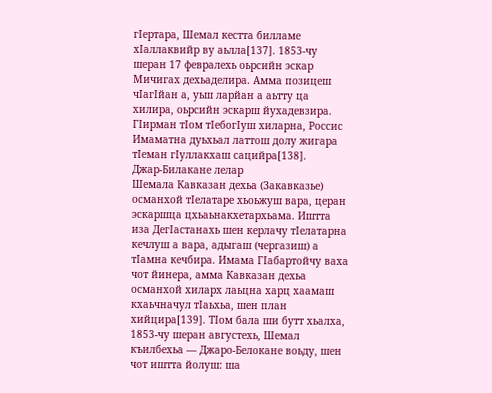гӀертара, Шемал кестта билламе хӀаллаквийр ву аьлла[137]. 1853-чу шеран 17 февралехь оьрсийн эскар Мичигах дехьаделира. Амма позицеш чӀагӀйан а, уьш ларйан а аьтту ца хилира, оьрсийн эскарш йухадевзира. ГӀирман тӀом тӀебогӀуш хиларна, Россис Имаматна дуьхьал латтош долу жигара тӀеман гӀуллакхаш сацийра[138].
Джар-Билакане лелар
Шемала Кавказан дехьа (Закавказье) османхой тӀелатаре хьоьжуш вара, церан эскаршца цхьаьнакхетархьама. Иштта иза ДегӀастанахь шен керлачу тӀелатарна кечлуш а вара, адыгаш (чергазиш) а тӀамна кечбира. Имама ГӀабартойчу ваха чот йинера, амма Кавказан дехьа османхой хиларх лаьцна харц хаамаш кхаьчначул тӀаьхьа, шен план хийцира[139]. ТӀом бала ши бутт хьалха, 1853-чу шеран августехь, Шемал къилбехьа — Джаро-Белокане воьду, шен чот иштта йолуш: ша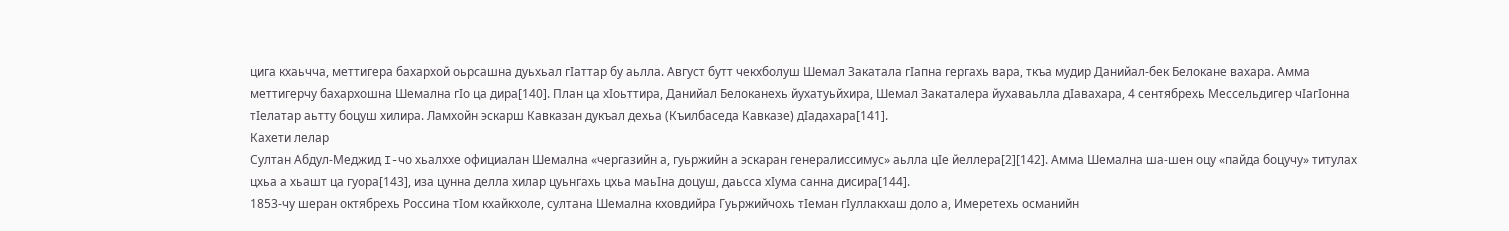цига кхаьчча, меттигера бахархой оьрсашна дуьхьал гӀаттар бу аьлла. Август бутт чекхболуш Шемал Закатала гӀапна гергахь вара, ткъа мудир Данийал-бек Белокане вахара. Амма меттигерчу бахархошна Шемална гӀо ца дира[140]. План ца хӀоьттира, Данийал Белоканехь йухатуьйхира, Шемал Закаталера йухаваьлла дӀавахара, 4 сентябрехь Мессельдигер чӀагӀонна тӀелатар аьтту боцуш хилира. Ламхойн эскарш Кавказан дукъал дехьа (Къилбаседа Кавказе) дӀадахара[141].
Кахети лелар
Султан Абдул-Меджид I-чо хьалххе официалан Шемална «чергазийн а, гуьржийн а эскаран генералиссимус» аьлла цӀе йеллера[2][142]. Амма Шемална ша-шен оцу «пайда боцучу» титулах цхьа а хьашт ца гуора[143], иза цунна делла хилар цуьнгахь цхьа маьӀна доцуш, даьсса хӀума санна дисира[144].
1853-чу шеран октябрехь Россина тӀом кхайкхоле, султана Шемална кховдийра Гуьржийчохь тӀеман гӀуллакхаш доло а, Имеретехь османийн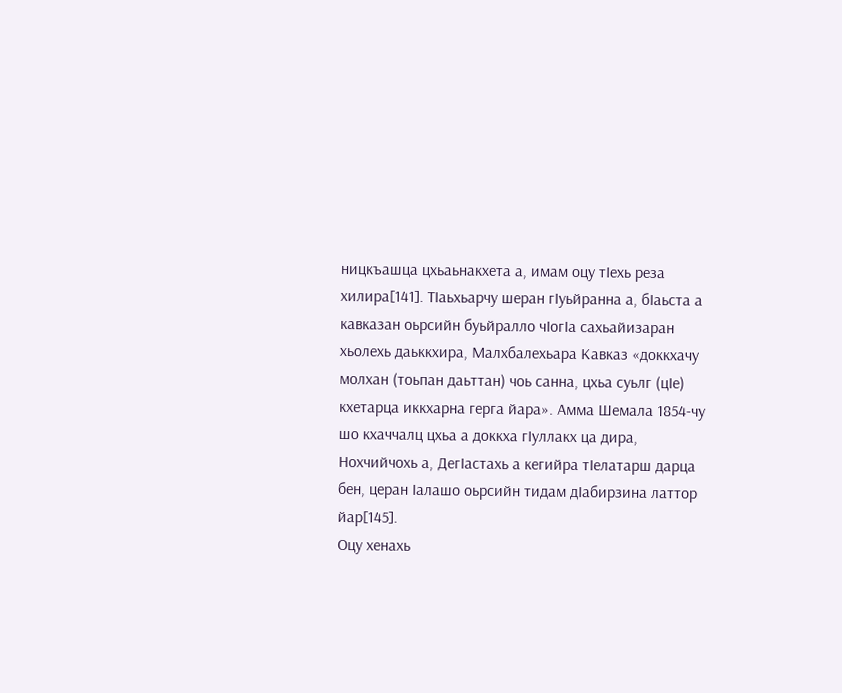ницкъашца цхьаьнакхета а, имам оцу тӀехь реза хилира[141]. ТӀаьхьарчу шеран гӀуьйранна а, бӀаьста а кавказан оьрсийн буьйралло чӀогӀа сахьайизаран хьолехь даьккхира, Малхбалехьара Кавказ «доккхачу молхан (тоьпан даьттан) чоь санна, цхьа суьлг (цӀе) кхетарца иккхарна герга йара». Амма Шемала 1854-чу шо кхаччалц цхьа а доккха гӀуллакх ца дира, Нохчийчохь а, ДегӀастахь а кегийра тӀелатарш дарца бен, церан Ӏалашо оьрсийн тидам дӀабирзина латтор йар[145].
Оцу хенахь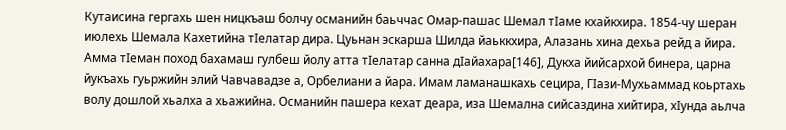Кутаисина гергахь шен ницкъаш болчу османийн баьччас Омар-пашас Шемал тӀаме кхайкхира. 1854-чу шеран июлехь Шемала Кахетийна тӀелатар дира. Цуьнан эскарша Шилда йаьккхира, Алазань хина дехьа рейд а йира. Амма тӀеман поход бахамаш гулбеш йолу атта тӀелатар санна дӀайахара[146], Дукха йийсархой бинера, царна йукъахь гуьржийн элий Чавчавадзе а, Орбелиани а йара. Имам ламанашкахь сецира, ГӀази-Мухьаммад коьртахь волу дошлой хьалха а хьажийна. Османийн пашера кехат деара, иза Шемална сийсаздина хийтира, хӀунда аьлча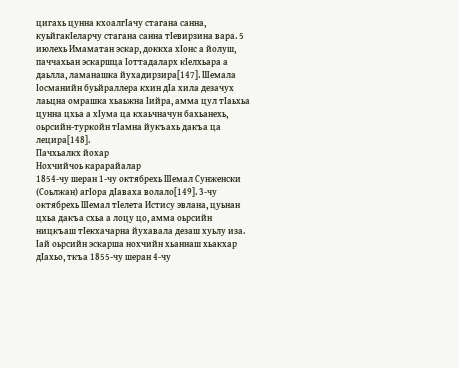цигахь цунна кхоалгӀачу стагана санна, куьйгакӀеларчу стагана санна тӀевирзина вара. 5 июлехь Имаматан эскар, доккха хӀонс а йолуш, паччахьан эскаршца Ӏоттадаларх кӀелхьара а даьлла, ламанашка йухадирзира[147]. Шемала Ӏосманийн буьйраллера кхин дӀа хила дезачух лаьцна омрашка хьаьжна Ӏийра, амма цул тӀаьхьа цунна цхьа а хӀума ца кхаьчначун бахьанехь, оьрсийн-туркойн тӀамна йукъахь дакъа ца лецира[148].
Пачхьалкх йохар
Нохчийчоь карарайалар
1854-чу шеран 1-чу октябрехь Шемал Сунженски (Соьлжан) агӀора дӀаваха волало[149]. 3-чу октябрехь Шемал тӀелета Истису эвлана, цуьнан цхьа дакъа схьа а лоцу цо, амма оьрсийн ницкъаш тӀекхачарна йухавала дезаш хуьлу иза. Ӏай оьрсийн эскарша нохчийн хьаннаш хьакхар дӀахьо, ткъа 1855-чу шеран 4-чу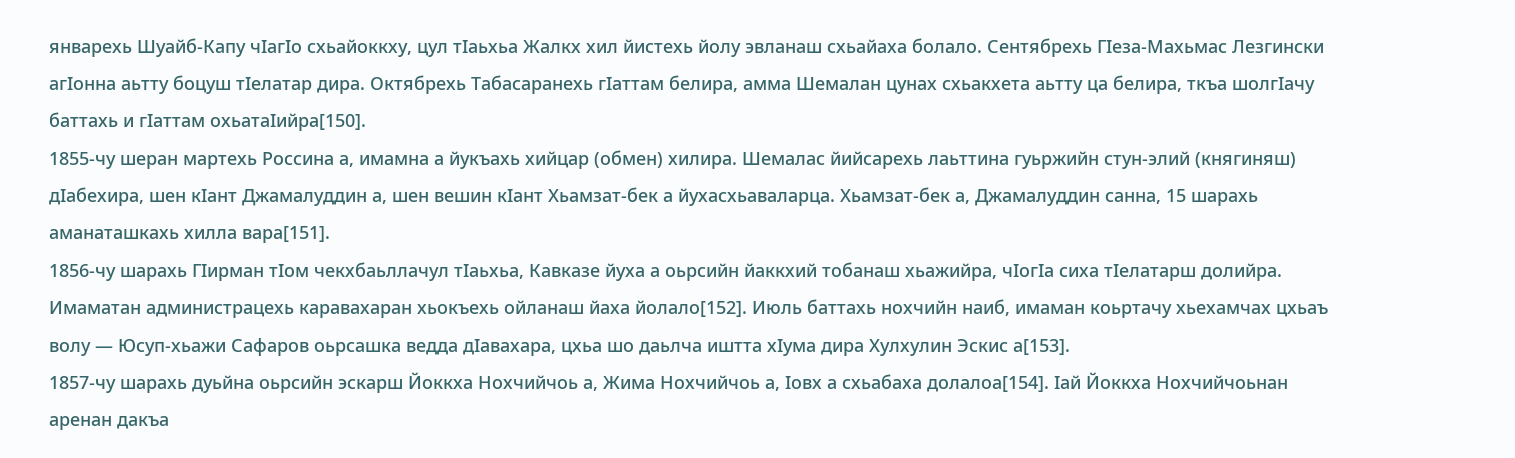январехь Шуайб-Капу чӀагӀо схьайоккху, цул тӀаьхьа Жалкх хил йистехь йолу эвланаш схьайаха болало. Сентябрехь ГӀеза-Махьмас Лезгински агӀонна аьтту боцуш тӀелатар дира. Октябрехь Табасаранехь гӀаттам белира, амма Шемалан цунах схьакхета аьтту ца белира, ткъа шолгӀачу баттахь и гӀаттам охьатаӀийра[150].
1855-чу шеран мартехь Россина а, имамна а йукъахь хийцар (обмен) хилира. Шемалас йийсарехь лаьттина гуьржийн стун-элий (княгиняш) дӀабехира, шен кӀант Джамалуддин а, шен вешин кӀант Хьамзат-бек а йухасхьаваларца. Хьамзат-бек а, Джамалуддин санна, 15 шарахь аманаташкахь хилла вара[151].
1856-чу шарахь ГӀирман тӀом чекхбаьллачул тӀаьхьа, Кавказе йуха а оьрсийн йаккхий тобанаш хьажийра, чӀогӀа сиха тӀелатарш долийра. Имаматан администрацехь каравахаран хьокъехь ойланаш йаха йолало[152]. Июль баттахь нохчийн наиб, имаман коьртачу хьехамчах цхьаъ волу — Юсуп-хьажи Сафаров оьрсашка ведда дӀавахара, цхьа шо даьлча иштта хӀума дира Хулхулин Эскис а[153].
1857-чу шарахь дуьйна оьрсийн эскарш Йоккха Нохчийчоь а, Жима Нохчийчоь а, Ӏовх а схьабаха долалоа[154]. Ӏай Йоккха Нохчийчоьнан аренан дакъа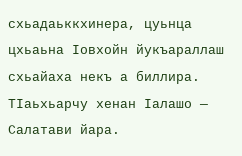схьадаьккхинера, цуьнца цхьаьна Ӏовхойн йукъараллаш схьайаха некъ а биллира. ТӀаьхьарчу хенан Ӏалашо — Салатави йара.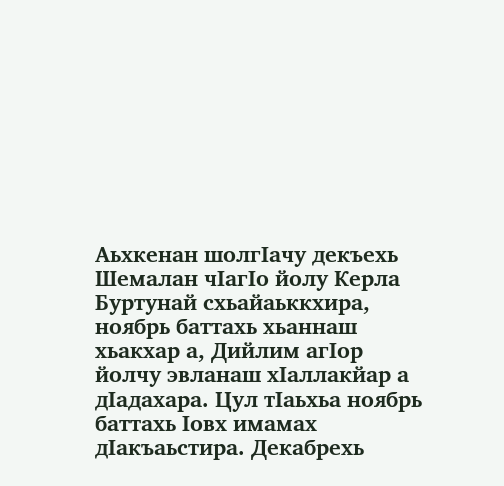Аьхкенан шолгӀачу декъехь Шемалан чӀагӀо йолу Керла Буртунай схьайаьккхира, ноябрь баттахь хьаннаш хьакхар а, Дийлим агӀор йолчу эвланаш хӀаллакйар а дӀадахара. Цул тӀаьхьа ноябрь баттахь Ӏовх имамах дӀакъаьстира. Декабрехь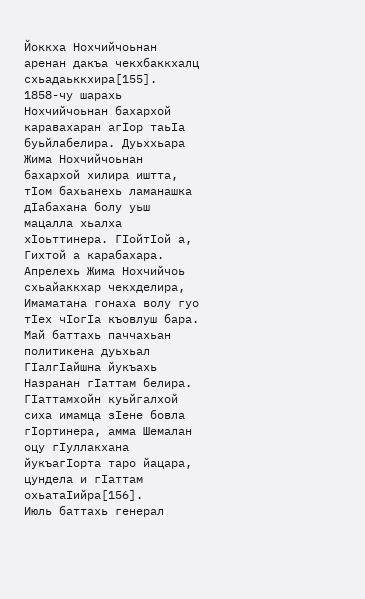Йоккха Нохчийчоьнан аренан дакъа чекхбаккхалц схьадаьккхира[155].
1858-чу шарахь Нохчийчоьнан бахархой каравахаран агӀор таьӀа буьйлабелира. Дуьххьара Жима Нохчийчоьнан бахархой хилира иштта, тӀом бахьанехь ламанашка дӀабахана болу уьш мацалла хьалха хӀоьттинера. ГӀойтӀой а, Гихтой а карабахара. Апрелехь Жима Нохчийчоь схьайаккхар чекхделира, Имаматана гонаха волу гуо тӀех чӀогӀа къовлуш бара. Май баттахь паччахьан политикена дуьхьал ГӀалгӀайшна йукъахь Назранан гӀаттам белира. ГӀаттамхойн куьйгалхой сиха имамца зӀене бовла гӀортинера, амма Шемалан оцу гӀуллакхана йукъагӀорта таро йацара, цундела и гӀаттам охьатаӀийра[156].
Июль баттахь генерал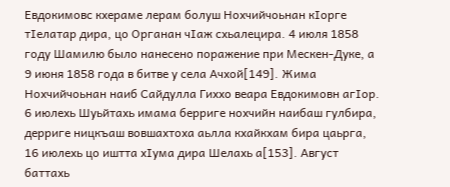Евдокимовс кхераме лерам болуш Нохчийчоьнан кӀорге тӀелатар дира, цо Органан чӀаж схьалецира. 4 июля 1858 году Шамилю было нанесено поражение при Мескен-Дуке, а 9 июня 1858 года в битве у села Ачхой[149]. Жима Нохчийчоьнан наиб Сайдулла Гиххо веара Евдокимовн агӀор. 6 июлехь Шуьйтахь имама берриге нохчийн наибаш гулбира, дерриге ницкъаш вовшахтоха аьлла кхайкхам бира цаьрга, 16 июлехь цо иштта хӀума дира Шелахь а[153]. Август баттахь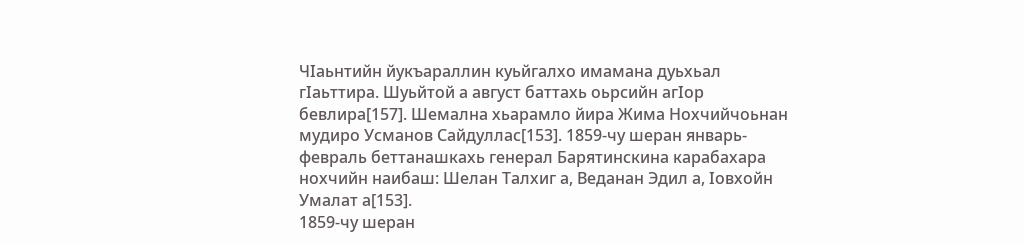ЧӀаьнтийн йукъараллин куьйгалхо имамана дуьхьал гӀаьттира. Шуьйтой а август баттахь оьрсийн агӀор бевлира[157]. Шемална хьарамло йира Жима Нохчийчоьнан мудиро Усманов Сайдуллас[153]. 1859-чу шеран январь-февраль беттанашкахь генерал Барятинскина карабахара нохчийн наибаш: Шелан Талхиг а, Веданан Эдил а, Ӏовхойн Умалат а[153].
1859-чу шеран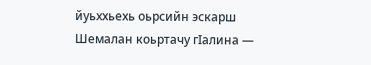йуьххьехь оьрсийн эскарш Шемалан коьртачу гӀалина —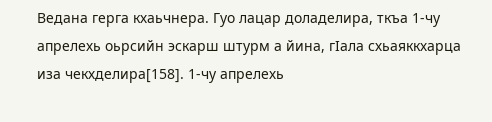Ведана герга кхаьчнера. Гуо лацар доладелира, ткъа 1-чу апрелехь оьрсийн эскарш штурм а йина, гӀала схьаяккхарца иза чекхделира[158]. 1-чу апрелехь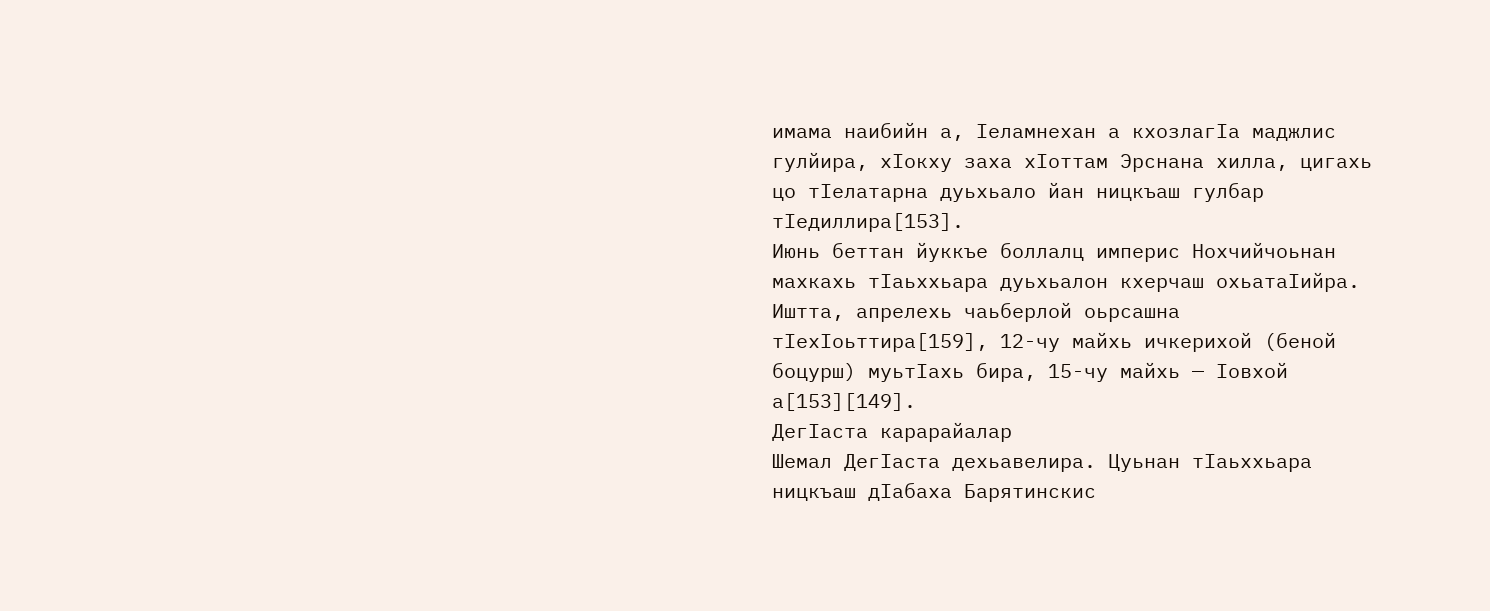имама наибийн а, Ӏеламнехан а кхозлагӀа маджлис гулйира, хӀокху заха хӀоттам Эрснана хилла, цигахь цо тӀелатарна дуьхьало йан ницкъаш гулбар тӀедиллира[153].
Июнь беттан йуккъе боллалц империс Нохчийчоьнан махкахь тӀаьххьара дуьхьалон кхерчаш охьатаӀийра. Иштта, апрелехь чаьберлой оьрсашна тӀехӀоьттира[159], 12-чу майхь ичкерихой (беной боцурш) муьтӀахь бира, 15-чу майхь — Ӏовхой а[153][149].
ДегӀаста карарайалар
Шемал ДегӀаста дехьавелира. Цуьнан тӀаьххьара ницкъаш дӀабаха Барятинскис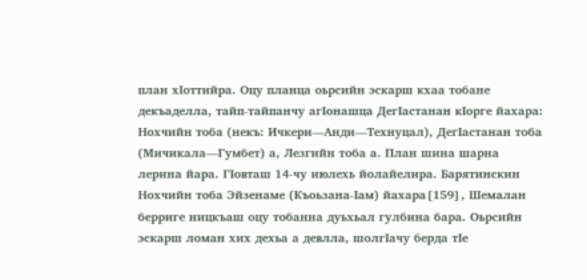план хӀоттийра. Оцу планца оьрсийн эскарш кхаа тобане декъаделла, тайп-тайпанчу агӀонашца ДегӀастанан кӀорге йахара: Нохчийн тоба (некъ: Ичкери—Анди—Технуцал), ДегӀастанан тоба (Мичикала—Гумбет) а, Лезгийн тоба а. План шина шарна лерина йара. ГӀовташ 14-чу июлехь йолайелира. Барятинскин Нохчийн тоба Эйзенаме (Къоьзана-Ӏам) йахара[159], Шемалан берриге ницкъаш оцу тобанна дуьхьал гулбина бара. Оьрсийн эскарш ломан хих дехьа а девлла, шолгӀачу берда тӀе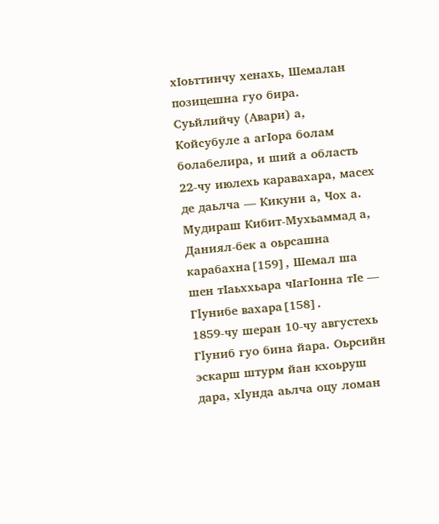хӀоьттинчу хенахь, Шемалан позицешна гуо бира. Суьйлийчу (Авари) а, Койсубуле а агӀора болам болабелира, и ший а область 22-чу июлехь каравахара, масех де даьлча — Кикуни а, Чох а. Мудираш Кибит-Мухьаммад а, Даниял-бек а оьрсашна карабахна[159], Шемал ша шен тӀаьххьара чӀагӀонна тӀе — Гӏунибе вахара[158].
1859-чу шеран 10-чу августехь Гӏуниб гуо бина йара. Оьрсийн эскарш штурм йан кхоьруш дара, хӏунда аьлча оцу ломан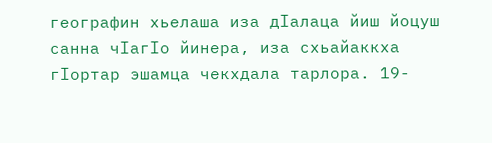географин хьелаша иза дӏалаца йиш йоцуш санна чӏагӏо йинера, иза схьайаккха гӏортар эшамца чекхдала тарлора. 19-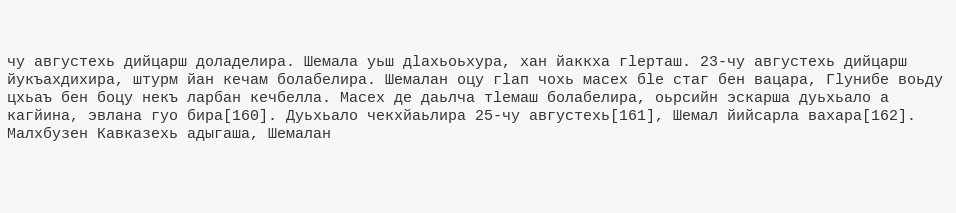чу августехь дийцарш доладелира. Шемала уьш дӏахьоьхура, хан йаккха гӏерташ. 23-чу августехь дийцарш йукъахдихира, штурм йан кечам болабелира. Шемалан оцу гӏап чохь масех бӏе стаг бен вацара, Гӏунибе воьду цхьаъ бен боцу некъ ларбан кечбелла. Масех де даьлча тӏемаш болабелира, оьрсийн эскарша дуьхьало а кагйина, эвлана гуо бира[160]. Дуьхьало чекхйаьлира 25-чу августехь[161], Шемал йийсарла вахара[162].
Малхбузен Кавказехь адыгаша, Шемалан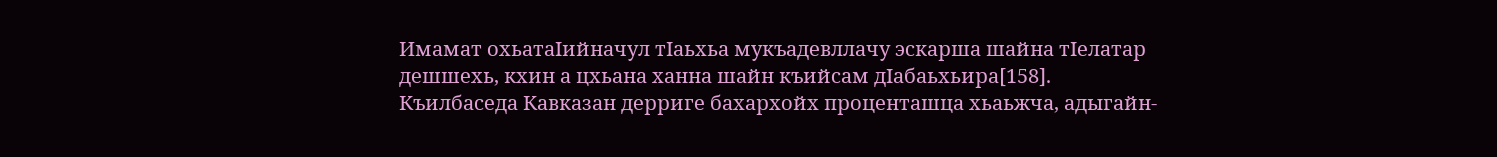Имамат охьатаӀийначул тӀаьхьа мукъадевллачу эскарша шайна тӀелатар дешшехь, кхин а цхьана ханна шайн къийсам дӀабаьхьира[158]. Къилбаседа Кавказан дерриге бахархойх проценташца хьаьжча, адыгайн-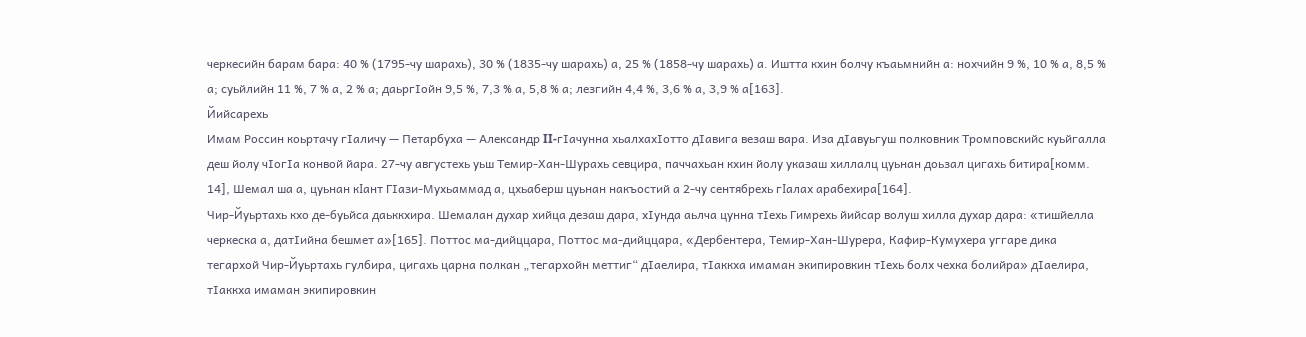черкесийн барам бара: 40 % (1795-чу шарахь), 30 % (1835-чу шарахь) а, 25 % (1858-чу шарахь) а. Иштта кхин болчу къаьмнийн а: нохчийн 9 %, 10 % а, 8,5 % а; суьйлийн 11 %, 7 % а, 2 % а; даьргӀойн 9,5 %, 7,3 % а, 5,8 % а; лезгийн 4,4 %, 3,6 % а, 3,9 % а[163].
Йийсарехь
Имам Россин коьртачу гӀаличу — Петарбуха — Александр II-гӀачунна хьалхахӀотто дӀавига везаш вара. Иза дӀавуьгуш полковник Тромповскийс куьйгалла деш йолу чӀогӀа конвой йара. 27-чу августехь уьш Темир-Хан-Шурахь севцира, паччахьан кхин йолу указаш хиллалц цуьнан доьзал цигахь битира[комм. 14], Шемал ша а, цуьнан кӏант ГӀази-Мухьаммад а, цхьаберш цуьнан накъостий а 2-чу сентябрехь гӏалах арабехира[164].
Чир-Йуьртахь кхо де-буьйса даьккхира. Шемалан духар хийца дезаш дара, хӀунда аьлча цунна тӀехь Гимрехь йийсар волуш хилла духар дара: «тишйелла черкеска а, датӀийна бешмет а»[165]. Поттос ма-дийццара, Поттос ма-дийццара, «Дербентера, Темир-Хан-Шурера, Кафир-Кумухера уггаре дика тегархой Чир-Йуьртахь гулбира, цигахь царна полкан „тегархойн меттиг“ дӀаелира, тӀаккха имаман экипировкин тӀехь болх чехка болийра» дӀаелира, тӀаккха имаман экипировкин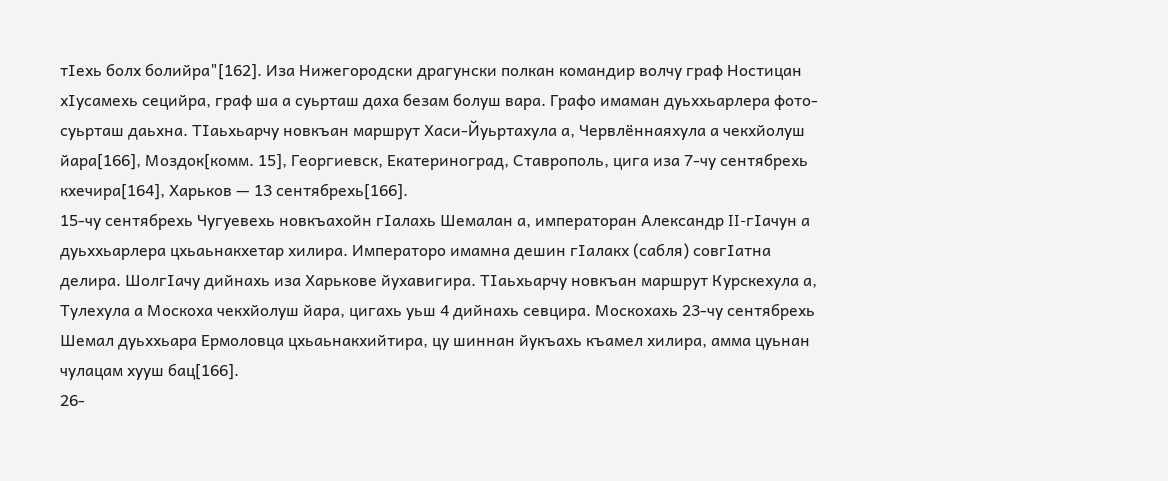тӀехь болх болийра"[162]. Иза Нижегородски драгунски полкан командир волчу граф Ностицан хӀусамехь сецийра, граф ша а суьрташ даха безам болуш вара. Графо имаман дуьххьарлера фото-суьрташ даьхна. ТӀаьхьарчу новкъан маршрут Хаси-Йуьртахула а, Червлённаяхула а чекхйолуш йара[166], Моздок[комм. 15], Георгиевск, Екатериноград, Ставрополь, цига иза 7-чу сентябрехь кхечира[164], Харьков — 13 сентябрехь[166].
15-чу сентябрехь Чугуевехь новкъахойн гӀалахь Шемалан а, императоран Александр II-гӀачун а дуьххьарлера цхьаьнакхетар хилира. Императоро имамна дешин гӀалакх (сабля) совгӀатна делира. ШолгӀачу дийнахь иза Харькове йухавигира. ТӀаьхьарчу новкъан маршрут Курскехула а, Тулехула а Москоха чекхйолуш йара, цигахь уьш 4 дийнахь севцира. Москохахь 23-чу сентябрехь Шемал дуьххьара Ермоловца цхьаьнакхийтира, цу шиннан йукъахь къамел хилира, амма цуьнан чулацам хууш бац[166].
26-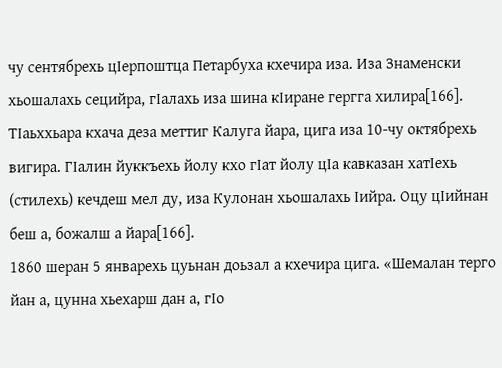чу сентябрехь цӀерпоштца Петарбуха кхечира иза. Иза Знаменски хьошалахь сецийра, гӀалахь иза шина кӀиране гергга хилира[166]. ТӀаьххьара кхача деза меттиг Калуга йара, цига иза 10-чу октябрехь вигира. ГӀалин йуккъехь йолу кхо гӀат йолу цӀа кавказан хатӀехь (стилехь) кечдеш мел ду, иза Кулонан хьошалахь Ӏийра. Оцу цӀийнан беш а, божалш а йара[166].
1860 шеран 5 январехь цуьнан доьзал а кхечира цига. «Шемалан терго йан а, цунна хьехарш дан а, гӀо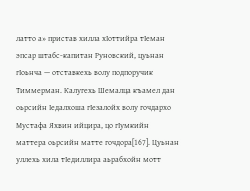латто а» пристав хилла хӀоттийра тӀеман эпсар штабс-капитан Руновский, цуьнан гӀоьнча — отставкехь волу подпоручик Тиммерман. Калугехь Шемалца къамел дан оьрсийн Ӏедалхоша гӀезалойх волу гочдархо Мустафа Яхвин ийцира, цо гӀумкийн маттера оьрсийн матте гочдора[167]. Цуьнан уллехь хила тӀедиллира аьрабхойн мотт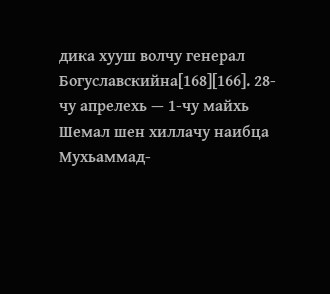дика хууш волчу генерал Богуславскийна[168][166]. 28-чу апрелехь — 1-чу майхь Шемал шен хиллачу наибца Мухьаммад-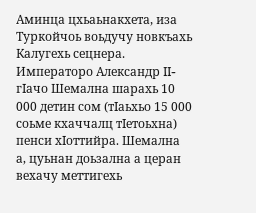Аминца цхьаьнакхета, иза Туркойчоь воьдучу новкъахь Калугехь сецнера.
Императоро Александр II-гӀачо Шемална шарахь 10 000 детин сом (тӀаьхьо 15 000 соьме кхаччалц тӀетоьхна) пенси хӀоттийра. Шемална а, цуьнан доьзална а церан вехачу меттигехь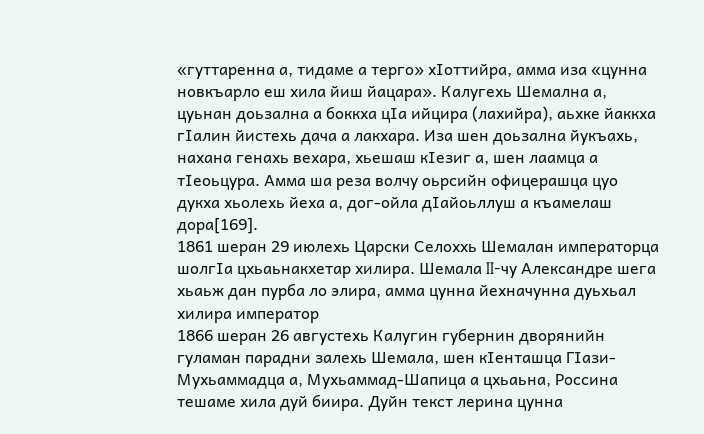«гуттаренна а, тидаме а терго» хӀоттийра, амма иза «цунна новкъарло еш хила йиш йацара». Калугехь Шемална а, цуьнан доьзална а боккха цӀа ийцира (лахийра), аьхке йаккха гӀалин йистехь дача а лакхара. Иза шен доьзална йукъахь, нахана генахь вехара, хьешаш кӀезиг а, шен лаамца а тӀеоьцура. Амма ша реза волчу оьрсийн офицерашца цуо дукха хьолехь йеха а, дог-ойла дӀайоьллуш а къамелаш дора[169].
1861 шеран 29 июлехь Царски Селоххь Шемалан императорца шолгӀа цхьаьнакхетар хилира. Шемала II-чу Александре шега хьаьж дан пурба ло элира, амма цунна йехначунна дуьхьал хилира император
1866 шеран 26 августехь Калугин губернин дворянийн гуламан парадни залехь Шемала, шен кӀенташца ГӀази-Мухьаммадца а, Мухьаммад-Шапица а цхьаьна, Россина тешаме хила дуй биира. Дуйн текст лерина цунна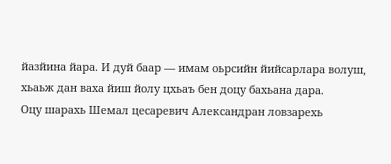йазйина йара. И дуй баар — имам оьрсийн йийсарлара волуш, хьаьж дан ваха йиш йолу цхьаъ бен доцу бахьана дара.
Оцу шарахь Шемал цесаревич Александран ловзарехь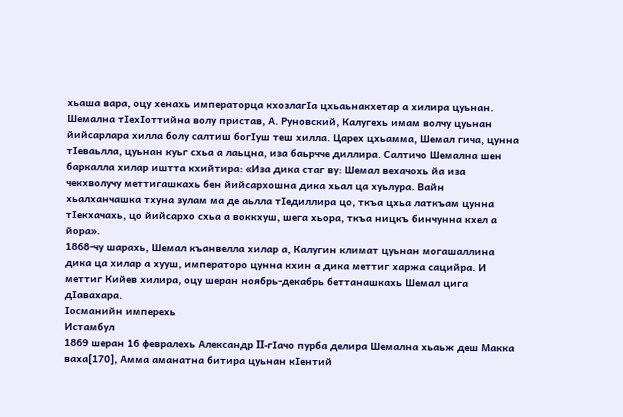хьаша вара, оцу хенахь императорца кхозлагӀа цхьаьнакхетар а хилира цуьнан.
Шемална тӀехӀоттийна волу пристав, А. Руновский, Калугехь имам волчу цуьнан йийсарлара хилла болу салтиш богӀуш теш хилла. Царех цхьамма, Шемал гича, цунна тӀеваьлла, цуьнан куьг схьа а лаьцна, иза баьрчче диллира. Салтичо Шемална шен баркалла хилар иштта кхийтира: «Иза дика стаг ву: Шемал вехачохь йа иза чекхволучу меттигашкахь бен йийсархошна дика хьал ца хуьлура. Вайн хьалханчашка тхуна зулам ма де аьлла тӀедиллира цо, ткъа цхьа латкъам цунна тӀекхачахь, цо йийсархо схьа а воккхуш, шега хьора, ткъа ницкъ бинчунна кхел а йора».
1868-чу шарахь, Шемал къанвелла хилар а, Калугин климат цуьнан могашаллина дика ца хилар а хууш, императоро цунна кхин а дика меттиг харжа сацийра. И меттиг Кийев хилира, оцу шеран ноябрь-декабрь беттанашкахь Шемал цига дӀавахара.
Ӏосманийн имперехь
Истамбул
1869 шеран 16 февралехь Александр II-гӀачо пурба делира Шемална хьаьж деш Макка ваха[170], Амма аманатна битира цуьнан кӀентий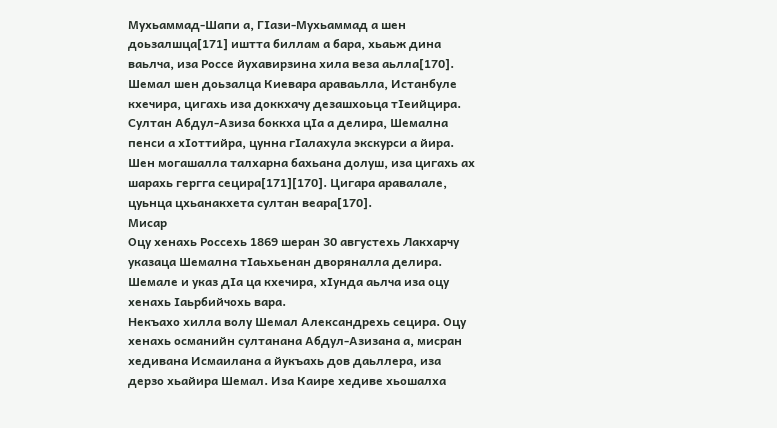Мухьаммад-Шапи а, ГӀази-Мухьаммад а шен доьзалшца[171] иштта биллам а бара, хьаьж дина ваьлча, иза Россе йухавирзина хила веза аьлла[170].
Шемал шен доьзалца Киевара араваьлла, Истанбуле кхечира, цигахь иза доккхачу дезашхоьца тӀеийцира. Султан Абдул-Азиза боккха цӀа а делира, Шемална пенси а хӀоттийра, цунна гӀалахула экскурси а йира. Шен могашалла талхарна бахьана долуш, иза цигахь ах шарахь гергга сецира[171][170]. Цигара аравалале, цуьнца цхьанакхета султан веара[170].
Мисар
Оцу хенахь Россехь 1869 шеран 30 августехь Лакхарчу указаца Шемална тӀаьхьенан дворяналла делира. Шемале и указ дӀа ца кхечира, хӀунда аьлча иза оцу хенахь Ӏаьрбийчохь вара.
Некъахо хилла волу Шемал Александрехь сецира. Оцу хенахь османийн султанана Абдул-Азизана а, мисран хедивана Исмаилана а йукъахь дов даьллера, иза дерзо хьайира Шемал. Иза Каире хедиве хьошалха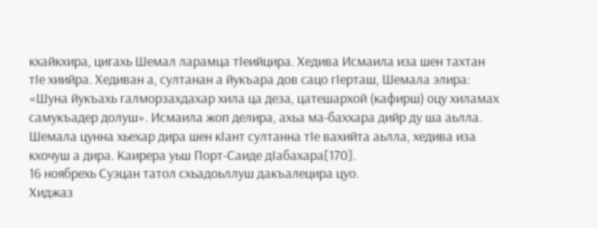кхайкхира, цигахь Шемал ларамца тӀеийцира. Хедива Исмаила иза шен тахтан тӀе хиийра. Хедиван а, султанан а йукъара дов сацо гӀерташ, Шемала элира: «Шуна йукъахь галморзахдахар хила ца деза, цатешархой (кафирш) оцу хиламах самукъадер долуш». Исмаила жоп делира, ахьа ма-баххара дийр ду ша аьлла. Шемала цунна хьехар дира шен кӀант султанна тӀе вахийта аьлла, хедива иза кхочуш а дира. Каирера уьш Порт-Саиде дӀабахара[170].
16 ноябрехь Суэцан татол схьадоьллуш дакъалецира цуо.
Хиджаз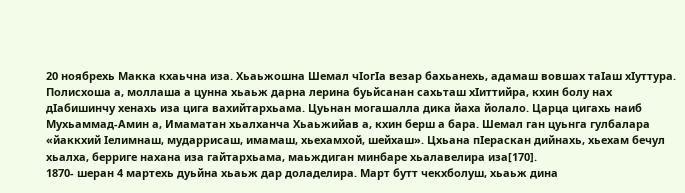20 ноябрехь Макка кхаьчна иза. Хьаьжошна Шемал чӀогӀа везар бахьанехь, адамаш вовшах таӀаш хӀуттура. Полисхоша а, моллаша а цунна хьаьж дарна лерина буьйсанан сахьташ хӀиттийра, кхин болу нах дӀабишинчу хенахь иза цига вахийтархьама. Цуьнан могашалла дика йаха йолало. Царца цигахь наиб Мухьаммад-Амин а, Имаматан хьалханча Хьаьжийав а, кхин берш а бара. Шемал ган цуьнга гулбалара «йаккхий Ӏелимнаш, мударрисаш, имамаш, хьехамхой, шейхаш». Цхьана пӀераскан дийнахь, хьехам бечул хьалха, берриге нахана иза гайтархьама, маьждиган минбаре хьалавелира иза[170].
1870- шеран 4 мартехь дуьйна хьаьж дар доладелира. Март бутт чекхболуш, хьаьж дина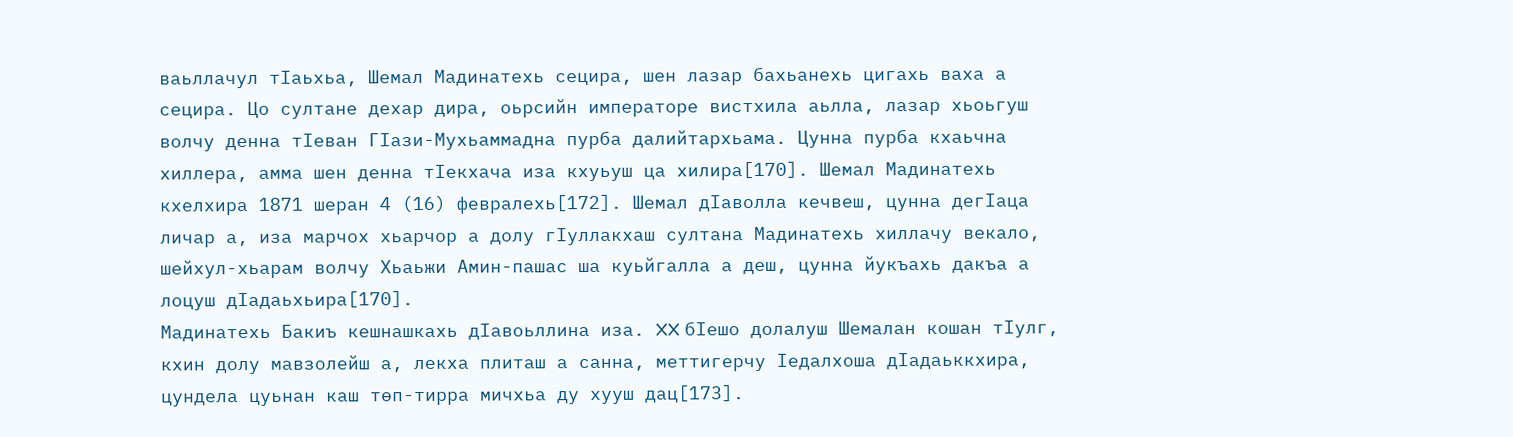ваьллачул тӀаьхьа, Шемал Мадинатехь сецира, шен лазар бахьанехь цигахь ваха а сецира. Цо султане дехар дира, оьрсийн императоре вистхила аьлла, лазар хьоьгуш волчу денна тӀеван ГӀази-Мухьаммадна пурба далийтархьама. Цунна пурба кхаьчна хиллера, амма шен денна тӀекхача иза кхуьуш ца хилира[170]. Шемал Мадинатехь кхелхира 1871 шеран 4 (16) февралехь[172]. Шемал дӀаволла кечвеш, цунна дегӀаца личар а, иза марчох хьарчор а долу гӀуллакхаш султана Мадинатехь хиллачу векало, шейхул-хьарам волчу Хьаьжи Амин-пашас ша куьйгалла а деш, цунна йукъахь дакъа а лоцуш дӀадаьхьира[170].
Мадинатехь Бакиъ кешнашкахь дӀавоьллина иза. XX бӀешо долалуш Шемалан кошан тӀулг, кхин долу мавзолейш а, лекха плиташ а санна, меттигерчу Ӏедалхоша дӀадаьккхира, цундела цуьнан каш төп-тирра мичхьа ду хууш дац[173].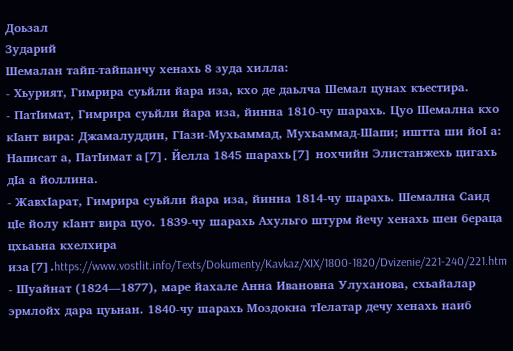Доьзал
Зударий
Шемалан тайп-тайпанчу хенахь 8 зуда хилла:
- Хьурият, Гимрира суьйли йара иза, кхо де даьлча Шемал цунах къестира.
- ПатӀимат, Гимрира суьйли йара иза, йинна 1810-чу шарахь. Цуо Шемална кхо кӀант вира: Джамалуддин, ГӀази-Мухьаммад, Мухьаммад-Шапи; иштта ши йоӀ а: Написат а, ПатӀимат а[7]. Йелла 1845 шарахь[7] нохчийн Элистанжехь цигахь дӀа а йоллина.
- ЖавхӀарат, Гимрира суьйли йара иза, йинна 1814-чу шарахь. Шемална Саид цӀе йолу кӀант вира цуо. 1839-чу шарахь Ахульго штурм йечу хенахь шен бераца цхьаьна кхелхира иза[7].https://www.vostlit.info/Texts/Dokumenty/Kavkaz/XIX/1800-1820/Dvizenie/221-240/221.htm
- Шуайнат (1824—1877), маре йахале Анна Ивановна Улуханова, схьайалар эрмлойх дара цуьнан. 1840-чу шарахь Моздокна тӀелатар дечу хенахь наиб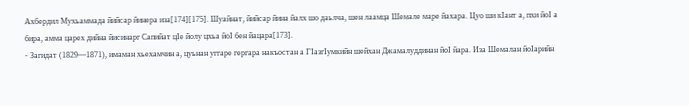Ахбердил Мухьаммада йийсар йинера иза[174][175]. Шуайнат, йийсар йина йалх шо даьлча, шен лаамца Шемале маре йахара. Цуо ши кӀант а, пхи йоӀ а бира, амма царех дийна йисинарг Сапийат цӀе йолу цхьа йоӀ бен йацара[173].
- Загидат (1829—1871), имаман хьехамчин а, цуьнан уггаре гергара накъостан а ГӀазгӀумкийн шейхан Джамалуддинан йоӀ йара. Иза Шемалан йоӀарийн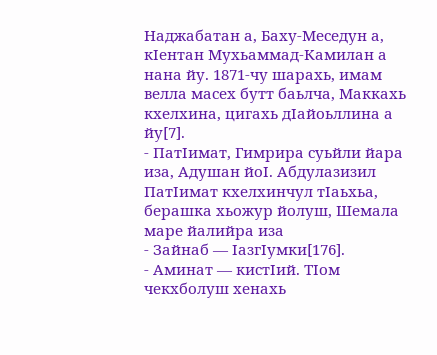Наджабатан а, Баху-Меседун а, кӀентан Мухьаммад-Камилан а нана йу. 1871-чу шарахь, имам велла масех бутт баьлча, Маккахь кхелхина, цигахь дӀайоьллина а йу[7].
- ПатӀимат, Гимрира суьйли йара иза, Адушан йоӀ. Абдулазизил ПатӀимат кхелхинчул тӀаьхьа, берашка хьожур йолуш, Шемала маре йалийра иза
- Зайнаб — ӀазгӀумки[176].
- Аминат — кистӀий. ТӀом чекхболуш хенахь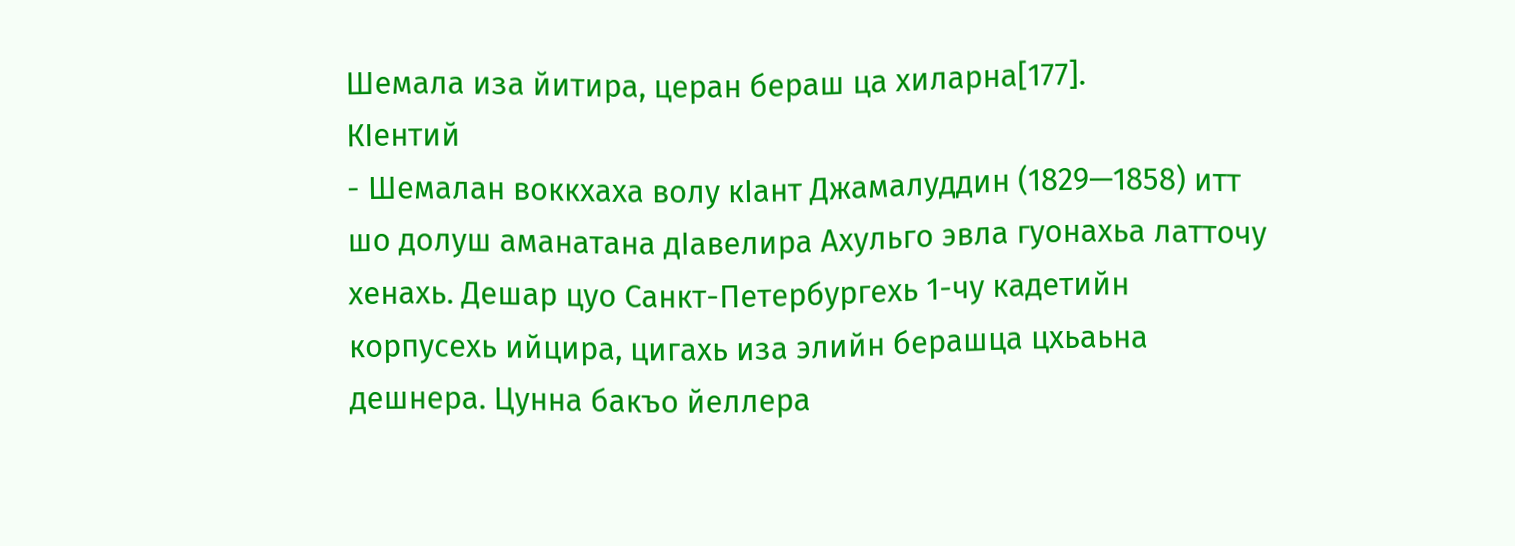Шемала иза йитира, церан бераш ца хиларна[177].
КӀентий
- Шемалан воккхаха волу кӀант Джамалуддин (1829—1858) итт шо долуш аманатана дӀавелира Ахульго эвла гуонахьа латточу хенахь. Дешар цуо Санкт-Петербургехь 1-чу кадетийн корпусехь ийцира, цигахь иза элийн берашца цхьаьна дешнера. Цунна бакъо йеллера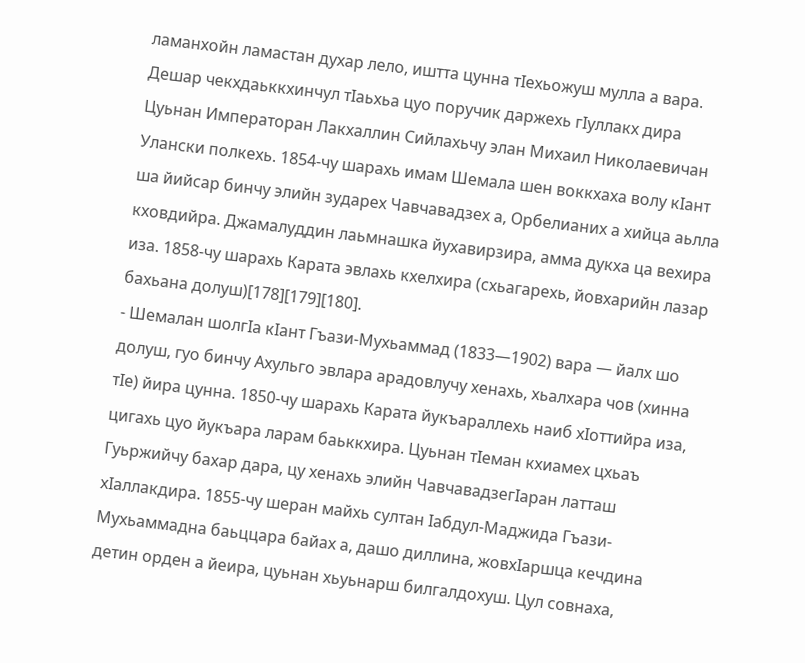ламанхойн ламастан духар лело, иштта цунна тӀехьожуш мулла а вара. Дешар чекхдаьккхинчул тӀаьхьа цуо поручик даржехь гӀуллакх дира Цуьнан Императоран Лакхаллин Сийлахьчу элан Михаил Николаевичан Улански полкехь. 1854-чу шарахь имам Шемала шен воккхаха волу кӀант ша йийсар бинчу элийн зударех Чавчавадзех а, Орбелианих а хийца аьлла кховдийра. Джамалуддин лаьмнашка йухавирзира, амма дукха ца вехира иза. 1858-чу шарахь Карата эвлахь кхелхира (схьагарехь, йовхарийн лазар бахьана долуш)[178][179][180].
- Шемалан шолгӀа кӀант Гъази-Мухьаммад (1833—1902) вара — йалх шо долуш, гуо бинчу Ахульго эвлара арадовлучу хенахь, хьалхара чов (хинна тӀе) йира цунна. 1850-чу шарахь Карата йукъараллехь наиб хӀоттийра иза, цигахь цуо йукъара ларам баьккхира. Цуьнан тӀеман кхиамех цхьаъ Гуьржийчу бахар дара, цу хенахь элийн ЧавчавадзегӀаран латташ хӀаллакдира. 1855-чу шеран майхь султан Ӏабдул-Маджида Гъази-Мухьаммадна баьццара байах а, дашо диллина, жовхӀаршца кечдина детин орден а йеира, цуьнан хьуьнарш билгалдохуш. Цул совнаха,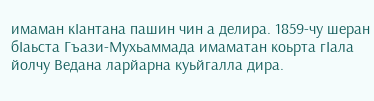имаман кӀантана пашин чин а делира. 1859-чу шеран бӀаьста Гъази-Мухьаммада имаматан коьрта гӀала йолчу Ведана ларйарна куьйгалла дира.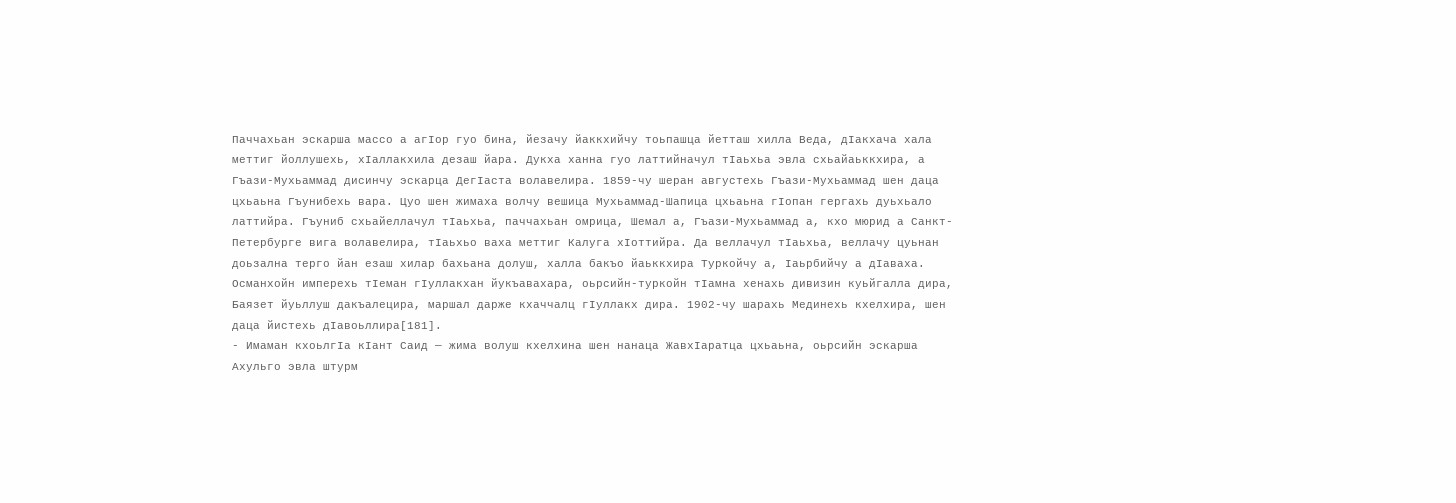Паччахьан эскарша массо а агӀор гуо бина, йезачу йаккхийчу тоьпашца йетташ хилла Веда, дӀакхача хала меттиг йоллушехь, хӀаллакхила дезаш йара. Дукха ханна гуо латтийначул тӀаьхьа эвла схьайаьккхира, а Гъази-Мухьаммад дисинчу эскарца ДегӀаста волавелира. 1859-чу шеран августехь Гъази-Мухьаммад шен даца цхьаьна Гъунибехь вара. Цуо шен жимаха волчу вешица Мухьаммад-Шапица цхьаьна гӀопан гергахь дуьхьало латтийра. Гъуниб схьайеллачул тӀаьхьа, паччахьан омрица, Шемал а, Гъази-Мухьаммад а, кхо мюрид а Санкт-Петербурге вига волавелира, тӀаьхьо ваха меттиг Калуга хӀоттийра. Да веллачул тӀаьхьа, веллачу цуьнан доьзална терго йан езаш хилар бахьана долуш, халла бакъо йаьккхира Туркойчу а, Ӏаьрбийчу а дӀаваха. Османхойн имперехь тӀеман гӀуллакхан йукъавахара, оьрсийн-туркойн тӀамна хенахь дивизин куьйгалла дира, Баязет йуьллуш дакъалецира, маршал дарже кхаччалц гӀуллакх дира. 1902-чу шарахь Мединехь кхелхира, шен даца йистехь дӀавоьллира[181].
- Имаман кхоьлгӀа кӀант Саид — жима волуш кхелхина шен нанаца ЖавхӀаратца цхьаьна, оьрсийн эскарша Ахульго эвла штурм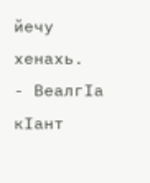йечу хенахь.
- ВеалгӀа кӀант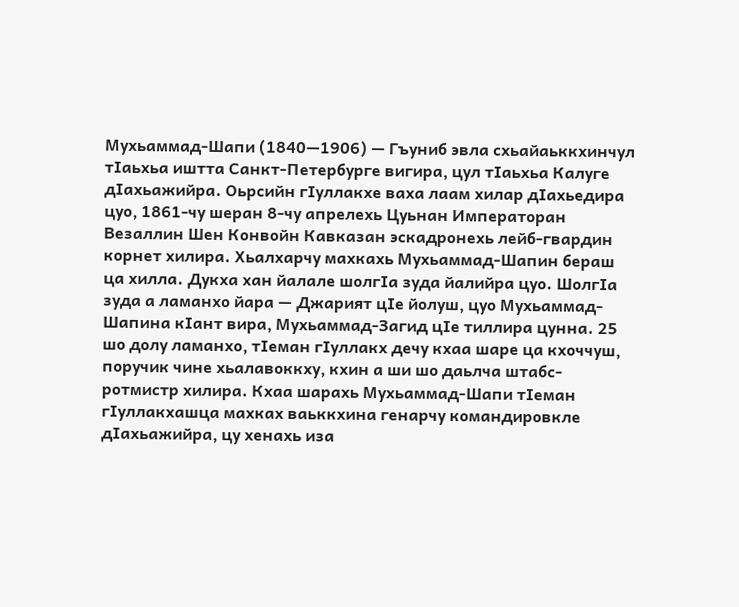Мухьаммад-Шапи (1840—1906) — Гъуниб эвла схьайаьккхинчул тӀаьхьа иштта Санкт-Петербурге вигира, цул тӀаьхьа Калуге дӀахьажийра. Оьрсийн гӀуллакхе ваха лаам хилар дӀахьедира цуо, 1861-чу шеран 8-чу апрелехь Цуьнан Императоран Везаллин Шен Конвойн Кавказан эскадронехь лейб-гвардин корнет хилира. Хьалхарчу махкахь Мухьаммад-Шапин бераш ца хилла. Дукха хан йалале шолгӀа зуда йалийра цуо. ШолгӀа зуда а ламанхо йара — Джарият цӀе йолуш, цуо Мухьаммад-Шапина кӀант вира, Мухьаммад-Загид цӀе тиллира цунна. 25 шо долу ламанхо, тӀеман гӀуллакх дечу кхаа шаре ца кхоччуш, поручик чине хьалавоккху, кхин а ши шо даьлча штабс-ротмистр хилира. Кхаа шарахь Мухьаммад-Шапи тӀеман гӀуллакхашца махках ваьккхина генарчу командировкле дӀахьажийра, цу хенахь иза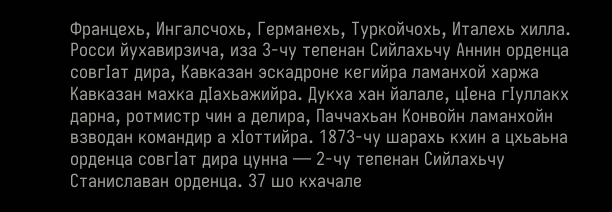Францехь, Ингалсчохь, Германехь, Туркойчохь, Италехь хилла. Росси йухавирзича, иза 3-чу тепенан Сийлахьчу Аннин орденца совгӀат дира, Кавказан эскадроне кегийра ламанхой харжа Кавказан махка дӀахьажийра. Дукха хан йалале, цӀена гӀуллакх дарна, ротмистр чин а делира, Паччахьан Конвойн ламанхойн взводан командир а хӀоттийра. 1873-чу шарахь кхин а цхьаьна орденца совгӀат дира цунна — 2-чу тепенан Сийлахьчу Станиславан орденца. 37 шо кхачале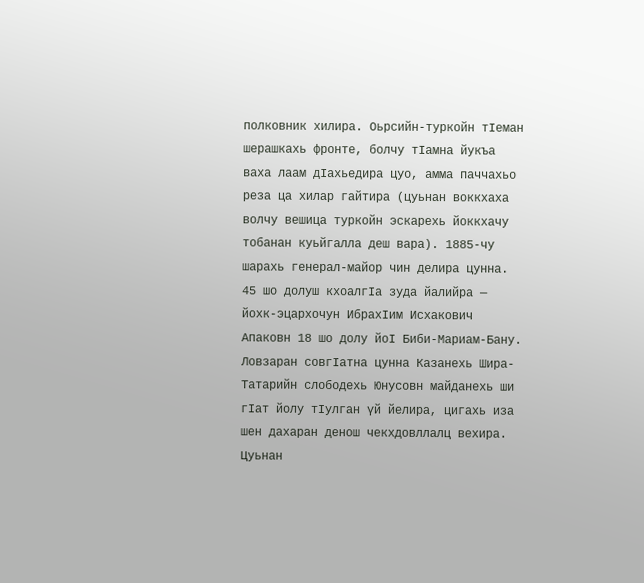полковник хилира. Оьрсийн-туркойн тӀеман шерашкахь фронте, болчу тӀамна йукъа ваха лаам дӀахьедира цуо, амма паччахьо реза ца хилар гайтира (цуьнан воккхаха волчу вешица туркойн эскарехь йоккхачу тобанан куьйгалла деш вара). 1885-чу шарахь генерал-майор чин делира цунна. 45 шо долуш кхоалгӀа зуда йалийра — йохк-эцархочун ИбрахӀим Исхакович Апаковн 18 шо долу йоӀ Биби-Мариам-Бану. Ловзаран совгӀатна цунна Казанехь Шира-Татарийн слободехь Юнусовн майданехь ши гӀат йолу тӀулган үй йелира, цигахь иза шен дахаран денош чекхдовллалц вехира. Цуьнан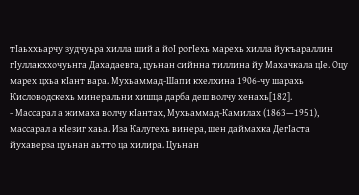тӀаьххьарчу зудчуьра хилла ший а йоӀ рогӀехь марехь хилла йукъараллин гӀуллакххочуьнга Дахадаевга, цуьнан сийнна тиллина йу Махачкала цӀе. Оцу марех цхьа кӀант вара. Мухьаммад-Шапи кхелхина 1906-чу шарахь Кисловодскехь минеральни хишца дарба деш волчу хенахь[182].
- Массарал а жимаха волчу кӀантах, Мухьаммад-Камилах (1863—1951), массарал а кӀезиг хаьа. Иза Калугехь винера, шен даймахка ДегӀаста йухаверза цуьнан аьтто ца хилира. Цуьнан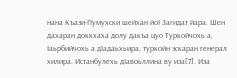нана Къази-ГӀумухски шейхан йоӀ Загидат йара. Шен дахаран доккхаха долу дакъа цуо Туркойчохь а, Ӏаьрбийчохь а дӀадаьхьира, туркойн эскаран генерал хилира. Истанбулехь дӀавоьллина ву иза[7]. Иза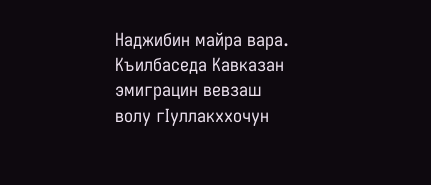Наджибин майра вара. Къилбаседа Кавказан эмиграцин вевзаш волу гӀуллакххочун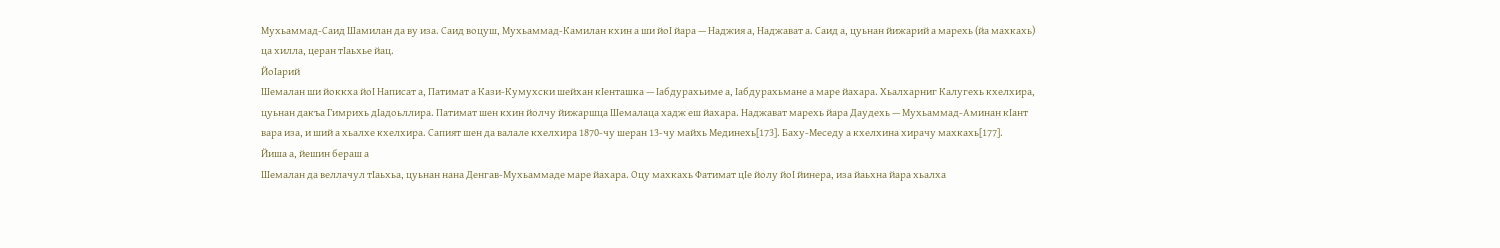Мухьаммад-Саид Шамилан да ву иза. Саид воцуш, Мухьаммад-Камилан кхин а ши йоӀ йара — Наджия а, Наджават а. Саид а, цуьнан йижарий а марехь (йа махкахь) ца хилла, церан тӀаьхье йац.
ЙоӀарий
Шемалан ши йоккха йоӀ Написат а, Патимат а Кази-Кумухски шейхан кӀенташка — Ӏабдурахьиме а, Ӏабдурахьмане а маре йахара. Хьалхарниг Калугехь кхелхира, цуьнан дакъа Гимрихь дӀадоьллира. Патимат шен кхин йолчу йижаршца Шемалаца хадж еш йахара. Наджават марехь йара Даудехь — Мухьаммад-Аминан кӀант вара иза, и ший а хьалхе кхелхира. Сапият шен да валале кхелхира 1870-чу шеран 13-чу майхь Мединехь[173]. Баху-Меседу а кхелхина хирачу махкахь[177].
Йиша а, йешин бераш а
Шемалан да веллачул тӀаьхьа, цуьнан нана Денгав-Мухьаммаде маре йахара. Оцу махкахь Фатимат цӀе йолу йоӀ йинера, иза йаьхна йара хьалха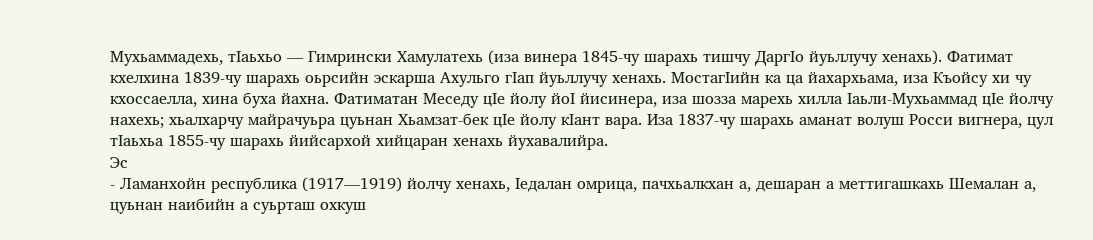Мухьаммадехь, тӀаьхьо — Гимрински Хамулатехь (иза винера 1845-чу шарахь тишчу ДаргӀо йуьллучу хенахь). Фатимат кхелхина 1839-чу шарахь оьрсийн эскарша Ахульго гӀап йуьллучу хенахь. МостагӀийн ка ца йахархьама, иза Къойсу хи чу кхоссаелла, хина буха йахна. Фатиматан Меседу цӀе йолу йоӀ йисинера, иза шозза марехь хилла Ӏаьли-Мухьаммад цӀе йолчу нахехь; хьалхарчу майрачуьра цуьнан Хьамзат-бек цӀе йолу кӀант вара. Иза 1837-чу шарахь аманат волуш Росси вигнера, цул тӀаьхьа 1855-чу шарахь йийсархой хийцаран хенахь йухавалийра.
Эс
- Ламанхойн республика (1917—1919) йолчу хенахь, Ӏедалан омрица, пачхьалкхан а, дешаран а меттигашкахь Шемалан а, цуьнан наибийн а суьрташ охкуш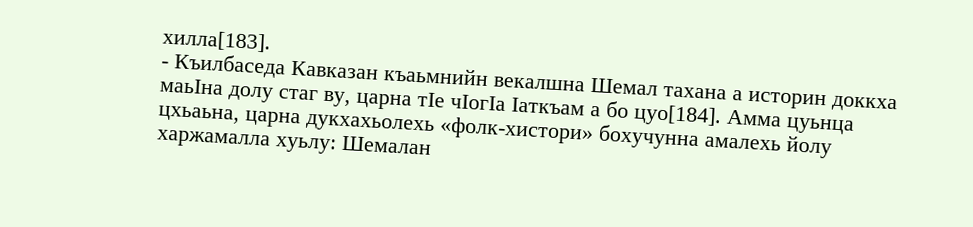хилла[183].
- Къилбаседа Кавказан къаьмнийн векалшна Шемал тахана а историн доккха маьӀна долу стаг ву, царна тӀе чӀогӀа Ӏаткъам а бо цуо[184]. Амма цуьнца цхьаьна, царна дукхахьолехь «фолк-хистори» бохучунна амалехь йолу харжамалла хуьлу: Шемалан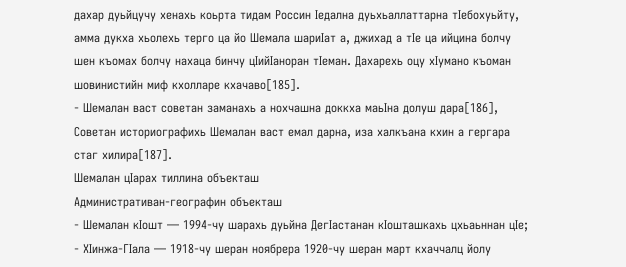дахар дуьйцучу хенахь коьрта тидам Россин Ӏедална дуьхьаллаттарна тӀебохуьйту, амма дукха хьолехь терго ца йо Шемала шариӀат а, джихад а тӀе ца ийцина болчу шен къомах болчу нахаца бинчу цӀийӀаноран тӀеман. Дахарехь оцу хӀумано къоман шовинистийн миф кхолларе кхачаво[185].
- Шемалан васт советан заманахь а нохчашна доккха маьӀна долуш дара[186], Советан историографихь Шемалан васт емал дарна, иза халкъана кхин а гергара стаг хилира[187].
Шемалан цӀарах тиллина объекташ
Административан-географин объекташ
- Шемалан кӀошт — 1994-чу шарахь дуьйна ДегӀастанан кӀошташкахь цхьаьннан цӀе;
- ХӀинжа-ГӀала — 1918-чу шеран ноябрера 1920-чу шеран март кхаччалц йолу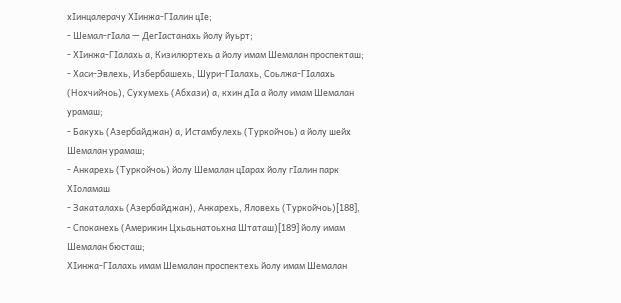хӀинцалерачу ХӀинжа-ГӀалин цӀе;
- Шемал-гӀала — ДегӀастанахь йолу йуьрт;
- ХӀинжа-ГӀалахь а, Кизилюртехь а йолу имам Шемалан проспекташ;
- Хаси-Эвлехь, Избербашехь, Шури-ГӀалахь, Соьлжа-ГӀалахь (Нохчийчоь), Сухумехь (Абхази) а, кхин дӀа а йолу имам Шемалан урамаш;
- Бакухь (Азербайджан) а, Истамбулехь (Туркойчоь) а йолу шейх Шемалан урамаш;
- Анкарехь (Туркойчоь) йолу Шемалан цӀарах йолу гӀалин парк
ХӀоламаш
- Закаталахь (Азербайджан), Анкарехь, Яловехь (Туркойчоь)[188],
- Споканехь (Америкин Цхьаьнатоьхна Штаташ)[189] йолу имам Шемалан бюсташ;
ХӀинжа-ГӀалахь имам Шемалан проспектехь йолу имам Шемалан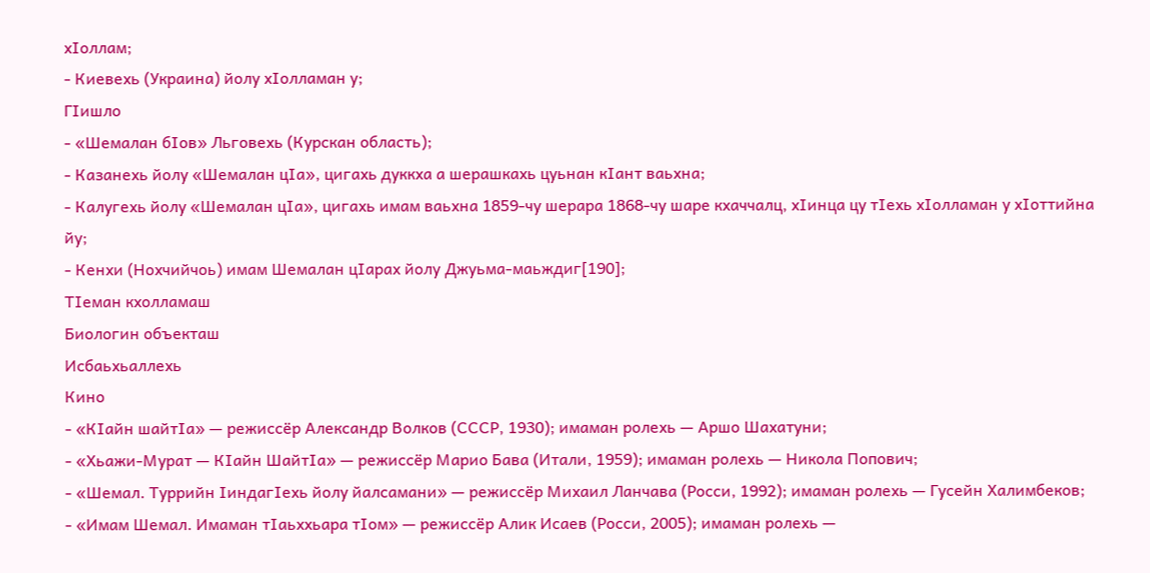хӀоллам;
- Киевехь (Украина) йолу хӀолламан у;
ГӀишло
- «Шемалан бӀов» Льговехь (Курскан область);
- Казанехь йолу «Шемалан цӀа», цигахь дуккха а шерашкахь цуьнан кӀант ваьхна;
- Калугехь йолу «Шемалан цӀа», цигахь имам ваьхна 1859-чу шерара 1868-чу шаре кхаччалц, хӀинца цу тӀехь хӀолламан у хӀоттийна йу;
- Кенхи (Нохчийчоь) имам Шемалан цӀарах йолу Джуьма-маьждиг[190];
ТӀеман кхолламаш
Биологин объекташ
Исбаьхьаллехь
Кино
- «КӀайн шайтӀа» — режиссёр Александр Волков (СССР, 1930); имаман ролехь — Аршо Шахатуни;
- «Хьажи-Мурат — КӀайн ШайтӀа» — режиссёр Марио Бава (Итали, 1959); имаман ролехь — Никола Попович;
- «Шемал. Туррийн ӀиндагӀехь йолу йалсамани» — режиссёр Михаил Ланчава (Росси, 1992); имаман ролехь — Гусейн Халимбеков;
- «Имам Шемал. Имаман тӀаьххьара тӀом» — режиссёр Алик Исаев (Росси, 2005); имаман ролехь —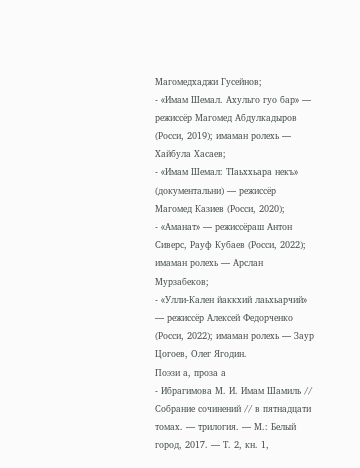Магомедхаджи Гусейнов;
- «Имам Шемал. Ахульго гуо бар» — режиссёр Магомед Абдулкадыров (Росси, 2019); имаман ролехь — Хайбула Хасаев;
- «Имам Шемал: ТӀаьххьара некъ» (документальни) — режиссёр Магомед Казиев (Росси, 2020);
- «Аманат» — режиссёраш Антон Сиверс, Рауф Кубаев (Росси, 2022); имаман ролехь — Арслан Мурзабеков;
- «Улли-Кален йаккхий лаьхьарчий» — режиссёр Алексей Федорченко (Росси, 2022); имаман ролехь — Заур Цогоев, Олег Ягодин.
Поэзи а, проза а
- Ибрагимова М. И. Имам Шамиль // Собрание сочинений // в пятнадцати томах. — трилогия. — М.: Белый город, 2017. — Т. 2, кн. 1,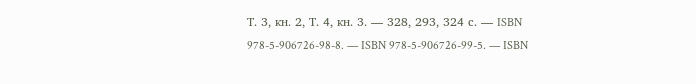Т. 3, кн. 2, Т. 4, кн. 3. — 328, 293, 324 с. — ISBN 978-5-906726-98-8. — ISBN 978-5-906726-99-5. — ISBN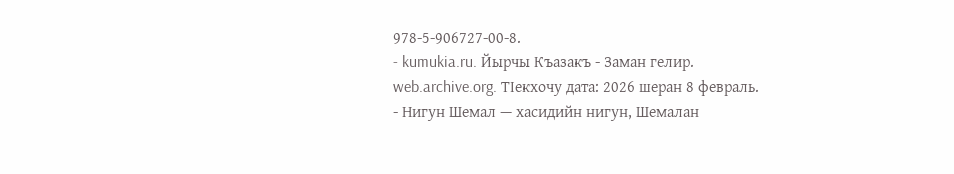978-5-906727-00-8.
- kumukia.ru. Йырчы Къазакъ - Заман гелир. web.archive.org. ТӀекхочу дата: 2026 шеран 8 февраль.
- Нигун Шемал — хасидийн нигун, Шемалан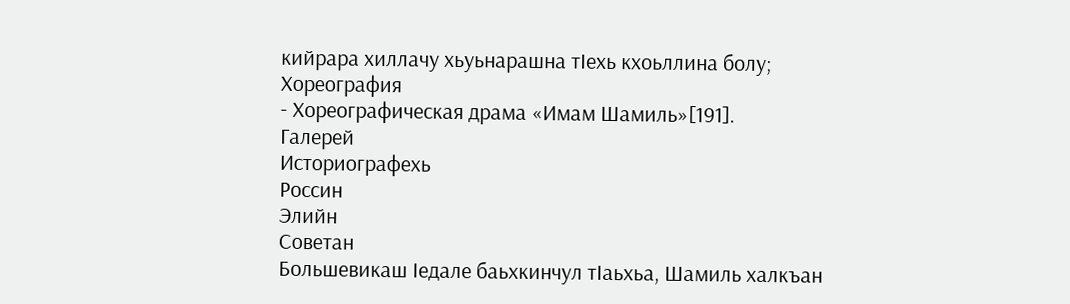кийрара хиллачу хьуьнарашна тӀехь кхоьллина болу;
Хореография
- Хореографическая драма «Имам Шамиль»[191].
Галерей
Историографехь
Россин
Элийн
Советан
Большевикаш Ӏедале баьхкинчул тӀаьхьа, Шамиль халкъан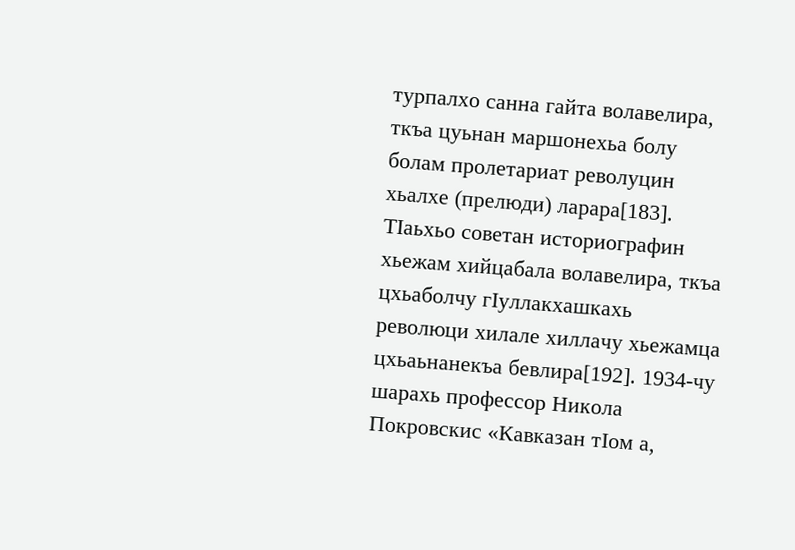турпалхо санна гайта волавелира, ткъа цуьнан маршонехьа болу болам пролетариат револуцин хьалхе (прелюди) ларара[183]. ТӀаьхьо советан историографин хьежам хийцабала волавелира, ткъа цхьаболчу гӀуллакхашкахь революци хилале хиллачу хьежамца цхьаьнанекъа бевлира[192]. 1934-чу шарахь профессор Никола Покровскис «Кавказан тӀом а,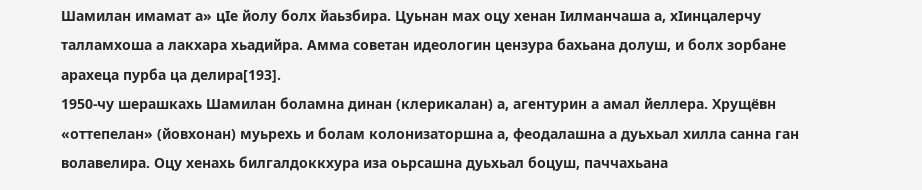Шамилан имамат а» цӀе йолу болх йаьзбира. Цуьнан мах оцу хенан Ӏилманчаша а, хӀинцалерчу талламхоша а лакхара хьадийра. Амма советан идеологин цензура бахьана долуш, и болх зорбане арахеца пурба ца делира[193].
1950-чу шерашкахь Шамилан боламна динан (клерикалан) а, агентурин а амал йеллера. Хрущёвн «оттепелан» (йовхонан) муьрехь и болам колонизаторшна а, феодалашна а дуьхьал хилла санна ган волавелира. Оцу хенахь билгалдоккхура иза оьрсашна дуьхьал боцуш, паччахьана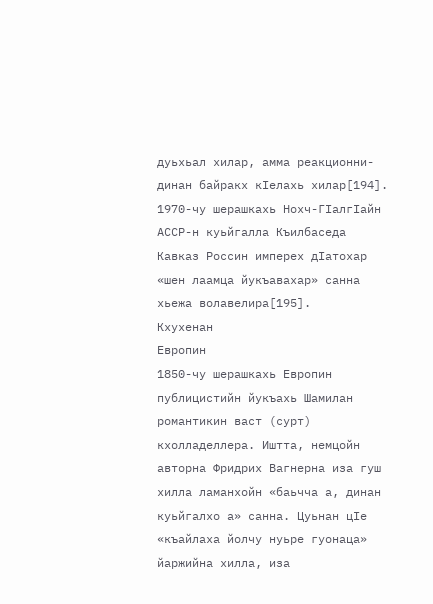дуьхьал хилар, амма реакционни-динан байракх кӀелахь хилар[194]. 1970-чу шерашкахь Нохч-ГӀалгӀайн АССР-н куьйгалла Къилбаседа Кавказ Россин имперех дӀатохар «шен лаамца йукъавахар» санна хьежа волавелира[195].
Кхухенан
Европин
1850-чу шерашкахь Европин публицистийн йукъахь Шамилан романтикин васт (сурт) кхолладеллера. Иштта, немцойн авторна Фридрих Вагнерна иза гуш хилла ламанхойн «баьчча а, динан куьйгалхо а» санна. Цуьнан цӀе «къайлаха йолчу нуьре гуонаца» йаржийна хилла, иза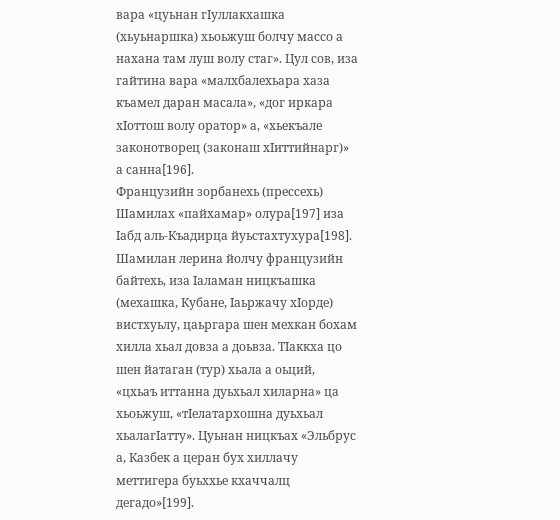вара «цуьнан гӀуллакхашка (хьуьнаршка) хьоьжуш болчу массо а нахана там луш волу стаг». Цул сов, иза гайтина вара «малхбалехьара хаза къамел даран масала», «дог иркара хӀоттош волу оратор» а, «хьекъале законотворец (законаш хӀиттийнарг)» а санна[196].
Французийн зорбанехь (прессехь) Шамилах «пайхамар» олура[197] иза Ӏабд аль-Къадирца йуьстахтухура[198]. Шамилан лерина йолчу французийн байтехь, иза Ӏаламан ницкъашка (мехашка, Кубане, Ӏаьржачу хӀорде) вистхуьлу, цаьргара шен мехкан бохам хилла хьал довза а доьвза. ТӀаккха цо шен йатаган (тур) хьала а оьций, «цхьаъ иттанна дуьхьал хиларна» ца хьоьжуш, «тӀелатархошна дуьхьал хьалагӀатту». Цуьнан ницкъах «Эльбрус а, Казбек а церан бух хиллачу меттигера буьххье кхаччалц дегадо»[199].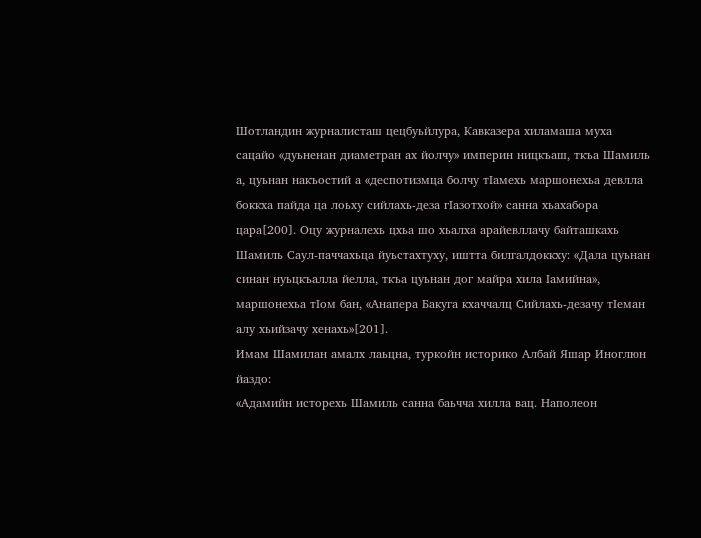Шотландин журналисташ цецбуьйлура, Кавказера хиламаша муха сацайо «дуьненан диаметран ах йолчу» империн ницкъаш, ткъа Шамиль а, цуьнан накъостий а «деспотизмца болчу тӀамехь маршонехьа девлла боккха пайда ца лоьху сийлахь-деза гӀазотхой» санна хьахабора цара[200]. Оцу журналехь цхьа шо хьалха арайевллачу байташкахь Шамиль Саул-паччахьца йуьстахтуху, иштта билгалдоккху: «Дала цуьнан синан нуьцкъалла йелла, ткъа цуьнан дог майра хила Ӏамийна», маршонехьа тӀом бан, «Анапера Бакуга кхаччалц Сийлахь-дезачу тӀеман алу хьийзачу хенахь»[201].
Имам Шамилан амалх лаьцна, туркойн историко Албай Яшар Иноглюн йаздо:
«Адамийн исторехь Шамиль санна баьчча хилла вац. Наполеон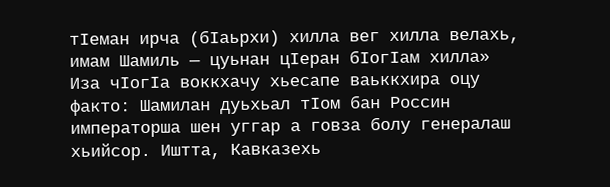тӀеман ирча (бӀаьрхи) хилла вег хилла велахь, имам Шамиль — цуьнан цӀеран бӀогӀам хилла»
Иза чӀогӀа воккхачу хьесапе ваьккхира оцу факто: Шамилан дуьхьал тӀом бан Россин императорша шен уггар а говза болу генералаш хьийсор. Иштта, Кавказехь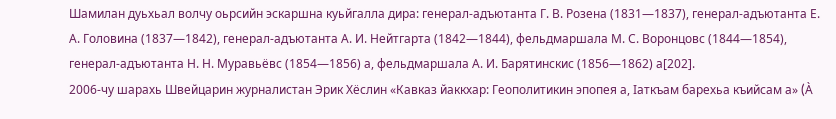Шамилан дуьхьал волчу оьрсийн эскаршна куьйгалла дира: генерал-адъютанта Г. В. Розена (1831—1837), генерал-адъютанта Е. А. Головина (1837—1842), генерал-адъютанта А. И. Нейтгарта (1842—1844), фельдмаршала М. С. Воронцовс (1844—1854), генерал-адъютанта Н. Н. Муравьёвс (1854—1856) а, фельдмаршала А. И. Барятинскис (1856—1862) а[202].
2006-чу шарахь Швейцарин журналистан Эрик Хёслин «Кавказ йаккхар: Геополитикин эпопея а, Ӏаткъам барехьа къийсам а» (À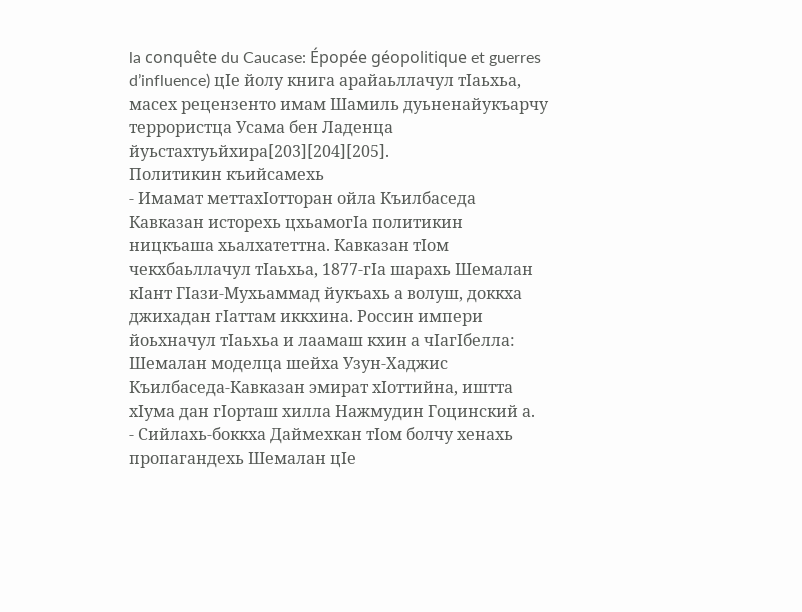la conquête du Caucase: Épopée géopolitique et guerres d’influence) цӀе йолу книга арайаьллачул тӀаьхьа, масех рецензенто имам Шамиль дуьненайукъарчу террористца Усама бен Ладенца йуьстахтуьйхира[203][204][205].
Политикин къийсамехь
- Имамат меттахӀотторан ойла Къилбаседа Кавказан исторехь цхьамогӀа политикин ницкъаша хьалхатеттна. Кавказан тӀом чекхбаьллачул тӀаьхьа, 1877-гӀа шарахь Шемалан кӀант ГӀази-Мухьаммад йукъахь а волуш, доккха джихадан гӀаттам иккхина. Россин импери йоьхначул тӀаьхьа и лаамаш кхин а чӀагӀбелла: Шемалан моделца шейха Узун-Хаджис Къилбаседа-Кавказан эмират хӀоттийна, иштта хӀума дан гӀорташ хилла Нажмудин Гоцинский а.
- Сийлахь-боккха Даймехкан тӀом болчу хенахь пропагандехь Шемалан цӀе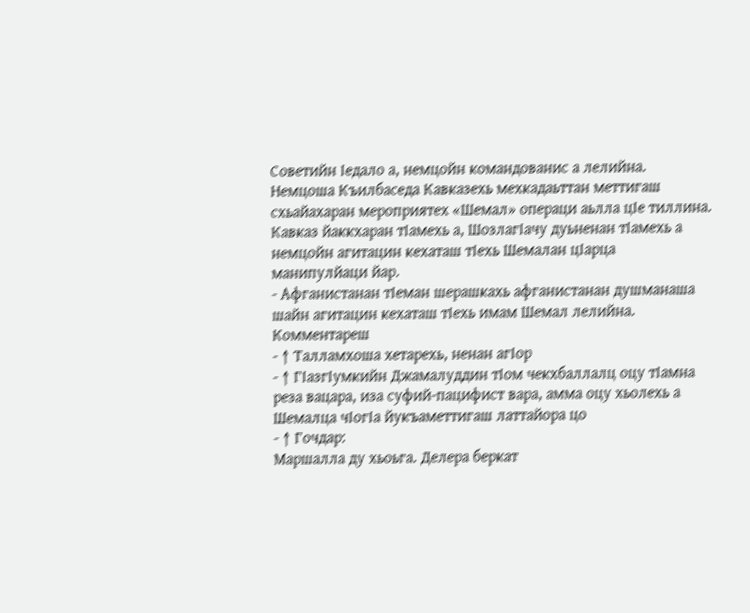Советийн Ӏедало а, немцойн командованис а лелийна. Немцоша Къилбаседа Кавказехь мехкадаьттан меттигаш схьайахаран мероприятех «Шемал» операци аьлла цӀе тиллина.
Кавказ йаккхаран тӀамехь а, ШозлагӀачу дуьненан тӀамехь а немцойн агитацин кехаташ тӀехь Шемалан цӀарца манипулйаци йар.
- Афганистанан тӀеман шерашкахь афганистанан душманаша шайн агитацин кехаташ тӀехь имам Шемал лелийна.
Комментареш
- ↑ Талламхоша хетарехь, ненан агӀор
- ↑ ГӀазгӀумкийн Джамалуддин тӀом чекхбаллалц оцу тӀамна реза вацара, иза суфий-пацифист вара, амма оцу хьолехь а Шемалца чӀогӀа йукъаметтигаш латтайора цо
- ↑ Гочдар:
Маршалла ду хьоьга. Делера беркат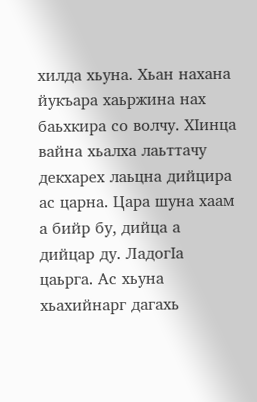хилда хьуна. Хьан нахана йукъара хаьржина нах баьхкира со волчу. ХӀинца вайна хьалха лаьттачу декхарех лаьцна дийцира ас царна. Цара шуна хаам а бийр бу, дийца а дийцар ду. ЛадогӀа цаьрга. Ас хьуна хьахийнарг дагахь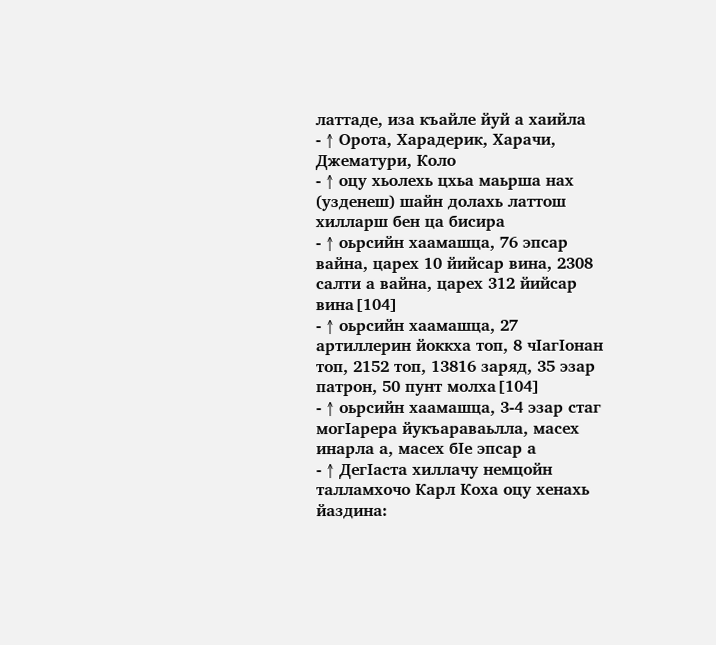латтаде, иза къайле йуй а хаийла
- ↑ Орота, Харадерик, Харачи, Джематури, Коло
- ↑ оцу хьолехь цхьа маьрша нах (узденеш) шайн долахь латтош хилларш бен ца бисира
- ↑ оьрсийн хаамашца, 76 эпсар вайна, царех 10 йийсар вина, 2308 салти а вайна, царех 312 йийсар вина[104]
- ↑ оьрсийн хаамашца, 27 артиллерин йоккха топ, 8 чӀагӀонан топ, 2152 топ, 13816 заряд, 35 эзар патрон, 50 пунт молха[104]
- ↑ оьрсийн хаамашца, 3-4 эзар стаг могӀарера йукъараваьлла, масех инарла а, масех бӀе эпсар а
- ↑ ДегӀаста хиллачу немцойн талламхочо Карл Коха оцу хенахь йаздина: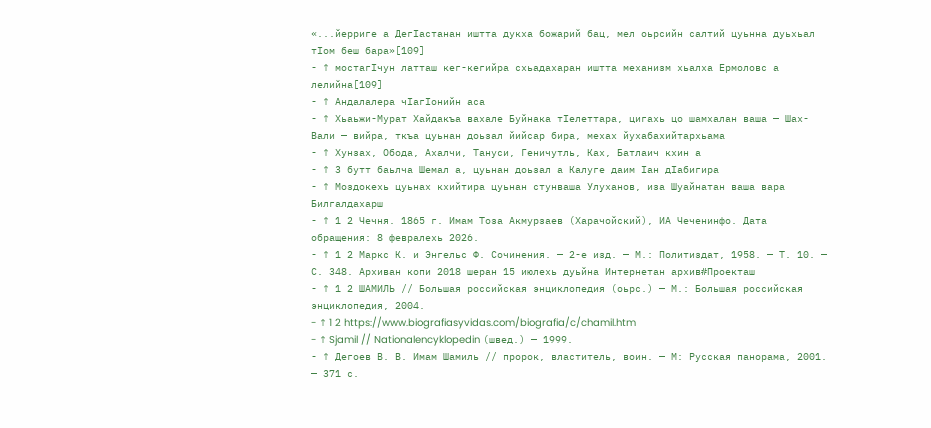«...йерриге а ДегӀастанан иштта дукха божарий бац, мел оьрсийн салтий цуьнна дуьхьал тӀом беш бара»[109]
- ↑ мостагӀчун латташ кег-кегийра схьадахаран иштта механизм хьалха Ермоловс а лелийна[109]
- ↑ Андалалера чӀагӀонийн аса
- ↑ Хьаьжи-Мурат Хайдакъа вахале Буйнака тӀелеттара, цигахь цо шамхалан ваша — Шах-Вали — вийра, ткъа цуьнан доьзал йийсар бира, мехах йухабахийтархьама
- ↑ Хунзах, Обода, Ахалчи, Тануси, Геничутль, Ках, Батлаич кхин а
- ↑ 3 бутт баьлча Шемал а, цуьнан доьзал а Калуге даим Ӏан дӀабигира
- ↑ Моздокехь цуьнах кхийтира цуьнан стунваша Улуханов, иза Шуайнатан ваша вара
Билгалдахарш
- ↑ 1 2 Чечня. 1865 г. Имам Тоза Акмурзаев (Харачойский), ИА Чеченинфо. Дата обращения: 8 февралехь 2026.
- ↑ 1 2 Маркс К. и Энгельс Ф. Сочинения. — 2-е изд. — М.: Политиздат, 1958. — Т. 10. — С. 348. Архиван копи 2018 шеран 15 июлехь дуьйна Интернетан архив#Проекташ
- ↑ 1 2 ШАМИЛЬ // Большая российская энциклопедия (оьрс.) — М.: Большая российская энциклопедия, 2004.
- ↑ 1 2 https://www.biografiasyvidas.com/biografia/c/chamil.htm
- ↑ Sjamil // Nationalencyklopedin (швед.) — 1999.
- ↑ Дегоев В. В. Имам Шамиль // пророк, властитель, воин. — М: Русская панорама, 2001. — 371 с.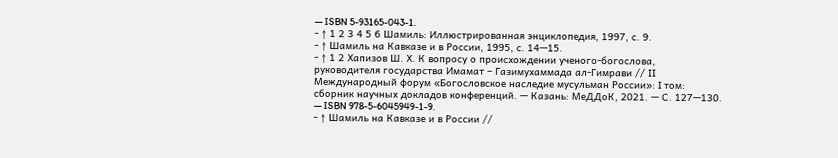— ISBN 5-93165-043-1.
- ↑ 1 2 3 4 5 6 Шамиль: Иллюстрированная энциклопедия, 1997, с. 9.
- ↑ Шамиль на Кавказе и в России, 1995, с. 14—15.
- ↑ 1 2 Хапизов Ш. Х. К вопросу о происхождении ученого-богослова, руководителя государства Имамат – Газимухаммада ал-Гимрави // II Международный форум «Богословское наследие мусульман России»: I том: сборник научных докладов конференций. — Казань: МеДДоК, 2021. — С. 127—130. — ISBN 978-5-6045949-1-9.
- ↑ Шамиль на Кавказе и в России //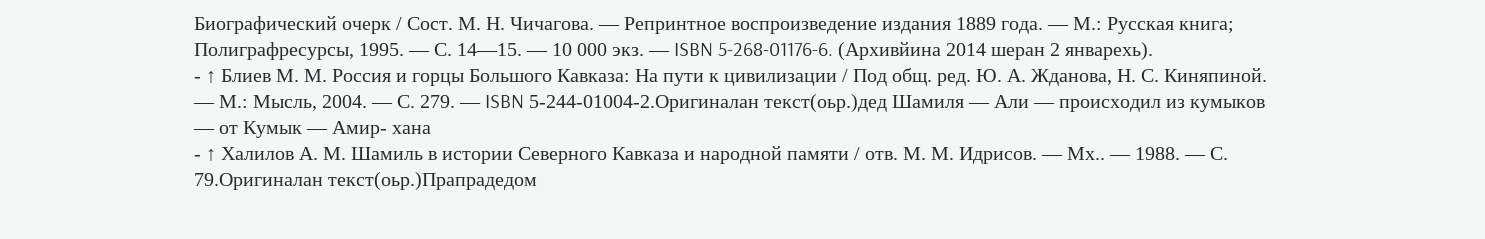Биографический очерк / Сост. М. Н. Чичагова. — Репринтное воспроизведение издания 1889 года. — М.: Русская книга; Полиграфресурсы, 1995. — С. 14—15. — 10 000 экз. — ISBN 5-268-01176-6. (Архивйина 2014 шеран 2 январехь).
- ↑ Блиев М. М. Россия и горцы Большого Кавказа: На пути к цивилизации / Под общ. ред. Ю. А. Жданова, Н. С. Киняпиной. — М.: Мысль, 2004. — С. 279. — ISBN 5-244-01004-2.Оригиналан текст(оьр.)дед Шамиля — Али — происходил из кумыков — от Кумык — Амир- хана
- ↑ Халилов А. М. Шамиль в истории Северного Кавказа и народной памяти / отв. М. М. Идрисов. — Мх.. — 1988. — С. 79.Оригиналан текст(оьр.)Прапрадедом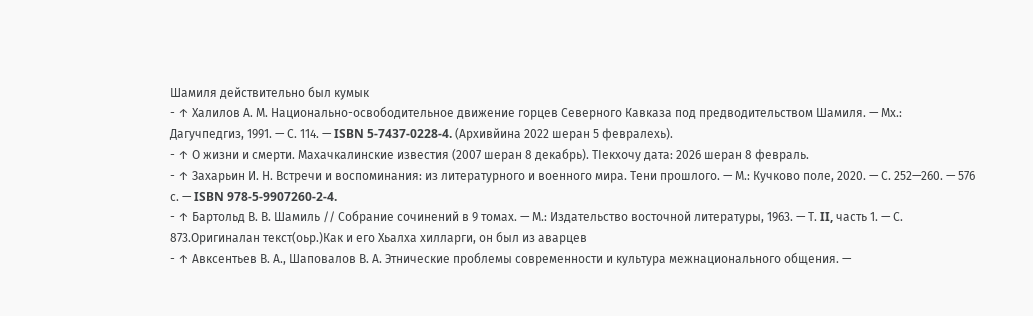Шамиля действительно был кумык
- ↑ Халилов А. М. Национально-освободительное движение горцев Северного Кавказа под предводительством Шамиля. — Мх.: Дагучпедгиз, 1991. — С. 114. — ISBN 5-7437-0228-4. (Архивйина 2022 шеран 5 февралехь).
- ↑ О жизни и смерти. Махачкалинские известия (2007 шеран 8 декабрь). ТӀекхочу дата: 2026 шеран 8 февраль.
- ↑ Захарьин И. Н. Встречи и воспоминания: из литературного и военного мира. Тени прошлого. — М.: Кучково поле, 2020. — С. 252—260. — 576 с. — ISBN 978-5-9907260-2-4.
- ↑ Бартольд В. В. Шамиль // Собрание сочинений в 9 томах. — М.: Издательство восточной литературы, 1963. — Т. II, часть 1. — С. 873.Оригиналан текст(оьр.)Как и его Хьалха хилларги, он был из аварцев
- ↑ Авксентьев В. А., Шаповалов В. А. Этнические проблемы современности и культура межнационального общения. —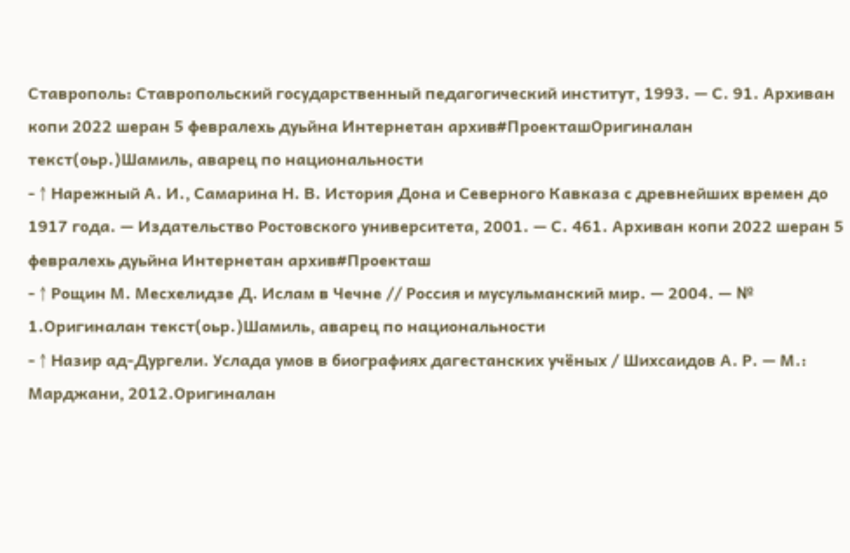Ставрополь: Ставропольский государственный педагогический институт, 1993. — С. 91. Архиван копи 2022 шеран 5 февралехь дуьйна Интернетан архив#ПроекташОригиналан текст(оьр.)Шамиль, аварец по национальности
- ↑ Нарежный А. И., Самарина Н. В. История Дона и Северного Кавказа с древнейших времен до 1917 года. — Издательство Ростовского университета, 2001. — С. 461. Архиван копи 2022 шеран 5 февралехь дуьйна Интернетан архив#Проекташ
- ↑ Рощин М. Месхелидзе Д. Ислам в Чечне // Россия и мусульманский мир. — 2004. — № 1.Оригиналан текст(оьр.)Шамиль, аварец по национальности
- ↑ Назир ад-Дургели. Услада умов в биографиях дагестанских учёных / Шихсаидов А. Р. — М.: Марджани, 2012.Оригиналан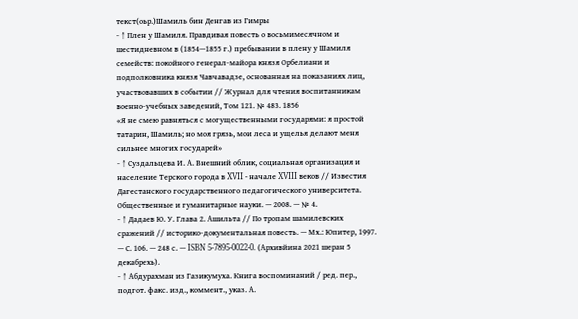текст(оьр.)Шамиль бин Денгав из Гимры
- ↑ Плен у Шамиля. Правдивая повесть о восьмимесячном и шестидневном в (1854—1855 г.) пребывании в плену у Шамиля семейств: покойного генерал-майора князя Орбелиани и подполковника князя Чавчавадзе, основанная на показаниях лиц, участвовавших в событии // Журнал для чтения воспитанникам военно-учебных заведений, Том 121. № 483. 1856
«Я не смею равняться с могущественными государями: я простой татарин, Шамиль; но моя грязь, мои леса и ущелья делают меня сильнее многих государей»
- ↑ Суздальцева И. А. Внешний облик, социальная организация и население Терского города в XVII - начале XVIII веков // Известия Дагестанского государственного педагогического университета. Общественные и гуманитарные науки. — 2008. — № 4.
- ↑ Дадаев Ю. У. Глава 2. Ашильта // По тропам шамилевских сражений // историко-документальная повесть. — Мх.: Юпитер, 1997. — С. 106. — 248 с. — ISBN 5-7895-0022-0. (Архивйина 2021 шеран 5 декабрехь).
- ↑ Абдурахман из Газикумуха. Книга воспоминаний / ред. пер., подгот. факс. изд., коммент., указ. А.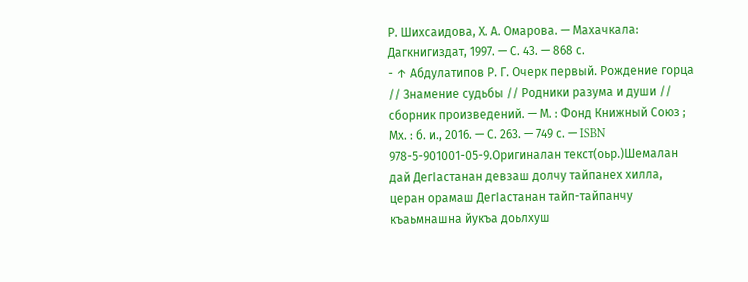Р. Шихсаидова, Х. А. Омарова. — Махачкала: Дагкнигиздат, 1997. — С. 43. — 868 с.
- ↑ Абдулатипов Р. Г. Очерк первый. Рождение горца // Знамение судьбы // Родники разума и души // сборник произведений. — М. : Фонд Книжный Союз ; Мх. : б. и., 2016. — С. 263. — 749 с. — ISBN 978-5-901001-05-9.Оригиналан текст(оьр.)Шемалан дай ДегӀастанан девзаш долчу тайпанех хилла, церан орамаш ДегӀастанан тайп-тайпанчу къаьмнашна йукъа доьлхуш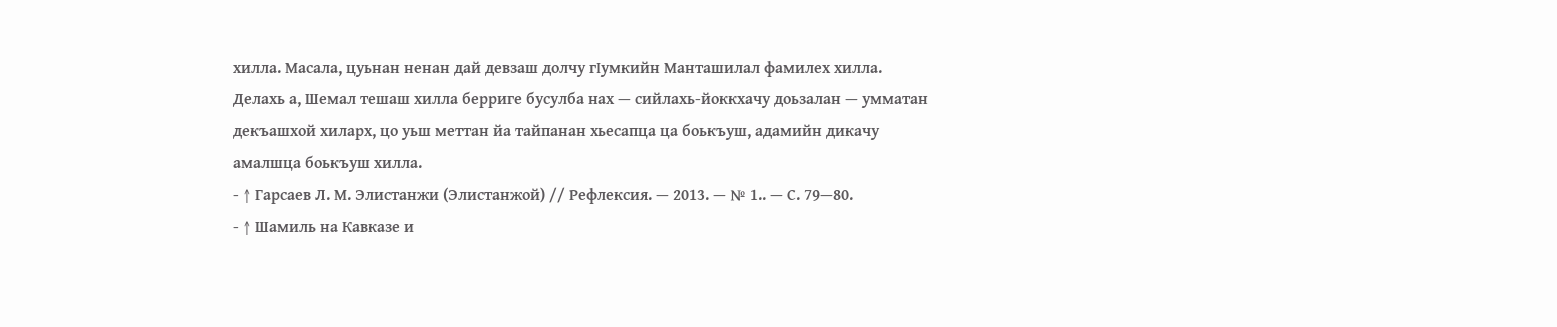хилла. Масала, цуьнан ненан дай девзаш долчу гӀумкийн Манташилал фамилех хилла. Делахь а, Шемал тешаш хилла берриге бусулба нах — сийлахь-йоккхачу доьзалан — умматан декъашхой хиларх, цо уьш меттан йа тайпанан хьесапца ца боькъуш, адамийн дикачу амалшца боькъуш хилла.
- ↑ Гарсаев Л. М. Элистанжи (Элистанжой) // Рефлексия. — 2013. — № 1.. — С. 79—80.
- ↑ Шамиль на Кавказе и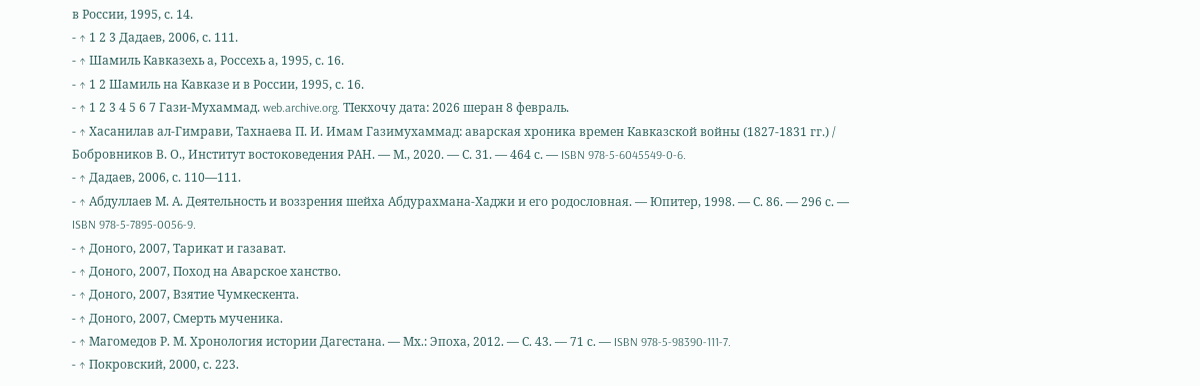в России, 1995, с. 14.
- ↑ 1 2 3 Дадаев, 2006, с. 111.
- ↑ Шамиль Кавказехь а, Россехь а, 1995, с. 16.
- ↑ 1 2 Шамиль на Кавказе и в России, 1995, с. 16.
- ↑ 1 2 3 4 5 6 7 Гази-Мухаммад. web.archive.org. ТӀекхочу дата: 2026 шеран 8 февраль.
- ↑ Хасанилав ал-Гимрави, Тахнаева П. И. Имам Газимухаммад: аварская хроника времен Кавказской войны (1827-1831 гг.) / Бобровников В. О., Институт востоковедения РАН. — М., 2020. — С. 31. — 464 с. — ISBN 978-5-6045549-0-6.
- ↑ Дадаев, 2006, с. 110—111.
- ↑ Абдуллаев М. А. Деятельность и воззрения шейха Абдурахмана-Хаджи и его родословная. — Юпитер, 1998. — С. 86. — 296 с. — ISBN 978-5-7895-0056-9.
- ↑ Доного, 2007, Тарикат и газават.
- ↑ Доного, 2007, Поход на Аварское ханство.
- ↑ Доного, 2007, Взятие Чумкескента.
- ↑ Доного, 2007, Смерть мученика.
- ↑ Магомедов Р. М. Хронология истории Дагестана. — Мх.: Эпоха, 2012. — С. 43. — 71 с. — ISBN 978-5-98390-111-7.
- ↑ Покровский, 2000, с. 223.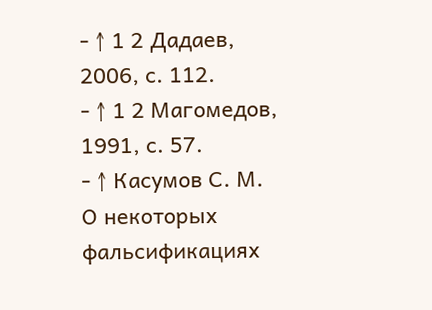- ↑ 1 2 Дадаев, 2006, с. 112.
- ↑ 1 2 Магомедов, 1991, с. 57.
- ↑ Касумов С. М. О некоторых фальсификациях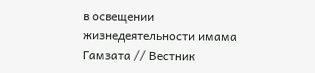в освещении жизнедеятельности имама Гамзата // Вестник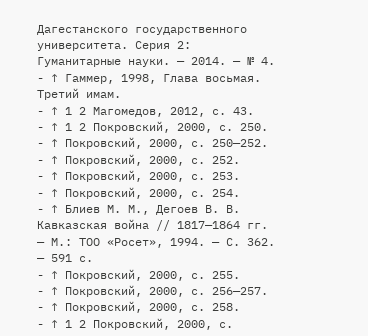Дагестанского государственного университета. Серия 2: Гуманитарные науки. — 2014. — № 4.
- ↑ Гаммер, 1998, Глава восьмая. Третий имам.
- ↑ 1 2 Магомедов, 2012, с. 43.
- ↑ 1 2 Покровский, 2000, с. 250.
- ↑ Покровский, 2000, с. 250—252.
- ↑ Покровский, 2000, с. 252.
- ↑ Покровский, 2000, с. 253.
- ↑ Покровский, 2000, с. 254.
- ↑ Блиев М. М., Дегоев В. В. Кавказская война // 1817—1864 гг. — М.: ТОО «Росет», 1994. — С. 362. — 591 с.
- ↑ Покровский, 2000, с. 255.
- ↑ Покровский, 2000, с. 256—257.
- ↑ Покровский, 2000, с. 258.
- ↑ 1 2 Покровский, 2000, с.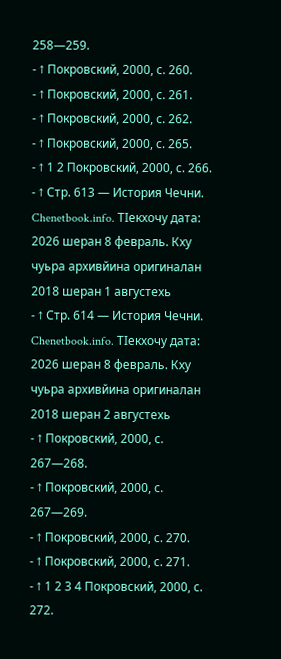258—259.
- ↑ Покровский, 2000, с. 260.
- ↑ Покровский, 2000, с. 261.
- ↑ Покровский, 2000, с. 262.
- ↑ Покровский, 2000, с. 265.
- ↑ 1 2 Покровский, 2000, с. 266.
- ↑ Стр. 613 — История Чечни. Chenetbook.info. ТӀекхочу дата: 2026 шеран 8 февраль. Кху чуьра архивйина оригиналан 2018 шеран 1 августехь
- ↑ Стр. 614 — История Чечни. Chenetbook.info. ТӀекхочу дата: 2026 шеран 8 февраль. Кху чуьра архивйина оригиналан 2018 шеран 2 августехь
- ↑ Покровский, 2000, с. 267—268.
- ↑ Покровский, 2000, с. 267—269.
- ↑ Покровский, 2000, с. 270.
- ↑ Покровский, 2000, с. 271.
- ↑ 1 2 3 4 Покровский, 2000, с. 272.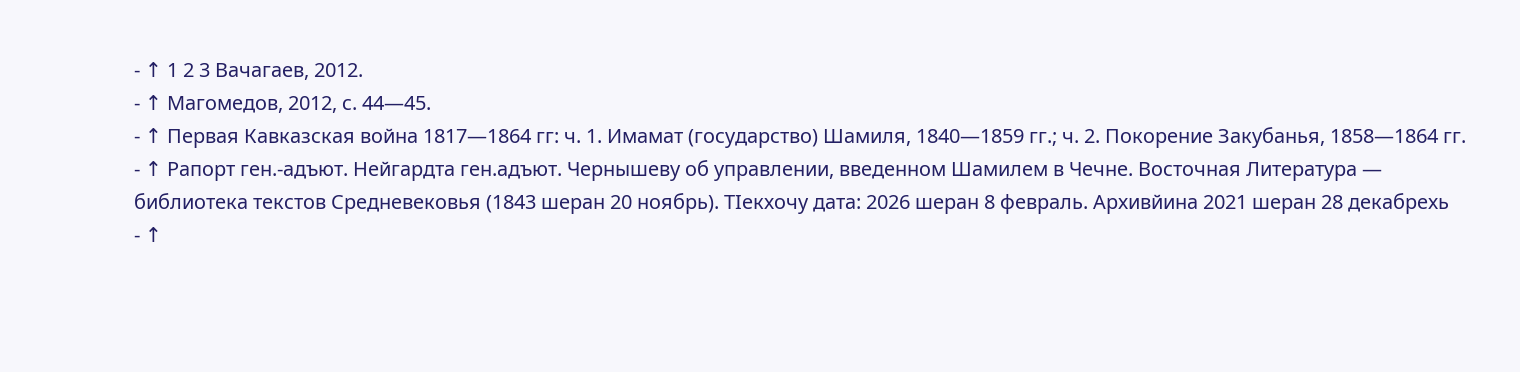- ↑ 1 2 3 Вачагаев, 2012.
- ↑ Магомедов, 2012, с. 44—45.
- ↑ Первая Кавказская война 1817—1864 гг: ч. 1. Имамат (государство) Шамиля, 1840—1859 гг.; ч. 2. Покорение Закубанья, 1858—1864 гг.
- ↑ Рапорт ген.-адъют. Нейгардта ген.адъют. Чернышеву об управлении, введенном Шамилем в Чечне. Восточная Литература — библиотека текстов Средневековья (1843 шеран 20 ноябрь). ТӀекхочу дата: 2026 шеран 8 февраль. Архивйина 2021 шеран 28 декабрехь
- ↑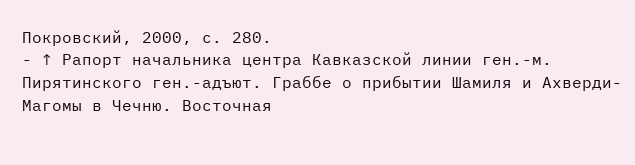Покровский, 2000, с. 280.
- ↑ Рапорт начальника центра Кавказской линии ген.-м. Пирятинского ген.-адъют. Граббе о прибытии Шамиля и Ахверди-Магомы в Чечню. Восточная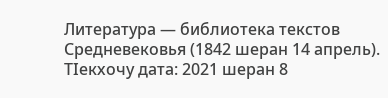Литература — библиотека текстов Средневековья (1842 шеран 14 апрель). ТӀекхочу дата: 2021 шеран 8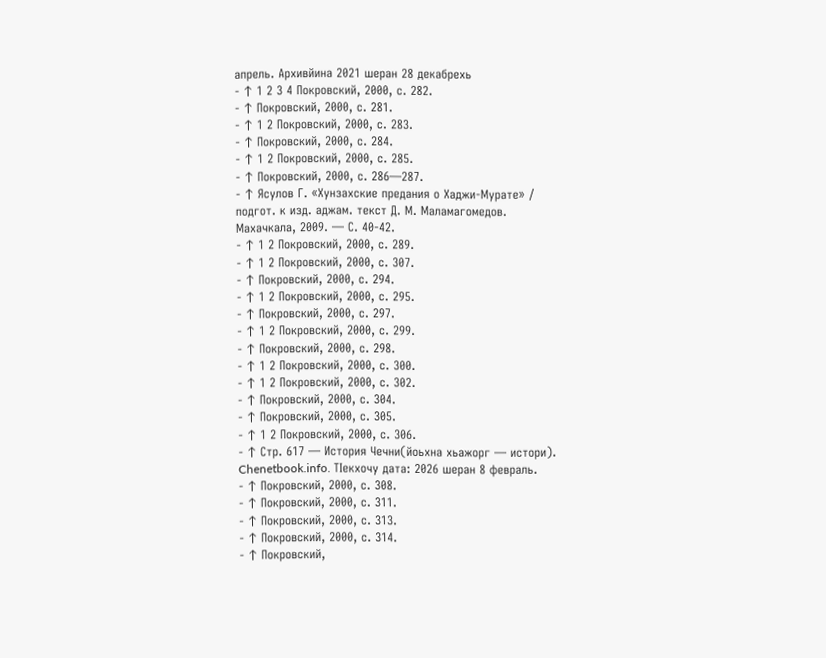апрель. Архивйина 2021 шеран 28 декабрехь
- ↑ 1 2 3 4 Покровский, 2000, с. 282.
- ↑ Покровский, 2000, с. 281.
- ↑ 1 2 Покровский, 2000, с. 283.
- ↑ Покровский, 2000, с. 284.
- ↑ 1 2 Покровский, 2000, с. 285.
- ↑ Покровский, 2000, с. 286—287.
- ↑ Ясулов Г. «Хунзахские предания о Хаджи-Мурате» / подгот. к изд. аджам. текст Д. М. Маламагомедов. Махачкала, 2009. — С. 40-42.
- ↑ 1 2 Покровский, 2000, с. 289.
- ↑ 1 2 Покровский, 2000, с. 307.
- ↑ Покровский, 2000, с. 294.
- ↑ 1 2 Покровский, 2000, с. 295.
- ↑ Покровский, 2000, с. 297.
- ↑ 1 2 Покровский, 2000, с. 299.
- ↑ Покровский, 2000, с. 298.
- ↑ 1 2 Покровский, 2000, с. 300.
- ↑ 1 2 Покровский, 2000, с. 302.
- ↑ Покровский, 2000, с. 304.
- ↑ Покровский, 2000, с. 305.
- ↑ 1 2 Покровский, 2000, с. 306.
- ↑ Стр. 617 — История Чечни(йоьхна хьажорг — истори). Chenetbook.info. ТӀекхочу дата: 2026 шеран 8 февраль.
- ↑ Покровский, 2000, с. 308.
- ↑ Покровский, 2000, с. 311.
- ↑ Покровский, 2000, с. 313.
- ↑ Покровский, 2000, с. 314.
- ↑ Покровский,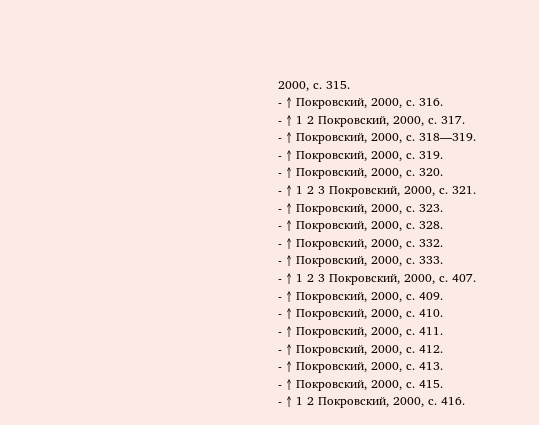2000, с. 315.
- ↑ Покровский, 2000, с. 316.
- ↑ 1 2 Покровский, 2000, с. 317.
- ↑ Покровский, 2000, с. 318—319.
- ↑ Покровский, 2000, с. 319.
- ↑ Покровский, 2000, с. 320.
- ↑ 1 2 3 Покровский, 2000, с. 321.
- ↑ Покровский, 2000, с. 323.
- ↑ Покровский, 2000, с. 328.
- ↑ Покровский, 2000, с. 332.
- ↑ Покровский, 2000, с. 333.
- ↑ 1 2 3 Покровский, 2000, с. 407.
- ↑ Покровский, 2000, с. 409.
- ↑ Покровский, 2000, с. 410.
- ↑ Покровский, 2000, с. 411.
- ↑ Покровский, 2000, с. 412.
- ↑ Покровский, 2000, с. 413.
- ↑ Покровский, 2000, с. 415.
- ↑ 1 2 Покровский, 2000, с. 416.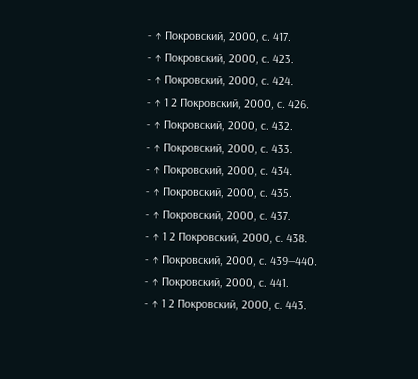- ↑ Покровский, 2000, с. 417.
- ↑ Покровский, 2000, с. 423.
- ↑ Покровский, 2000, с. 424.
- ↑ 1 2 Покровский, 2000, с. 426.
- ↑ Покровский, 2000, с. 432.
- ↑ Покровский, 2000, с. 433.
- ↑ Покровский, 2000, с. 434.
- ↑ Покровский, 2000, с. 435.
- ↑ Покровский, 2000, с. 437.
- ↑ 1 2 Покровский, 2000, с. 438.
- ↑ Покровский, 2000, с. 439—440.
- ↑ Покровский, 2000, с. 441.
- ↑ 1 2 Покровский, 2000, с. 443.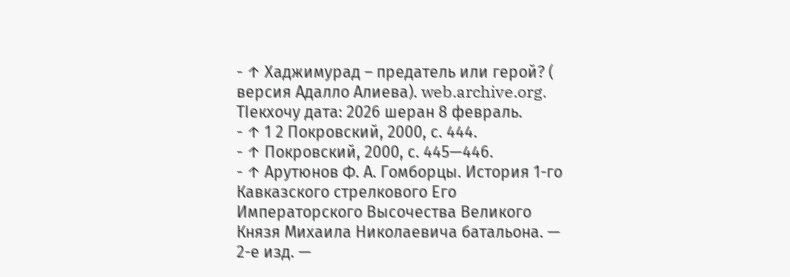- ↑ Хаджимурад – предатель или герой? ( версия Адалло Алиева). web.archive.org. ТӀекхочу дата: 2026 шеран 8 февраль.
- ↑ 1 2 Покровский, 2000, с. 444.
- ↑ Покровский, 2000, с. 445—446.
- ↑ Арутюнов Ф. А. Гомборцы. История 1-го Кавказского стрелкового Его Императорского Высочества Великого Князя Михаила Николаевича батальона. — 2-е изд. —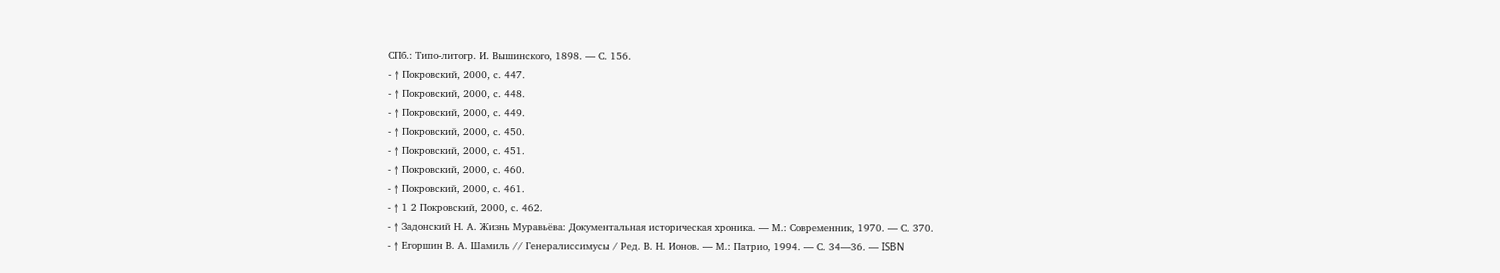СПб.: Типо-литогр. И. Вышинского, 1898. — С. 156.
- ↑ Покровский, 2000, с. 447.
- ↑ Покровский, 2000, с. 448.
- ↑ Покровский, 2000, с. 449.
- ↑ Покровский, 2000, с. 450.
- ↑ Покровский, 2000, с. 451.
- ↑ Покровский, 2000, с. 460.
- ↑ Покровский, 2000, с. 461.
- ↑ 1 2 Покровский, 2000, с. 462.
- ↑ Задонский Н. А. Жизнь Муравьёва: Документальная историческая хроника. — М.: Современник, 1970. — С. 370.
- ↑ Егоршин В. А. Шамиль // Генералиссимусы / Ред. В. Н. Ионов. — М.: Патрио, 1994. — С. 34—36. — ISBN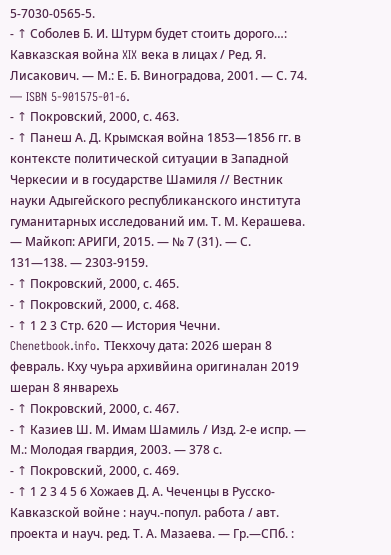5-7030-0565-5.
- ↑ Соболев Б. И. Штурм будет стоить дорого…: Кавказская война XIX века в лицах / Ред. Я. Лисакович. — М.: Е. Б. Виноградова, 2001. — С. 74. — ISBN 5-901575-01-6.
- ↑ Покровский, 2000, с. 463.
- ↑ Панеш А. Д. Крымская война 1853—1856 гг. в контексте политической ситуации в Западной Черкесии и в государстве Шамиля // Вестник науки Адыгейского республиканского института гуманитарных исследований им. Т. М. Керашева. — Майкоп: АРИГИ, 2015. — № 7 (31). — С. 131—138. — 2303-9159.
- ↑ Покровский, 2000, с. 465.
- ↑ Покровский, 2000, с. 468.
- ↑ 1 2 3 Стр. 620 — История Чечни. Chenetbook.info. ТӀекхочу дата: 2026 шеран 8 февраль. Кху чуьра архивйина оригиналан 2019 шеран 8 январехь
- ↑ Покровский, 2000, с. 467.
- ↑ Казиев Ш. М. Имам Шамиль / Изд. 2-е испр. — М.: Молодая гвардия, 2003. — 378 с.
- ↑ Покровский, 2000, с. 469.
- ↑ 1 2 3 4 5 6 Хожаев Д. А. Чеченцы в Русско-Кавказской войне : науч.-попул. работа / авт. проекта и науч. ред. Т. А. Мазаева. — Гр.—СПб. :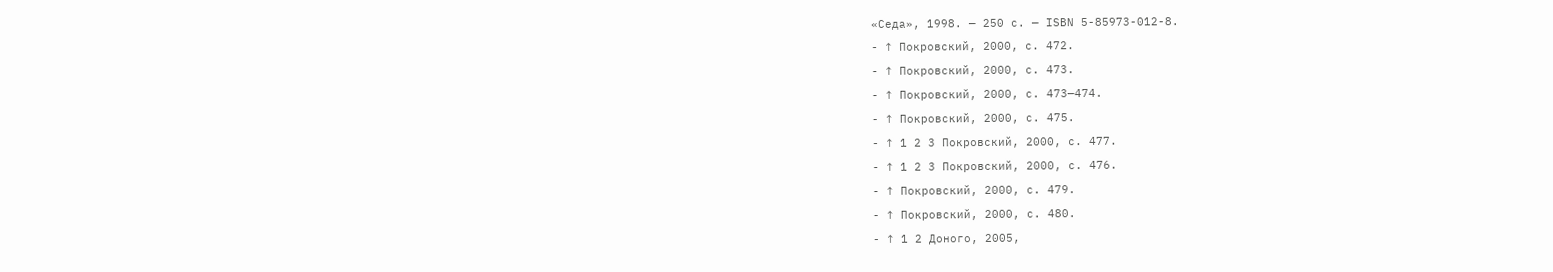«Седа», 1998. — 250 с. — ISBN 5-85973-012-8.
- ↑ Покровский, 2000, с. 472.
- ↑ Покровский, 2000, с. 473.
- ↑ Покровский, 2000, с. 473—474.
- ↑ Покровский, 2000, с. 475.
- ↑ 1 2 3 Покровский, 2000, с. 477.
- ↑ 1 2 3 Покровский, 2000, с. 476.
- ↑ Покровский, 2000, с. 479.
- ↑ Покровский, 2000, с. 480.
- ↑ 1 2 Доного, 2005,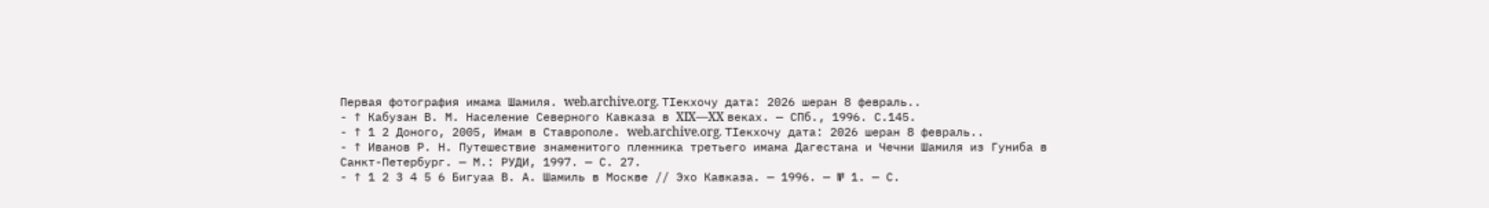Первая фотография имама Шамиля. web.archive.org. ТӀекхочу дата: 2026 шеран 8 февраль..
- ↑ Кабузан В. М. Население Северного Кавказа в XIX—XX веках. — СПб., 1996. С.145.
- ↑ 1 2 Доного, 2005, Имам в Ставрополе. web.archive.org. ТӀекхочу дата: 2026 шеран 8 февраль..
- ↑ Иванов Р. Н. Путешествие знаменитого пленника третьего имама Дагестана и Чечни Шамиля из Гуниба в Санкт-Петербург. — М.: РУДИ, 1997. — С. 27.
- ↑ 1 2 3 4 5 6 Бигуаа В. А. Шамиль в Москве // Эхо Кавказа. — 1996. — № 1. — С.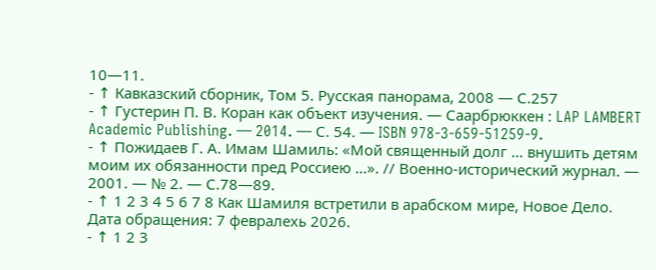10—11.
- ↑ Кавказский сборник, Том 5. Русская панорама, 2008 — С.257
- ↑ Густерин П. В. Коран как объект изучения. — Саарбрюккен : LAP LAMBERT Academic Publishing. — 2014. — С. 54. — ISBN 978-3-659-51259-9.
- ↑ Пожидаев Г. А. Имам Шамиль: «Мой священный долг … внушить детям моим их обязанности пред Россиею …». // Военно-исторический журнал. — 2001. — № 2. — С.78—89.
- ↑ 1 2 3 4 5 6 7 8 Как Шамиля встретили в арабском мире, Новое Дело. Дата обращения: 7 февралехь 2026.
- ↑ 1 2 3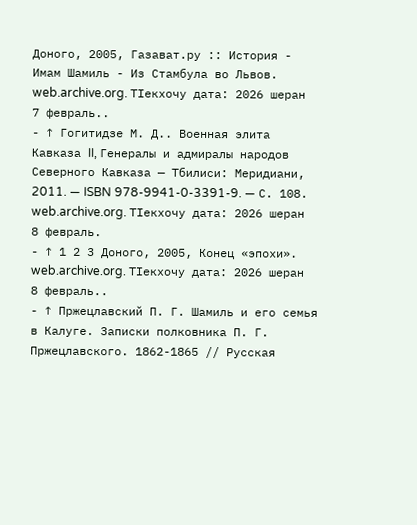Доного, 2005, Газават.ру :: История - Имам Шамиль - Из Стамбула во Львов. web.archive.org. ТӀекхочу дата: 2026 шеран 7 февраль..
- ↑ Гогитидзе М. Д.. Военная элита Кавказа II, Генералы и адмиралы народов Северного Кавказа — Тбилиси: Меридиани, 2011. — ISBN 978-9941-0-3391-9. — С. 108. web.archive.org. ТӀекхочу дата: 2026 шеран 8 февраль.
- ↑ 1 2 3 Доного, 2005, Конец «эпохи». web.archive.org. ТӀекхочу дата: 2026 шеран 8 февраль..
- ↑ Пржецлавский П. Г. Шамиль и его семья в Калуге. Записки полковника П. Г. Пржецлавского. 1862-1865 // Русская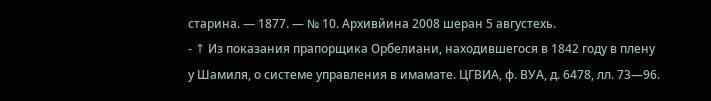старина. — 1877. — № 10. Архивйина 2008 шеран 5 августехь.
- ↑ Из показания прапорщика Орбелиани, находившегося в 1842 году в плену у Шамиля, о системе управления в имамате. ЦГВИА, ф. ВУА, д. 6478, лл. 73—96.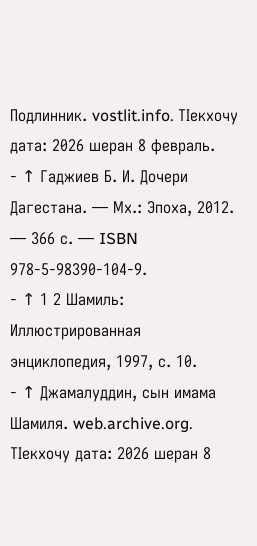Подлинник. vostlit.info. ТӀекхочу дата: 2026 шеран 8 февраль.
- ↑ Гаджиев Б. И. Дочери Дагестана. — Мх.: Эпоха, 2012. — 366 с. — ISBN 978-5-98390-104-9.
- ↑ 1 2 Шамиль: Иллюстрированная энциклопедия, 1997, с. 10.
- ↑ Джамалуддин, сын имама Шамиля. web.archive.org. ТӀекхочу дата: 2026 шеран 8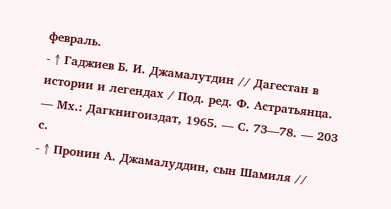февраль.
- ↑ Гаджиев Б. И. Джамалутдин // Дагестан в истории и легендах / Под. ред. Ф. Астратьянца. — Мх.: Дагкнигоиздат, 1965. — С. 73—78. — 203 с.
- ↑ Пронин А. Джамалуддин, сын Шамиля //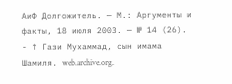АиФ Долгожитель. — М.: Аргументы и факты, 18 июля 2003. — № 14 (26).
- ↑ Гази Мухаммад, сын имама Шамиля. web.archive.org.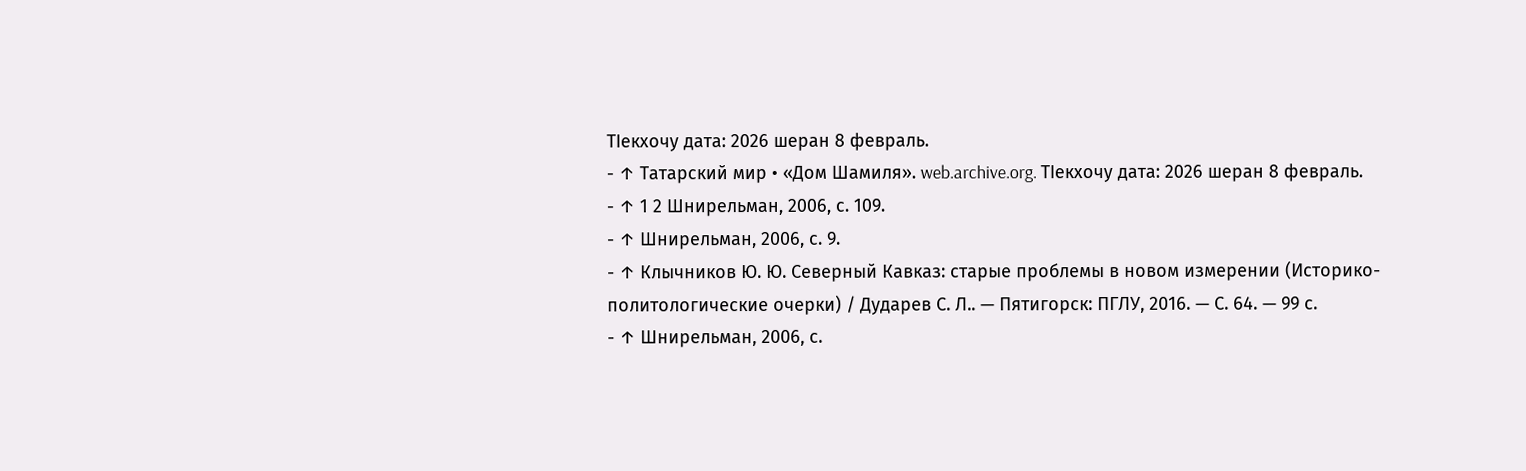ТӀекхочу дата: 2026 шеран 8 февраль.
- ↑ Татарский мир • «Дом Шамиля». web.archive.org. ТӀекхочу дата: 2026 шеран 8 февраль.
- ↑ 1 2 Шнирельман, 2006, с. 109.
- ↑ Шнирельман, 2006, с. 9.
- ↑ Клычников Ю. Ю. Северный Кавказ: старые проблемы в новом измерении (Историко-политологические очерки) / Дударев С. Л.. — Пятигорск: ПГЛУ, 2016. — С. 64. — 99 с.
- ↑ Шнирельман, 2006, с.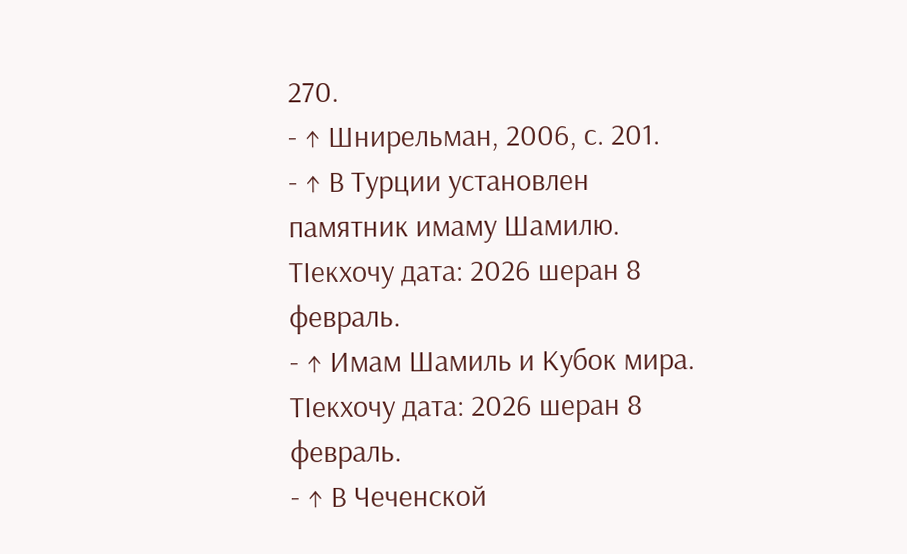270.
- ↑ Шнирельман, 2006, с. 201.
- ↑ В Турции установлен памятник имаму Шамилю. ТӀекхочу дата: 2026 шеран 8 февраль.
- ↑ Имам Шамиль и Кубок мира. ТӀекхочу дата: 2026 шеран 8 февраль.
- ↑ В Чеченской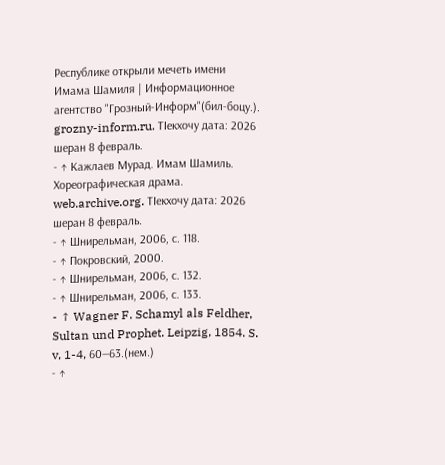Республике открыли мечеть имени Имама Шамиля | Информационное агентство "Грозный-Информ"(бил-боцу.). grozny-inform.ru. ТӀекхочу дата: 2026 шеран 8 февраль.
- ↑ Кажлаев Мурад. Имам Шамиль. Хореографическая драма. web.archive.org. ТӀекхочу дата: 2026 шеран 8 февраль.
- ↑ Шнирельман, 2006, с. 118.
- ↑ Покровский, 2000.
- ↑ Шнирельман, 2006, с. 132.
- ↑ Шнирельман, 2006, с. 133.
- ↑ Wagner F. Schamyl als Feldher, Sultan und Prophet. Leipzig, 1854. S. v, 1-4, 60—63.(нем.)
- ↑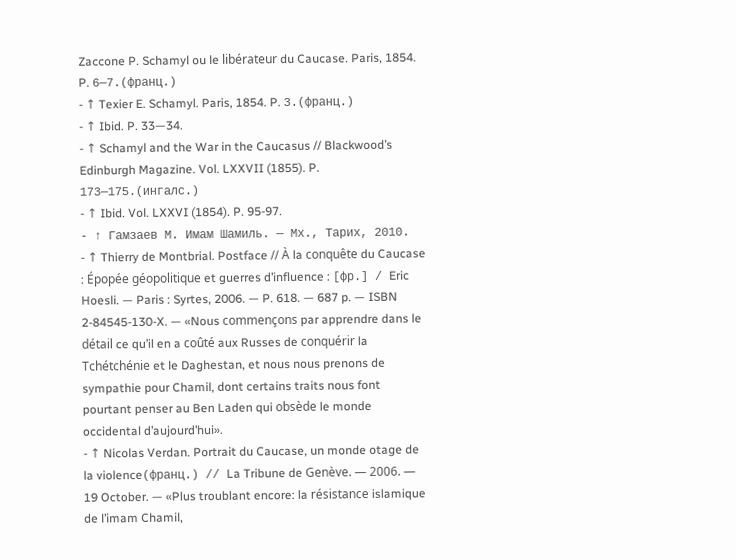Zaccone P. Schamyl ou le libérateur du Caucase. Paris, 1854. P. 6—7.(франц.)
- ↑ Texier E. Schamyl. Paris, 1854. P. 3.(франц.)
- ↑ Ibid. P. 33—34.
- ↑ Schamyl and the War in the Caucasus // Blackwood’s Edinburgh Magazine. Vol. LXXVII (1855). P. 173—175.(ингалс.)
- ↑ Ibid. Vol. LXXVI (1854). P. 95-97.
- ↑ Гамзаев М. Имам Шамиль. — Мх., Тарих, 2010.
- ↑ Thierry de Montbrial. Postface // À la conquête du Caucase : Épopée géopolitique et guerres d’influence : [фр.] / Eric Hoesli. — Paris : Syrtes, 2006. — P. 618. — 687 p. — ISBN 2-84545-130-X. — «Nous commençons par apprendre dans le détail ce qu’il en a coûté aux Russes de conquérir la Tchétchénie et le Daghestan, et nous nous prenons de sympathie pour Chamil, dont certains traits nous font pourtant penser au Ben Laden qui obsède le monde occidental d’aujourd’hui».
- ↑ Nicolas Verdan. Portrait du Caucase, un monde otage de la violence(франц.) // La Tribune de Genève. — 2006. — 19 October. — «Plus troublant encore: la résistance islamique de l’imam Chamil,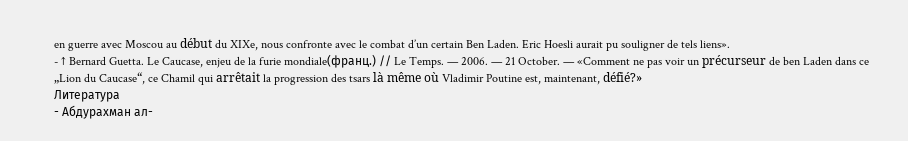en guerre avec Moscou au début du XIXe, nous confronte avec le combat d’un certain Ben Laden. Eric Hoesli aurait pu souligner de tels liens».
- ↑ Bernard Guetta. Le Caucase, enjeu de la furie mondiale(франц.) // Le Temps. — 2006. — 21 October. — «Comment ne pas voir un précurseur de ben Laden dans ce „Lion du Caucase“, ce Chamil qui arrêtait la progression des tsars là même où Vladimir Poutine est, maintenant, défié?»
Литература
- Абдурахман ал-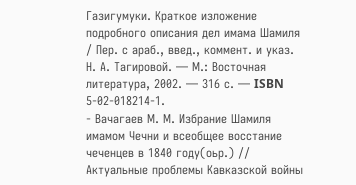Газигумуки. Краткое изложение подробного описания дел имама Шамиля / Пер. с араб., введ., коммент. и указ. Н. А. Тагировой. — М.: Восточная литература, 2002. — 316 с. — ISBN 5-02-018214-1.
- Вачагаев М. М. Избрание Шамиля имамом Чечни и всеобщее восстание чеченцев в 1840 году(оьр.) // Актуальные проблемы Кавказской войны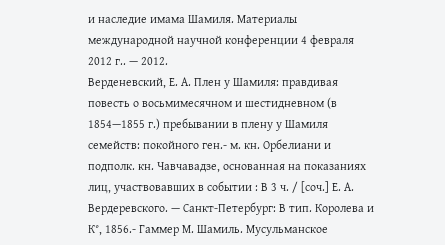и наследие имама Шамиля. Материалы международной научной конференции 4 февраля 2012 г.. — 2012.
Верденевский, Е. А. Плен у Шамиля: правдивая повесть о восьмимесячном и шестидневном (в 1854—1855 г.) пребывании в плену у Шамиля семейств: покойного ген.- м. кн. Орбелиани и подполк. кн. Чавчавадзе, основанная на показаниях лиц, участвовавших в событии : В 3 ч. / [соч.] Е. А. Вердеревского. — Санкт-Петербург: В тип. Королева и К°, 1856.- Гаммер М. Шамиль. Мусульманское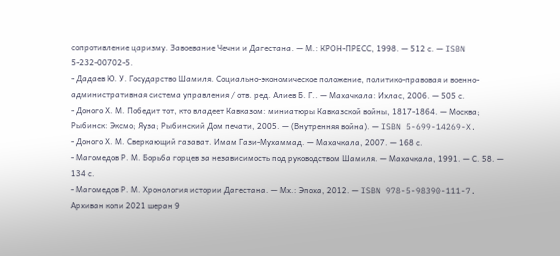сопротивление царизму. Завоевание Чечни и Дагестана. — М.: КРОН-ПРЕСС, 1998. — 512 с. — ISBN 5-232-00702-5.
- Дадаев Ю. У. Государство Шамиля. Социально-экономическое положение, политико-правовая и военно-административная система управления / отв. ред. Алиев Б. Г.. — Махачкала: Ихлас, 2006. — 505 с.
- Доного Х. М. Победит тот, кто владеет Кавказом: миниатюры Кавказской войны, 1817-1864. — Москва; Рыбинск: Эксмо; Яуза; Рыбинский Дом печати, 2005. — (Внутренняя война). — ISBN 5-699-14269-X.
- Доного Х. М. Сверкающий газават. Имам Гази-Мухаммад. — Махачкала, 2007. — 168 с.
- Магомедов Р. М. Борьба горцев за независимость под руководством Шамиля. — Махачкала, 1991. — С. 58. — 134 с.
- Магомедов Р. М. Хронология истории Дагестана. — Мх.: Эпоха, 2012. — ISBN 978-5-98390-111-7. Архиван копи 2021 шеран 9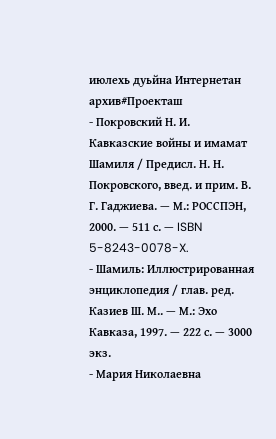июлехь дуьйна Интернетан архив#Проекташ
- Покровский Н. И. Кавказские войны и имамат Шамиля / Предисл. Н. Н. Покровского, введ. и прим. В. Г. Гаджиева. — М.: РОССПЭН, 2000. — 511 с. — ISBN 5-8243-0078-X.
- Шамиль: Иллюстрированная энциклопедия / глав. ред. Казиев Ш. М.. — М.: Эхо Кавказа, 1997. — 222 с. — 3000 экз.
- Мария Николаевна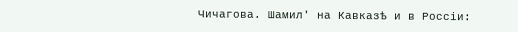Чичагова. Шамил' на Кавказѣ и в Россіи: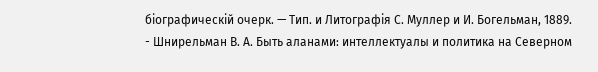біографическій очерк. — Тип. и Литографія С. Муллер и И. Богельман, 1889.
- Шнирельман В. А. Быть аланами: интеллектуалы и политика на Северном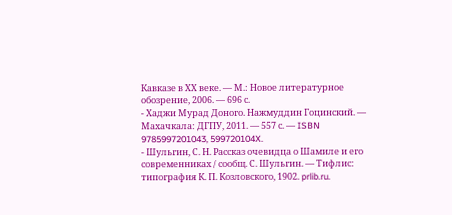Кавказе в ХХ веке. — М.: Новое литературное обозрение, 2006. — 696 с.
- Хаджи Мурад Доного. Нажмуддин Гоцинский. — Махачкала: ДГПУ, 2011. — 557 с. — ISBN 9785997201043, 599720104X.
- Шульгин, С. Н. Рассказ очевидца о Шамиле и его современниках / сообщ. С. Шульгин. — Тифлис: типография К. П. Козловского, 1902. prlib.ru.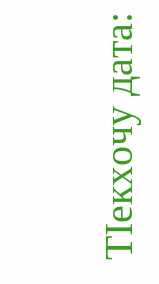ТӀекхочу дата: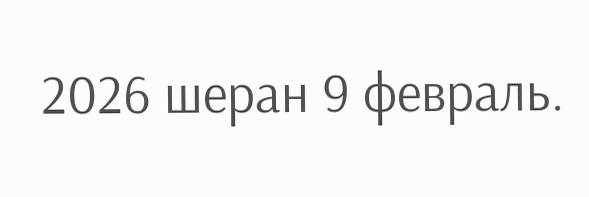2026 шеран 9 февраль.